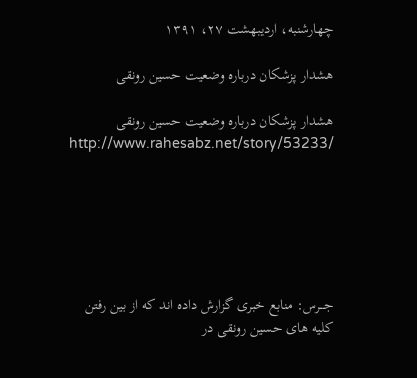چهارشنبه، اردیبهشت ۲۷، ۱۳۹۱

هشدار پزشکان درباره وضعیت حسین رونقی

هشدار پزشکان درباره وضعیت حسین رونقی
http://www.rahesabz.net/story/53233/






جـــرس: منابع خبری گزارش داده اند که از بین رفتن کلیه های حسین رونقی در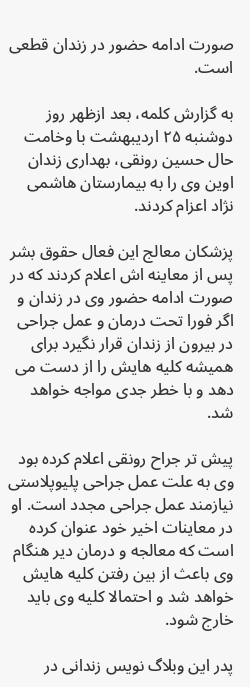صورت ادامه حضور در زندان قطعی است.

به گزارش کلمه، بعد ازظهر روز دوشنبه ٢۵ اردیبهشت با وخامت حال حسین رونقی، بهداری زندان اوین وی را به بیمارستان هاشمی نژاد اعزام کردند.

پزشکان معالج این فعال حقوق بشر پس از معاینه اش اعلام کردند که در صورت ادامه حضور وی در زندان و اگر فورا تحت درمان و عمل جراحی در بیرون از زندان قرار نگیرد برای همیشه کلیه هایش را از دست می دهد و با خطر جدی مواجه خواهد شد.

پیش تر جراح رونقی اعلام کرده بود وی به علت عمل جراحی پلیوپلاستی نیازمند عمل جراحی مجدد است. او در معاینات اخیر خود عنوان کرده است که معالجه و درمان دیر هنگام وی باعث از بین رفتن کلیه هایش خواهد شد و احتمالا کلیه وی باید خارج شود.

پدر این وبلاگ نویس زندانی در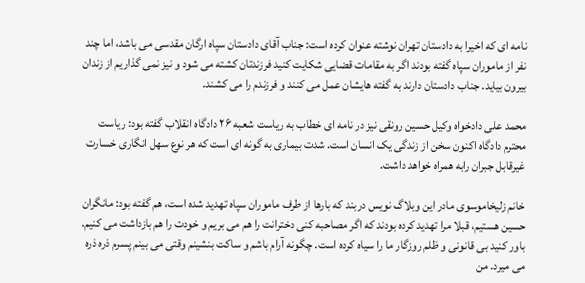نامه ای که اخیرا به دادستان تهران نوشته عنوان کرده است: جناب آقای دادستان سپاه ارگان مقدسی می باشد، اما چند نفر از ماموران سپاه گفته بودند اگر به مقامات قضایی شکایت کنید فرزندتان کشته می شود و نیز نمی گذاریم از زندان بیرون بیاید. جناب دادستان دارند به گفته هایشان عمل می کنند و فرزندم را می کشند.

محمد علی دادخواه وکیل حسین رونقی نیز در نامه ای خطاب به ریاست شعبه ٢۶ دادگاه انقلاب گفته بود: ریاست محترم دادگاه اکنون سخن از زندگی یک انسان است. شدت بیماری به گونه ای است که هر نوع سهل انگاری خسارت غیرقابل جبران رابه همراه خواهد داشت.

خانم زلیخاموسوی مادر این وبلاگ نویس دربند که بارها از طرف ماموران سپاه تهدید شده است، هم گفته بود: مانگران حسین هستیم، قبلا مرا تهدید کرده بودند که اگر مصاحبه کنی دخترانت را هم می بریم و خودت را هم بازداشت می کنیم. باور کنید بی قانونی و ظلم روزگار ما را سیاه کرده است. چگونه آرام باشم و ساکت بنشینم وقتی می بینم پسرم ذره ذره می میرد. من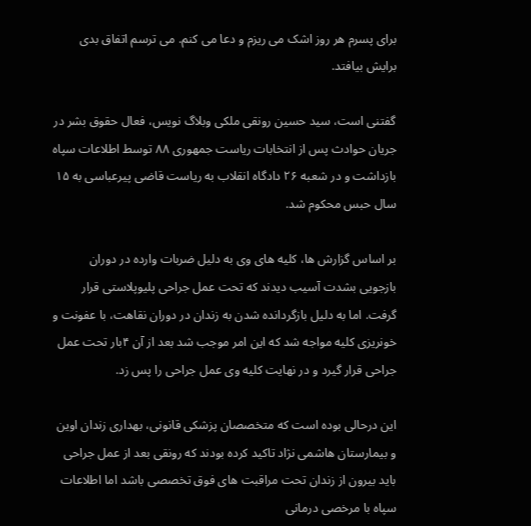برای پسرم هر روز اشک می ریزم و دعا می کنم. می ترسم اتفاق بدی برایش بیافتد.

گفتنی است، سید حسین رونقی ملکی وبلاگ نویس، فعال حقوق بشر در جریان حوادث پس از انتخابات ریاست جمهوری ٨٨ توسط اطلاعات سپاه بازداشت و در شعبه ٢۶ دادگاه انقلاب به ریاست قاضی پیرعباسی به ١۵ سال حبس محکوم شد.

بر اساس گزارش ها، کلیه های وی به دلیل ضربات وارده در دوران بازجویی بشدت آسیب دیدند که تحت عمل جراحی پلیوپلاستی قرار گرفت. اما به دلیل بازگردانده شدن به زندان در دوران نقاهت، با عفونت و خونریزی کلیه مواجه شد که این امر موجب شد بعد از آن ۴بار تحت عمل جراحی قرار گیرد و در نهایت کلیه وی عمل جراحی را پس زد.

این درحالی بوده است که متخصصان پزشکی قانونی، بهداری زندان اوین و بیمارستان هاشمی نژاد تاکید کرده بودند که رونقی بعد از عمل جراحی باید بیرون از زندان تحت مراقبت های فوق تخصصی باشد اما اطلاعات سپاه با مرخصی درمانی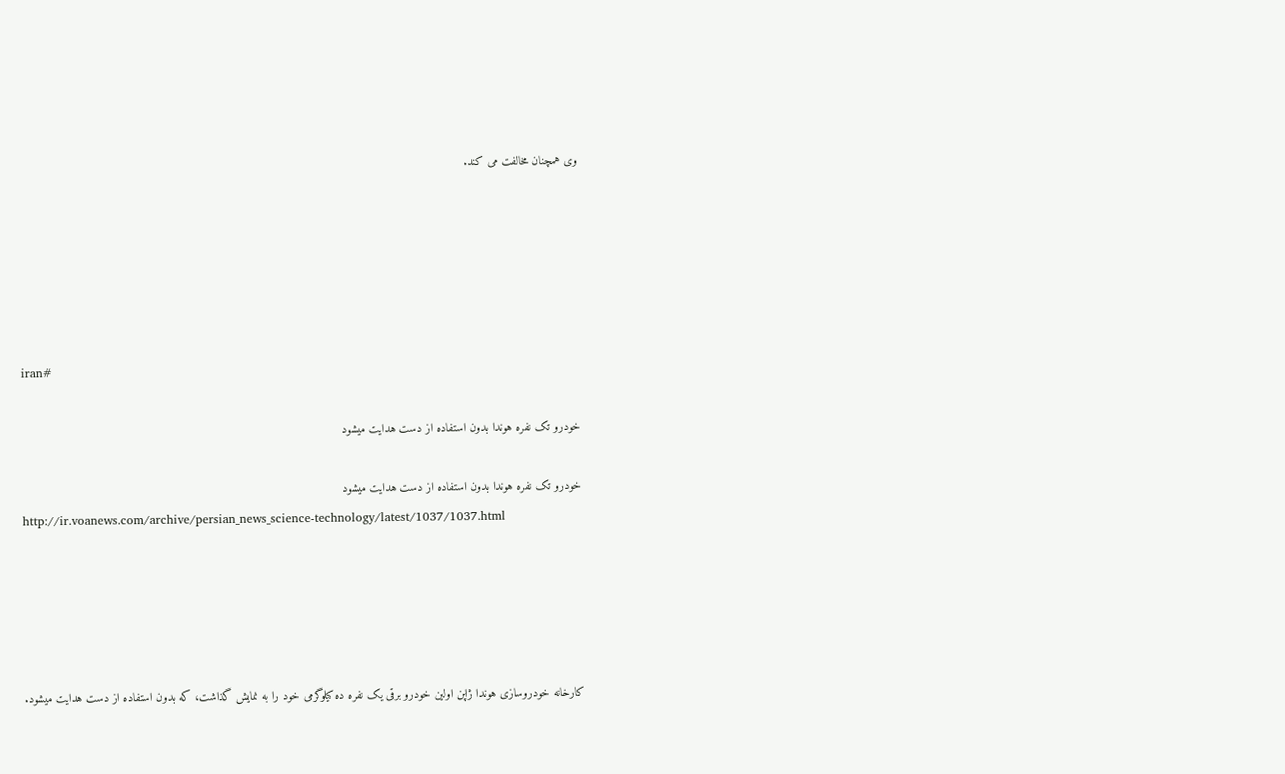وی همچنان مخالفت می کند.






iran#

خودرو تک نفره هوندا بدون استفاده از دست هدايت ميشود

خودرو تک نفره هوندا بدون استفاده از دست هدايت ميشود
http://ir.voanews.com/archive/persian_news_science-technology/latest/1037/1037.html





کارخانه خودروسازی هوندا ژاپن اولين خودرو برقی يک نفره ده کيلوگرمی خود را به نمايش گذاشت، که بدون استفاده از دست هدايت ميشود.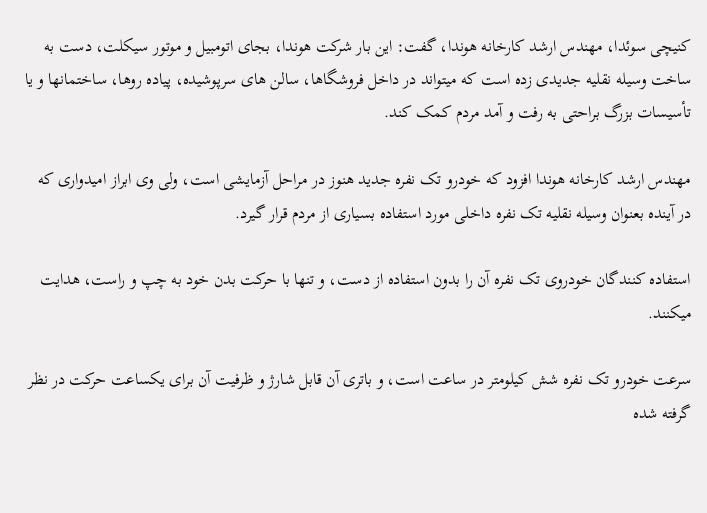کنيچی سوئدا، مهندس ارشد کارخانه هوندا، گفت: اين بار شرکت هوندا، بجای اتومبيل و موتور سيکلت، دست به ساخت وسيله نقليه جديدی زده است که ميتواند در داخل فروشگاها، سالن های سرپوشيده، پياده روها، ساختمانها و يا تأسيسات بزرگ براحتی به رفت و آمد مردم کمک کند.

مهندس ارشد کارخانه هوندا افزود که خودرو تک نفره جديد هنوز در مراحل آزمايشی است، ولی وی ابراز اميدواری که در آينده بعنوان وسيله نقليه تک نفره داخلی مورد استفاده بسياری از مردم قرار گيرد.

استفاده کنندگان خودروی تک نفره آن را بدون استفاده از دست، و تنها با حرکت بدن خود به چپ و راست، هدايت ميکنند.

سرعت خودرو تک نفره شش کيلومتر در ساعت است، و باتری آن قابل شارژ و ظرفيت آن برای يکساعت حرکت در نظر گرفته شده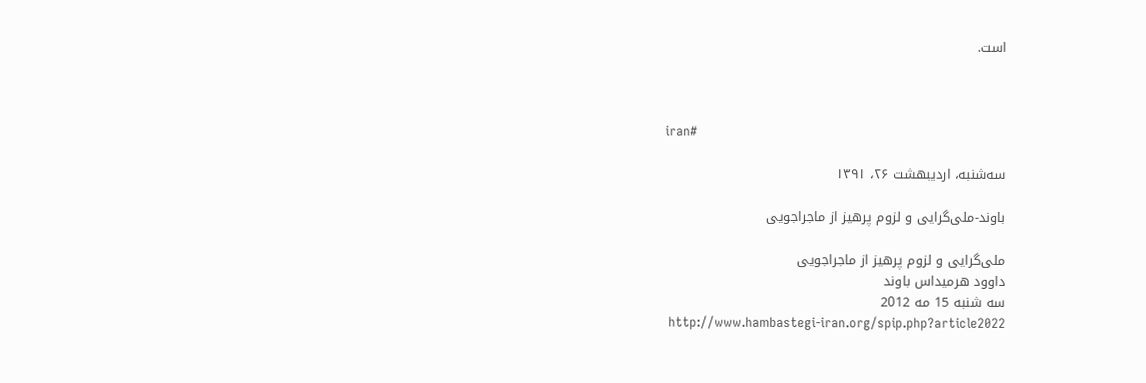است.



iran#

سه‌شنبه، اردیبهشت ۲۶، ۱۳۹۱

باوند-ملی‌گرایی و لزوم پرهیز از ماجراجویی

ملی‌گرایی و لزوم پرهیز از ماجراجویی
داوود هرمیداس باوند
سه شنبه 15 مه 2012
 http://www.hambastegi-iran.org/spip.php?article2022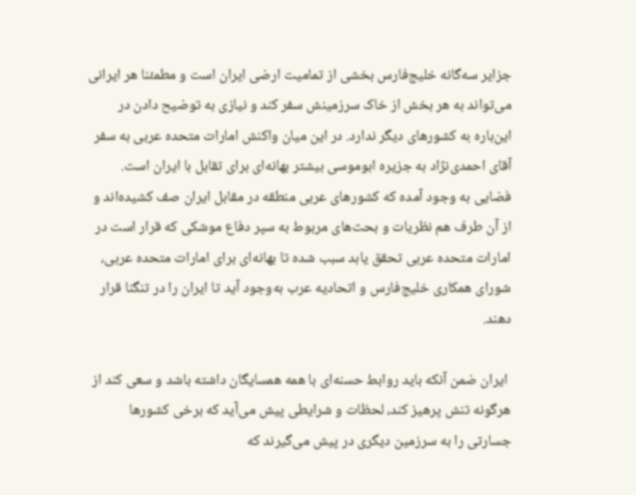جزایر سه‌گانه خلیج‌فارس بخشی از تمامیت ارضی ایران است و مطمئنا هر ایرانی می‌تواند به هر بخش از خاک سرزمینش سفر کند و نیازی به توضیح دادن در این‌باره به کشورهای دیگر ندارد. در این میان واکنش امارات متحده عربی به سفر آقای احمدی‌نژاد به جزیره ابوموسی بیشتر بهانه‌ای برای تقابل با ایران است. فضایی به وجود آمده که کشورهای عربی منطقه در مقابل ایران صف کشیده‌اند و از آن طرف هم نظریات و بحث‌های مربوط به سپر دفاع موشکی که قرار است در امارات متحده عربی تحقق یابد سبب شده تا بهانه‌ای برای امارات متحده عربی، شورای همکاری خلیج‌فارس و اتحادیه عرب به‌وجود آید تا ایران را در تنگنا قرار دهند.

 ایران ضمن آنکه باید روابط حسنه‌ای با همه همسایگان داشته باشد و سعی کند از هرگونه تنش پرهیز کند، لحظات و شرایطی پیش می‌آید که برخی کشورها جسارتی را به سرزمین دیگری در پیش می‌گیرند که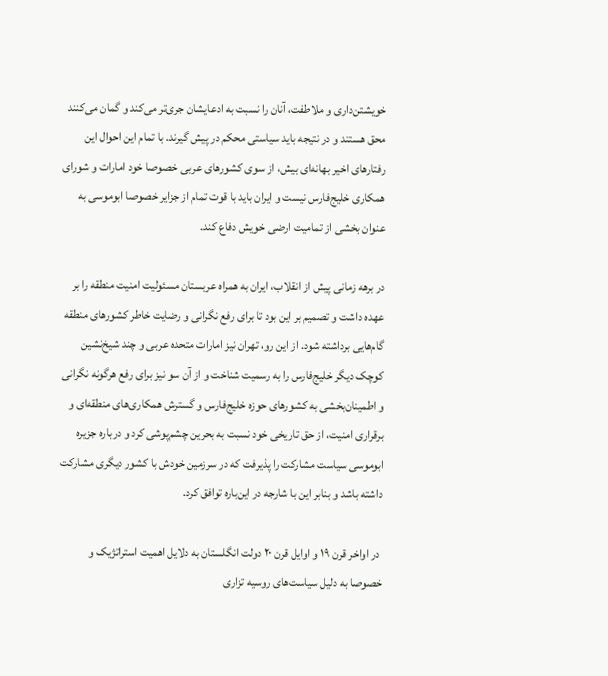خویشتن‌داری و ملاطفت، آنان را نسبت به ادعایشان جری‌تر می‌کند و گمان می‌کنند محق هستند و در نتیجه باید سیاستی محکم در پیش گیرند. با تمام این احوال این رفتارهای اخیر بهانه‌ای بیش، از سوی کشورهای عربی خصوصا خود امارات و شورای همکاری خلیج‌فارس نیست و ایران باید با قوت تمام از جزایر خصوصا ابوموسی به عنوان بخشی از تمامیت ارضی خویش دفاع کند.

در برهه زمانی پیش از انقلاب، ایران به همراه عربستان مسئولیت امنیت منطقه را بر عهده داشت و تصمیم بر این بود تا برای رفع نگرانی و رضایت خاطر کشورهای منطقه گام‌هایی برداشته شود. از این رو، تهران نیز امارات متحده عربی و چند شیخ‌نشین کوچک دیگر خلیج‌فارس را به رسمیت شناخت و از آن سو نیز برای رفع هرگونه نگرانی و اطمینان‌بخشی به کشورهای حوزه خلیج‌فارس و گسترش همکاری‌های منطقه‌ای و برقراری امنیت، از حق تاریخی خود نسبت به بحرین چشم‌پوشی کرد و درباره جزیره ابوموسی سیاست مشارکت را پذیرفت که در سرزمین خودش با کشور دیگری مشارکت داشته باشد و بنابر این با شارجه در این‌باره توافق کرد.

 در اواخر قرن ۱۹ و اوایل قرن ۲۰ دولت انگلستان به دلایل اهمیت استراتژیک و خصوصا به دلیل سیاست‌های روسیه تزاری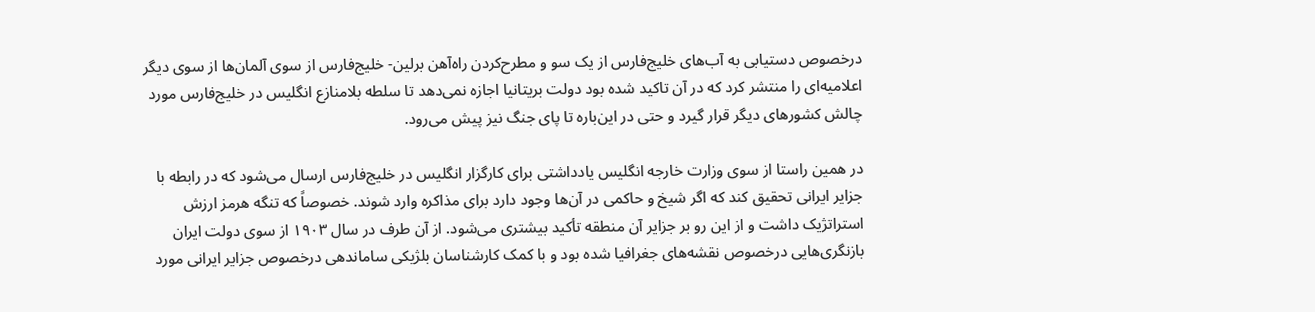درخصوص دستیابی به آب‌های خلیج‌فارس از یک سو و مطرح‌کردن راه‌آهن برلین- خلیج‌فارس از سوی آلمان‌ها از سوی دیگر اعلامیه‌ای را منتشر کرد که در آن تاکید شده بود دولت بریتانیا اجازه نمی‌دهد تا سلطه بلامنازع انگلیس در خلیج‌فارس مورد چالش کشورهای دیگر قرار گیرد و حتی در این‌باره تا پای جنگ نیز پیش می‌رود.

در همین راستا از سوی وزارت خارجه انگلیس یادداشتی برای کارگزار انگلیس در خلیج‌فارس ارسال می‌شود که در رابطه با جزایر ایرانی تحقیق کند که اگر شیخ و حاکمی در آن‌ها وجود دارد برای مذاکره وارد شوند. خصوصاً که تنگه هرمز ارزش استراتژیک داشت و از این رو بر جزایر آن منطقه تأکید بیشتری می‌شود. از آن طرف در سال ۱۹۰۳ از سوی دولت ایران بازنگری‌هایی درخصوص نقشه‌های جغرافیا شده بود و با کمک کارشناسان بلژیکی ساماندهی درخصوص جزایر ایرانی مورد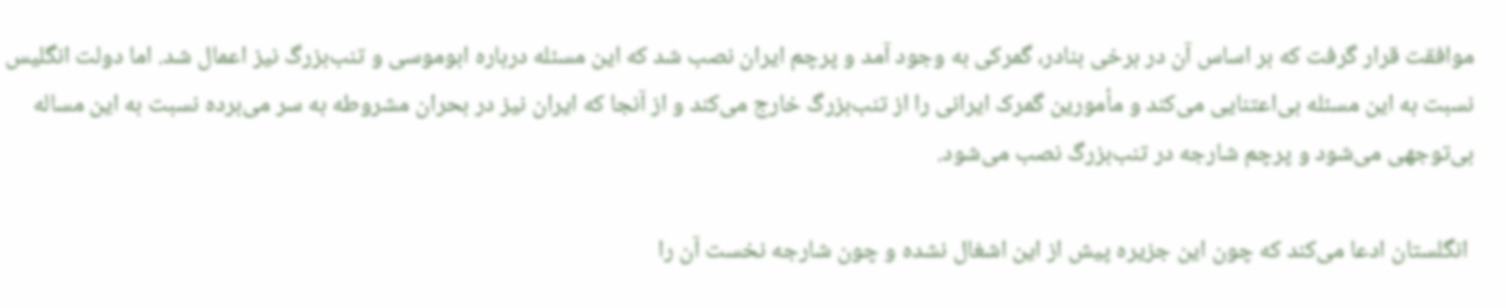موافقت قرار گرفت که بر اساس آن در برخی بنادر، گمرکی به وجود آمد و پرچم ایران نصب شد که این مسئله درباره ابوموسی و تنب‌بزرگ نیز اعمال شد. اما دولت انگلیس نسبت به این مسئله بی‌اعتنایی می‌کند و مأمورین گمرک ایرانی را از تنب‌بزرگ خارج می‌کند و از آنجا که ایران نیز در بحران مشروطه به سر می‌برده نسبت به این مساله بی‌توجهی می‌شود و پرچم شارجه در تنب‌بزرگ نصب می‌شود.

 انگلستان ادعا می‌کند که چون این جزیره پیش از این اشغال نشده و چون شارجه نخست آن را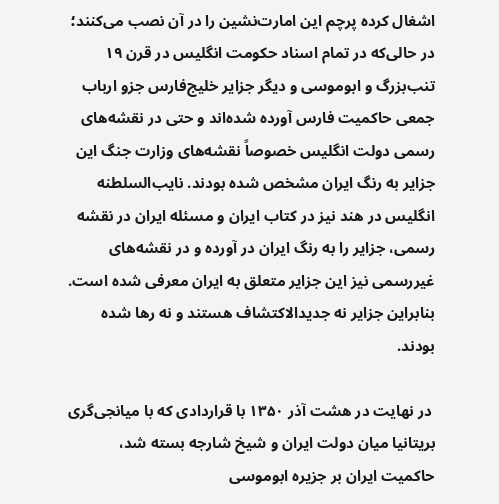اشغال کرده پرچم این امارت‌نشین را در آن نصب می‌کنند؛ در حالی‌که در تمام اسناد حکومت انگلیس در قرن ۱۹ تنب‌بزرگ و ابوموسی و دیگر جزایر خلیج‌فارس جزو ارباب جمعی حاکمیت فارس آورده شده‌اند و حتی در نقشه‌های رسمی دولت انگلیس خصوصاً نقشه‌های وزارت جنگ این جزایر به رنگ ایران مشخص شده بودند. نایب‌السلطنه انگلیس در هند نیز در کتاب ایران و مسئله ایران در نقشه رسمی، جزایر را به رنگ ایران در آورده و در نقشه‌های غیررسمی نیز این جزایر متعلق به ایران معرفی شده است. بنابراین جزایر نه جدیدالاکتشاف هستند و نه رها شده بودند.

 در نهایت در هشت آذر ۱۳۵۰ با قراردادی که با میانجی‌گری بریتانیا میان دولت ایران و شیخ شارجه بسته شد، حاکمیت ایران بر جزیره ابوموسی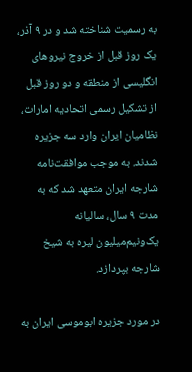به رسمیت شناخته شد و در ۹ آذر، یک روز قبل از خروج نیروهای انگلیسی از منطقه و دو روز قبل از تشکیل رسمی اتحادیه امارات، نظامیان ایران وارد سه جزیره شدند. به موجب موافقت‌نامه شارجه ایران متعهد شد که به مدت ۹ سال، سالیانه یک‌ونیم‌میلیون لیره به شیخ شارجه بپردازد.

در مورد جزیره ابوموسی ایران به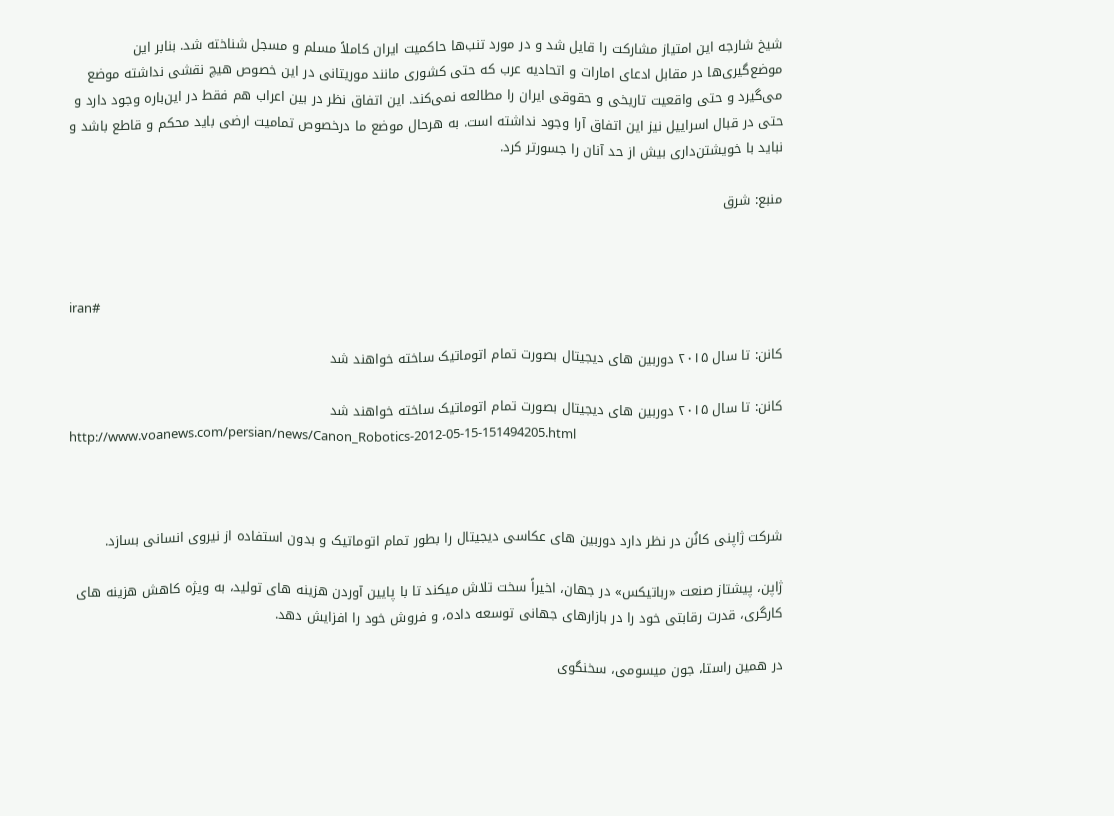شیخ شارجه این امتیاز مشارکت را قایل شد و در مورد تنب‌ها حاکمیت ایران کاملاً مسلم و مسجل شناخته شد. بنابر این موضع‌گیری‌ها در مقابل ادعای امارات و اتحادیه عرب که حتی کشوری مانند موریتانی در این خصوص هیچ نقشی نداشته موضع می‌گیرد و حتی واقعیت تاریخی و حقوقی ایران را مطالعه نمی‌کند. این اتفاق نظر در بین اعراب هم فقط در این‌باره وجود دارد و حتی در قبال اسراییل نیز این اتفاق آرا وجود نداشته است. به هرحال موضع ما درخصوص تمامیت ارضی باید محکم و قاطع باشد و نباید با خویشتن‌داری بیش از حد آنان را جسورتر کرد.

منبع: شرق



iran#

کانن: تا سال ۲۰۱۵ دوربين های ديجيتال بصورت تمام اتوماتيک ساخته خواهند شد

کانن: تا سال ۲۰۱۵ دوربين های ديجيتال بصورت تمام اتوماتيک ساخته خواهند شد
http://www.voanews.com/persian/news/Canon_Robotics-2012-05-15-151494205.html



شرکت ژاپنی کانُن در نظر دارد دوربين های عکاسی ديجيتال را بطور تمام اتوماتيک و بدون استفاده از نيروی انسانی بسازد.

ژاپن، پيشتاز صنعت «رباتيکس» در جهان، اخيراً سخت تلاش ميکند تا با پايين آوردن هزينه های توليد، به ويژه کاهش هزينه های کارگری، قدرت رقابتی خود را در بازارهای جهانی توسعه داده، و فروش خود را افزايش دهد.

در همين راستا، جون ميسومی، سخنگوی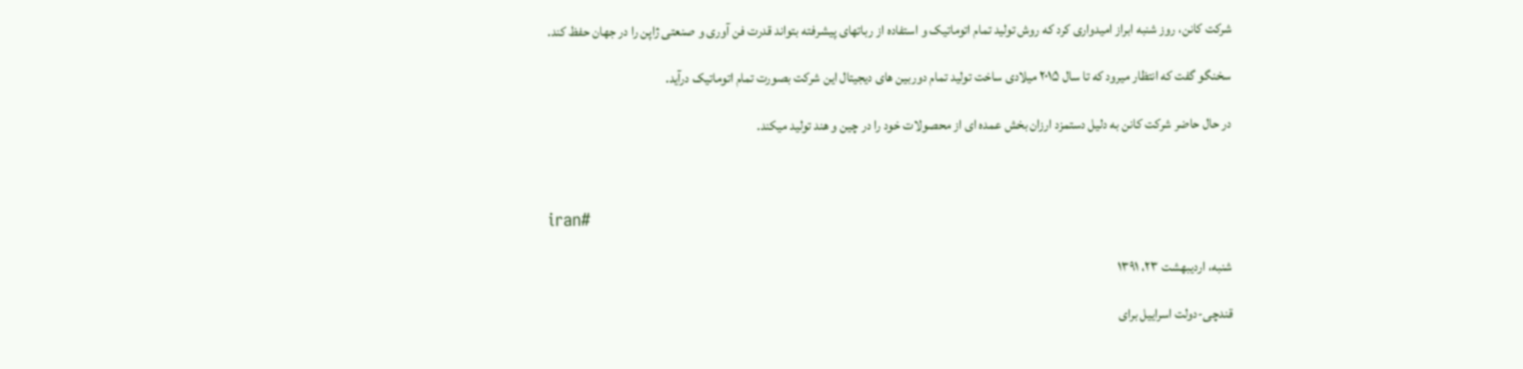شرکت کانن، روز شنبه ابراز اميدواری کرد که روش توليد تمام اتوماتيک و استفاده از رباتهای پيشرفته بتواند قدرت فن آوری و صنعتی ژاپن را در جهان حفظ کند.

سخنگو گفت که انتظار ميرود که تا سال ۲۰۱۵ ميلادی ساخت توليد تمام دوربين های ديجيتال اين شرکت بصورت تمام اتوماتيک درآيد.

در حال حاضر شرکت کانن به دليل دستمزد ارزان بخش عمده ای از محصولات خود را در چين و هند توليد ميکند.



iran#

شنبه، اردیبهشت ۲۳، ۱۳۹۱

قندچی-دولت اسراييل برای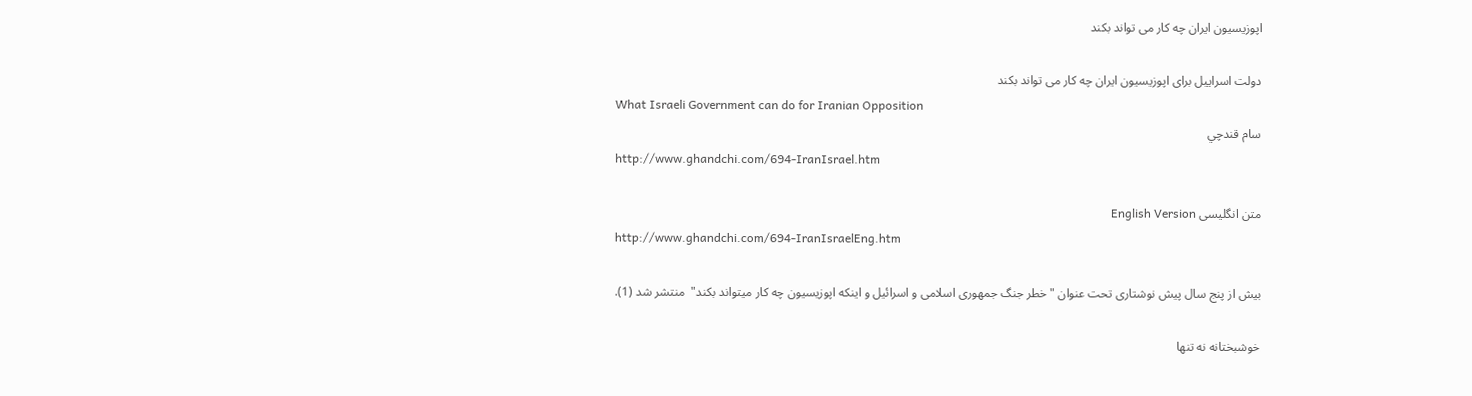اپوزيسيون ايران چه کار می تواند بکند

دولت اسراييل برای اپوزيسيون ايران چه کار می تواند بکند
What Israeli Government can do for Iranian Opposition
سام قندچي
http://www.ghandchi.com/694-IranIsrael.htm

متن انگليسی English Version
http://www.ghandchi.com/694-IranIsraelEng.htm

بيش از پنج سال پيش نوشتاری تحت عنوان "خطر جنگ جمهوری اسلامی و اسرائيل و اينکه اپوزيسيون چه کار ميتواند بکند"  منتشر شد (1).

خوشبختانه نه تنها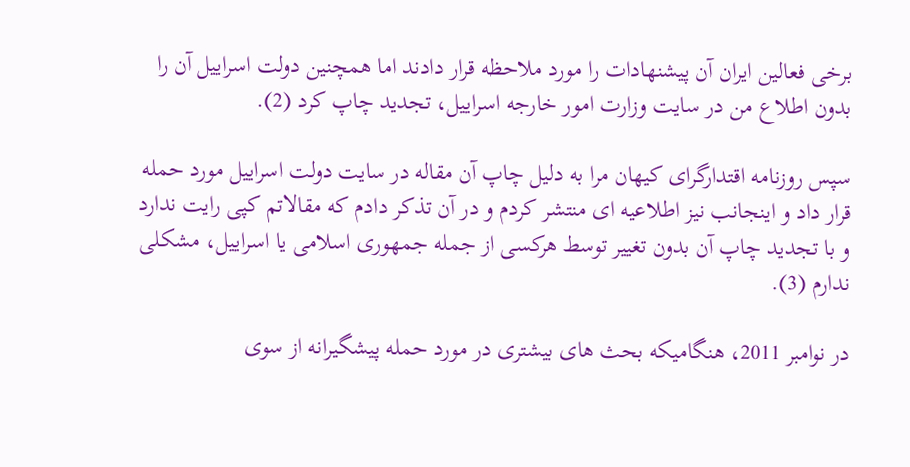برخی فعالين ايران آن پيشنهادات را مورد ملاحظه قرار دادند اما همچنين دولت اسراييل آن را بدون اطلاع من در سايت وزارت امور خارجه اسراييل، تجديد چاپ کرد (2).

سپس روزنامه اقتدارگرای کيهان مرا به دليل چاپ آن مقاله در سايت دولت اسراييل مورد حمله قرار داد و اينجانب نيز اطلاعيه ای منتشر کردم و در آن تذکر دادم که مقالاتم کپی رايت ندارد و با تجديد چاپ آن بدون تغيير توسط هرکسی از جمله جمهوری اسلامی يا اسراييل، مشکلی ندارم (3).

در نوامبر 2011، هنگاميکه بحث های بيشتری در مورد حمله پيشگيرانه از سوی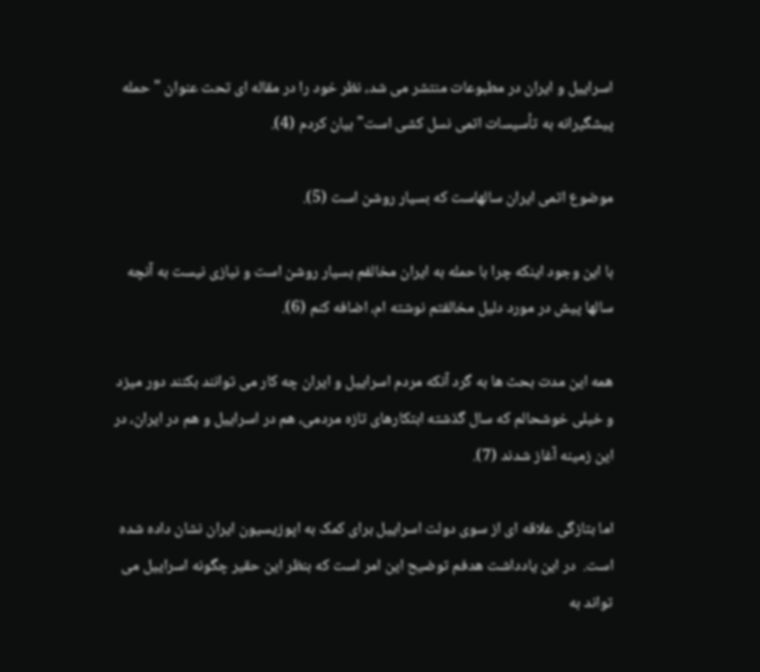اسراييل و ايران در مطبوعات منتشر می شد، نظر خود را در مقاله ای تحت عنوان "حمله پيشگيرانه به تأسيسات اتمی نسل کشی است" بيان کردم (4).

موضوع اتمی ايران سالهاست که بسيار روشن است (5).

با اين وجود اينکه چرا با حمله به ايران مخالفم بسيار روشن است و نيازی نيست به آنچه سالها پيش در مورد دليل مخالفتم نوشته ام، اضافه کنم (6).

همه اين مدت بحث ها به گرد آنکه مردم اسراييل و ايران چه کار می توانند بکنند دور ميزد و خيلی خوشحالم که سال گذشته ابتکارهای تازه مردمی، هم در اسراييل و هم در ايران، در اين زمينه آغاز شدند (7).

اما بتازگی علاقه ای از سوی دولت اسراييل برای کمک به اپوزيسيون ايران نشان داده شده است.  در اين يادداشت هدفم توضيح اين امر است که بنظر اين حقير چگونه اسراييل می تواند به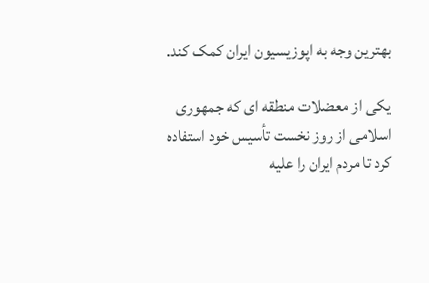بهترين وجه به اپوزيسيون ايران کمک کند.

يکی از معضلات منطقه ای که جمهوری اسلامی از روز نخست تأسيس خود استفاده کرد تا مردم ايران را عليه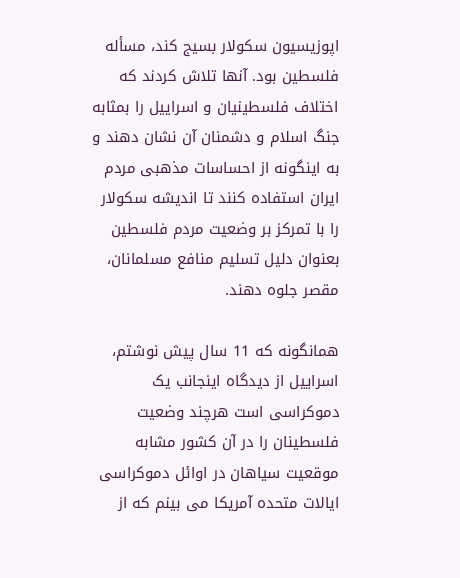اپوزيسيون سکولار بسيج کند، مسأله فلسطين بود. آنها تلاش کردند که اختلاف فلسطينيان و اسراييل را بمثابه جنگ اسلام و دشمنان آن نشان دهند و به اينگونه از احساسات مذهبی مردم ايران استفاده کنند تا انديشه سکولار را با تمرکز بر وضعيت مردم فلسطين بعنوان دليل تسليم منافع مسلمانان، مقصر جلوه دهند.

همانگونه که 11 سال پيش نوشتم، اسراييل از ديدگاه اينجانب يک دموکراسی است هرچند وضعيت فلسطينان را در آن کشور مشابه موقعيت سياهان در اوائل دموکراسی ايالات متحده آمريکا می بينم که از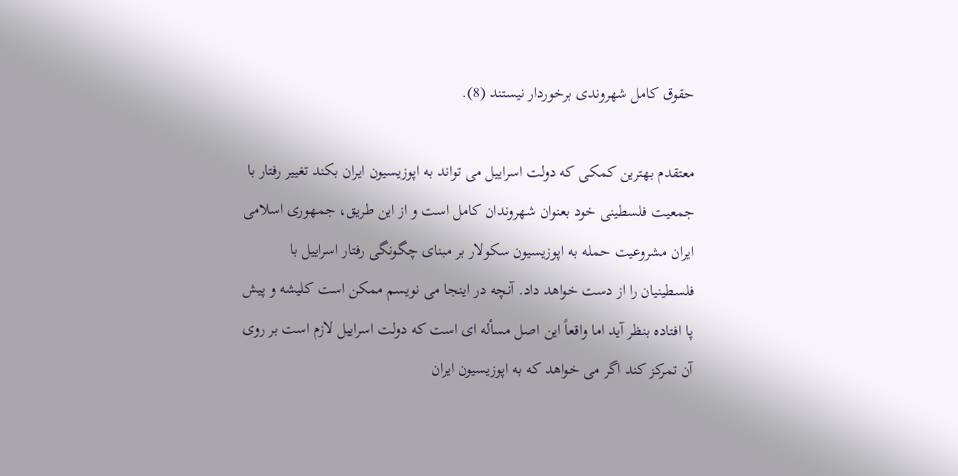حقوق کامل شهروندی برخوردار نيستند (8).

معتقدم بهترين کمکی که دولت اسراييل می تواند به اپوزيسيون ايران بکند تغيير رفتار با جمعيت فلسطينی خود بعنوان شهروندان کامل است و از اين طريق، جمهوری اسلامی ايران مشروعيت حمله به اپوزيسيون سکولار بر مبنای چگونگی رفتار اسراييل با فلسطينيان را از دست خواهد داد. آنچه در اينجا می نويسم ممکن است کليشه و پيش پا افتاده بنظر آيد اما واقعاً اين اصل مسأله ای است که دولت اسراييل لازم است بر روی آن تمرکز کند اگر می خواهد که به اپوزيسيون ايران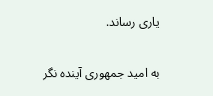ياری رساند.

به اميد جمهوری آينده نگر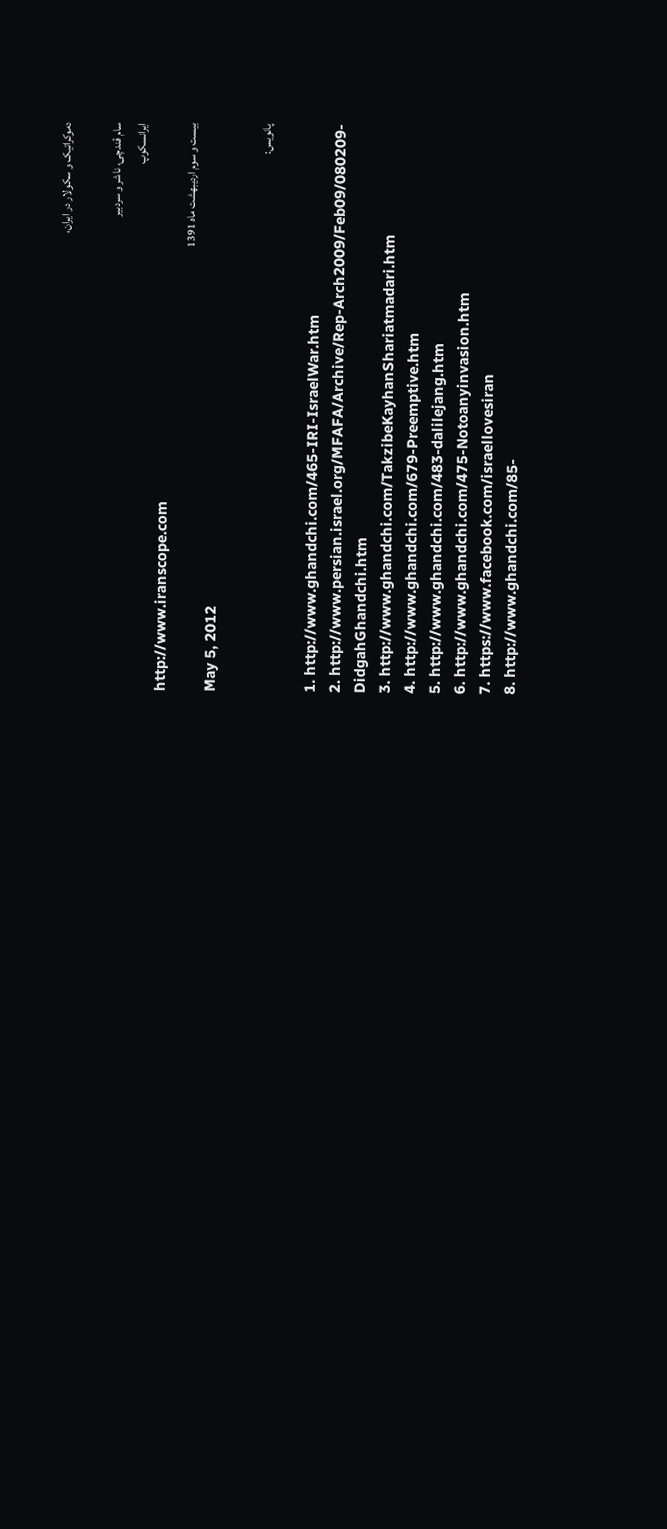دموکراتيک و سکولار در ايران،

سام قندچی، ناشر و سردبير
ايرانسکوپ
http://www.iranscope.com
بيست و سوم ارديبهشت ماه 1391
May 5, 2012

پانويس:

1. http://www.ghandchi.com/465-IRI-IsraelWar.htm
2. http://www.persian.israel.org/MFAFA/Archive/Rep-Arch2009/Feb09/080209-DidgahGhandchi.htm
3. http://www.ghandchi.com/TakzibeKayhanShariatmadari.htm
4. http://www.ghandchi.com/679-Preemptive.htm
5. http://www.ghandchi.com/483-dalilejang.htm
6. http://www.ghandchi.com/475-Notoanyinvasion.htm
7. https://www.facebook.com/israellovesiran
8. http://www.ghandchi.com/85-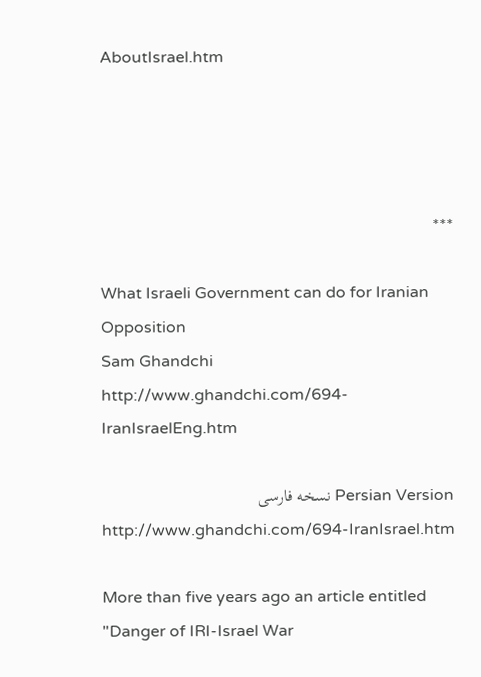AboutIsrael.htm




***

What Israeli Government can do for Iranian Opposition
Sam Ghandchi
http://www.ghandchi.com/694-IranIsraelEng.htm

Persian Version نسخه فارسی
http://www.ghandchi.com/694-IranIsrael.htm

More than five years ago an article entitled "Danger of IRI-Israel War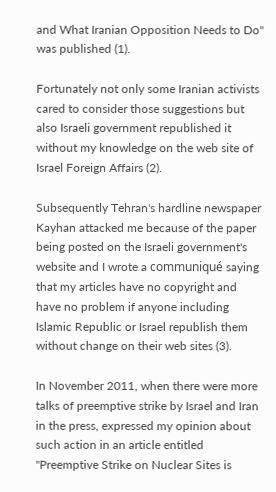and What Iranian Opposition Needs to Do" was published (1).

Fortunately not only some Iranian activists cared to consider those suggestions but also Israeli government republished it without my knowledge on the web site of Israel Foreign Affairs (2).

Subsequently Tehran's hardline newspaper Kayhan attacked me because of the paper being posted on the Israeli government's website and I wrote a communiqué saying that my articles have no copyright and have no problem if anyone including Islamic Republic or Israel republish them without change on their web sites (3).

In November 2011, when there were more talks of preemptive strike by Israel and Iran in the press, expressed my opinion about such action in an article entitled "Preemptive Strike on Nuclear Sites is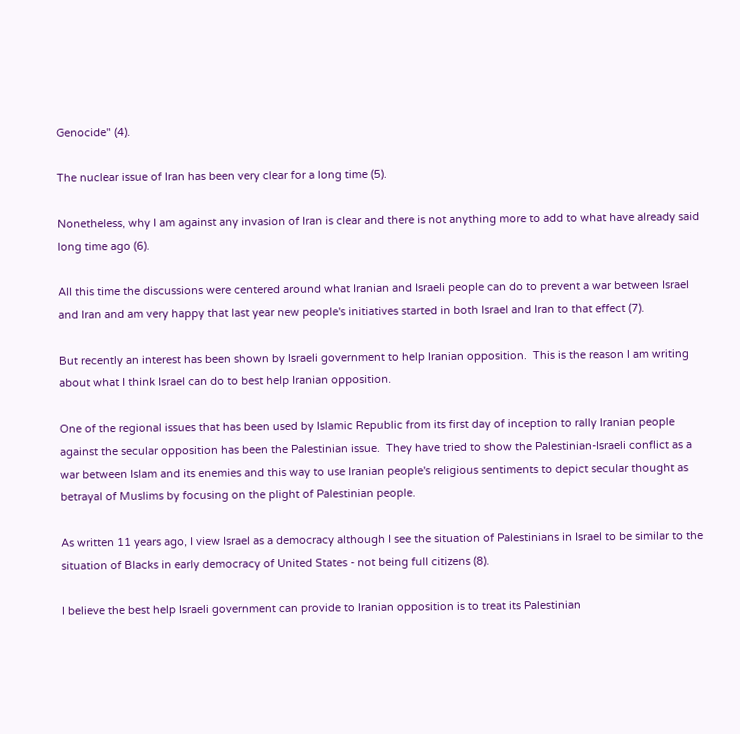Genocide" (4).

The nuclear issue of Iran has been very clear for a long time (5).

Nonetheless, why I am against any invasion of Iran is clear and there is not anything more to add to what have already said long time ago (6).

All this time the discussions were centered around what Iranian and Israeli people can do to prevent a war between Israel and Iran and am very happy that last year new people's initiatives started in both Israel and Iran to that effect (7).

But recently an interest has been shown by Israeli government to help Iranian opposition.  This is the reason I am writing about what I think Israel can do to best help Iranian opposition.

One of the regional issues that has been used by Islamic Republic from its first day of inception to rally Iranian people against the secular opposition has been the Palestinian issue.  They have tried to show the Palestinian-Israeli conflict as a war between Islam and its enemies and this way to use Iranian people's religious sentiments to depict secular thought as betrayal of Muslims by focusing on the plight of Palestinian people.

As written 11 years ago, I view Israel as a democracy although I see the situation of Palestinians in Israel to be similar to the situation of Blacks in early democracy of United States - not being full citizens (8).

I believe the best help Israeli government can provide to Iranian opposition is to treat its Palestinian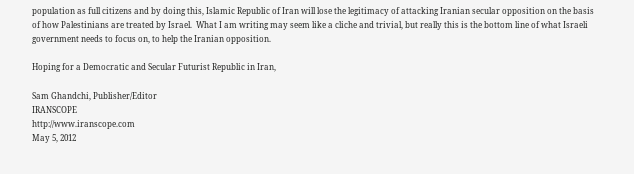population as full citizens and by doing this, Islamic Republic of Iran will lose the legitimacy of attacking Iranian secular opposition on the basis of how Palestinians are treated by Israel.  What I am writing may seem like a cliche and trivial, but really this is the bottom line of what Israeli government needs to focus on, to help the Iranian opposition.

Hoping for a Democratic and Secular Futurist Republic in Iran,

Sam Ghandchi, Publisher/Editor
IRANSCOPE
http://www.iranscope.com
May 5, 2012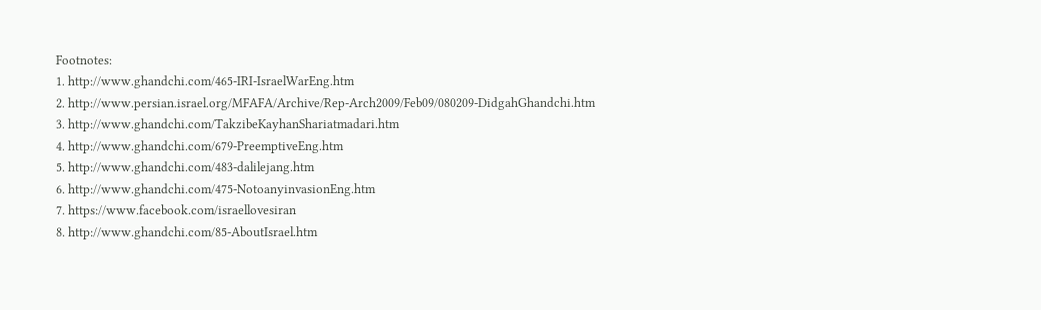Footnotes:
1. http://www.ghandchi.com/465-IRI-IsraelWarEng.htm
2. http://www.persian.israel.org/MFAFA/Archive/Rep-Arch2009/Feb09/080209-DidgahGhandchi.htm
3. http://www.ghandchi.com/TakzibeKayhanShariatmadari.htm
4. http://www.ghandchi.com/679-PreemptiveEng.htm
5. http://www.ghandchi.com/483-dalilejang.htm
6. http://www.ghandchi.com/475-NotoanyinvasionEng.htm
7. https://www.facebook.com/israellovesiran
8. http://www.ghandchi.com/85-AboutIsrael.htm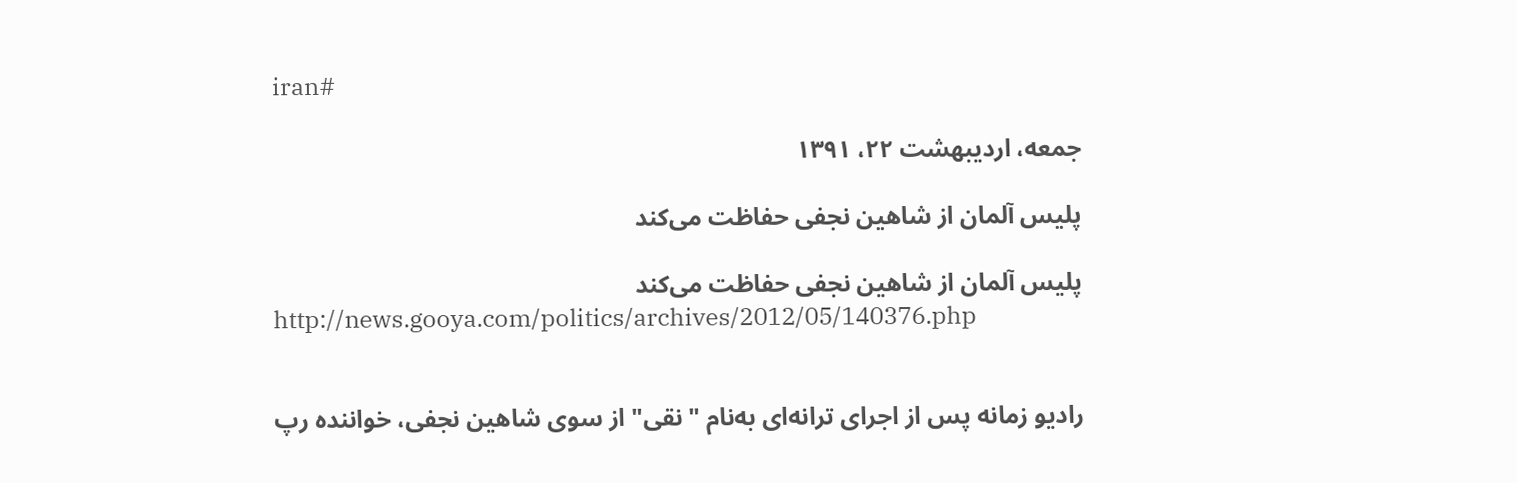iran#

جمعه، اردیبهشت ۲۲، ۱۳۹۱

پليس آلمان از شاهين نجفی حفاظت می‌کند

پليس آلمان از شاهين نجفی حفاظت می‌کند
http://news.gooya.com/politics/archives/2012/05/140376.php


راديو زمانه پس از اجرای ترانه‌ای به‌نام "نقی" از سوی شاهين نجفی، خواننده رپ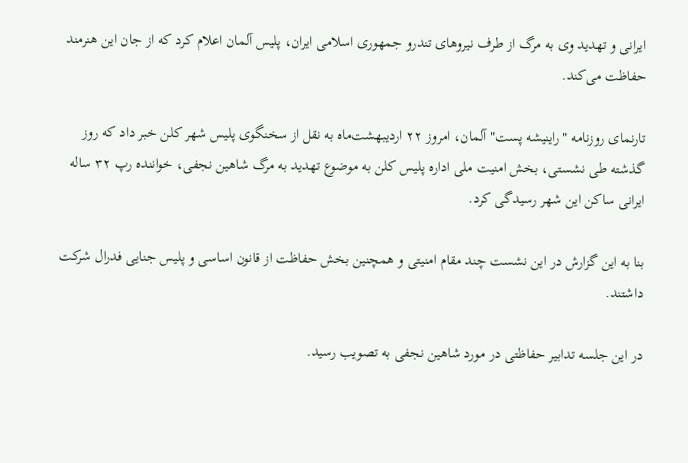ايرانی و تهديد وی به مرگ از طرف نيروهای تندرو جمهوری اسلامی ايران، پليس آلمان اعلام کرد که از جان اين هنرمند حفاظت می‌کند.

تارنمای روزنامه "راينيشه پست" آلمان، امروز ۲۲ ارديبهشت‌ماه به نقل از سخنگوی پليس شهر کلن خبر داد که روز گذشته طی نشستی، بخش امنيت ملی اداره پليس کلن به موضوع تهديد به مرگ شاهين نجفی، خواننده رپ ۳۲ ساله ايرانی ساکن اين شهر رسيدگی کرد.

بنا به اين گزارش در اين نشست چند مقام امنيتی و همچنين بخش حفاظت از قانون اساسی و پليس جنايی فدرال شرکت داشتند.

در اين جلسه تدابير حفاظتی در مورد شاهين نجفی به تصويب رسيد.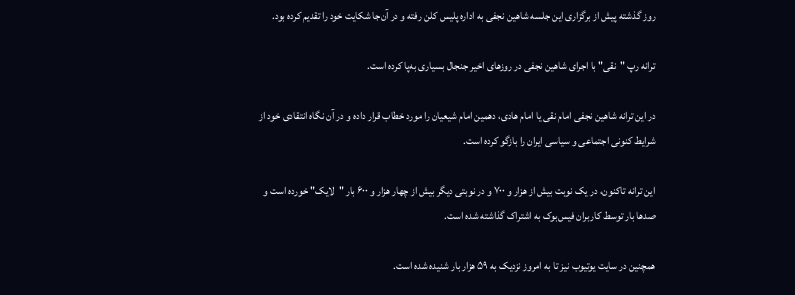روز گذشته پيش از برگزاری اين جلسه شاهين نجفی به اداره پليس کلن رفته و در آن‌جا شکايت خود را تقديم کرده بود.

ترانه رپ "نقی" با اجرای شاهين نجفی در روزهای اخير جنجال بسياری به‌پا کرده است.

در اين ترانه شاهين نجفی امام نقی يا امام هادی، دهمين امام شيعيان را مورد خطاب قرار داده و در آن نگاه انتقادی خود از شرايط کنونی اجتماعی و سياسی ايران را بازگو کرده است.

اين ترانه تاکنون، در يک نوبت بيش از هزار و ۷۰۰ و در نوبتی ديگر بيش از چهار هزار و ۶۰۰ بار "لايک" خورده است و صد‌ها بار توسط کاربران فيس‌بوک به اشتراک گذاشته شده است.

همچنين در سايت يوتيوب نيز تا به امروز نزديک به ۵۹ هزار بار شنيده شده است.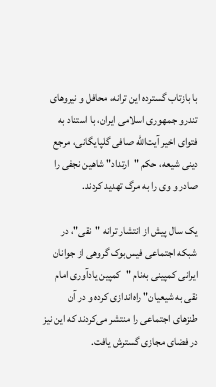با بازتاب گسترده اين ترانه، محافل و نيروهای تندرو جمهوری اسلامی ايران، با استناد به فتوای اخير آيت‌الله صافی گلپايگانی، مرجع دينی شيعه، حکم "ارتداد" شاهين نجفی را صادر و وی را به مرگ تهديد کردند.

يک سال پيش از انتشار ترانه "نقی"، در شبکه اجتماعی فيس‌بوک گروهی از جوانان ايرانی کمپينی به‌نام "کمپين يادآوری امام نقی به شيعيان" راه‌اندازی کرده و در آن طنزهای اجتماعی را منتشر می‌کردند که اين نيز در فضای مجازی گسترش يافت.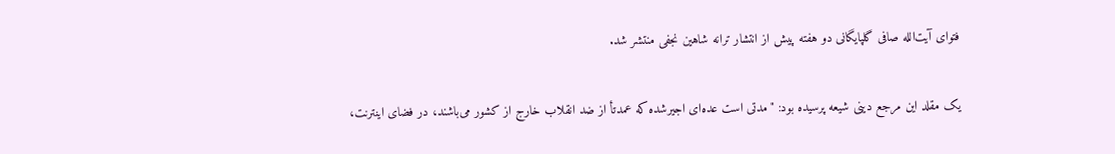فتوای آيت‌الله صافی گلپايگانی دو هفته پيش از انتشار ترانه شاهين نجفی منتشر شد.

يک مقلد اين مرجع دينی شيعه پرسيده بود: "مدتی است عده‌ای اجيرشده که عمدتأ از ضد انقلاب خارج از کشور می‌باشند، در فضای اينترنت،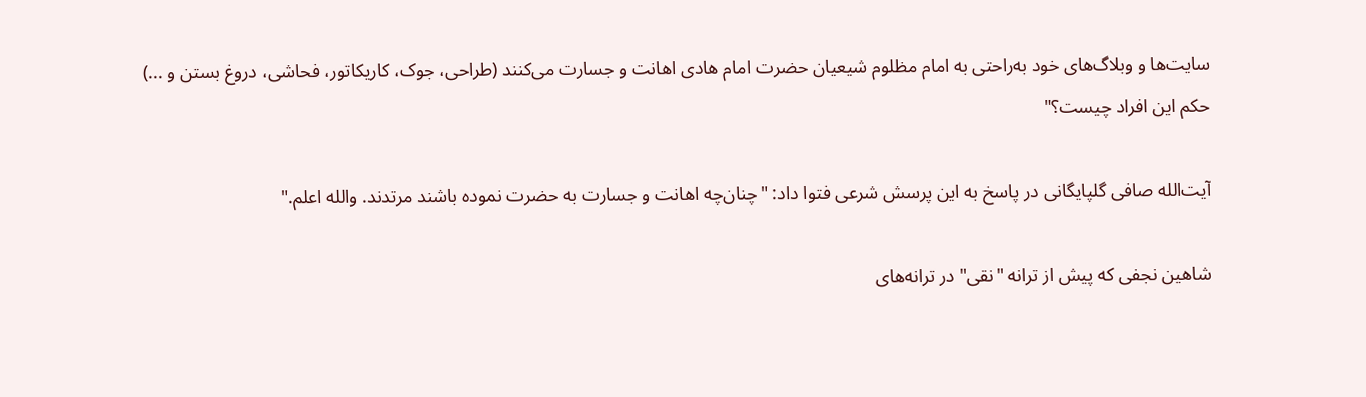سايت‌ها و وبلاگ‌های خود به‌راحتی به امام مظلوم شيعيان حضرت امام هادی اهانت و جسارت می‌کنند (طراحی، جوک، کاريکاتور، فحاشی، دروغ بستن و ...) حکم اين افراد چيست؟"

آيت‌الله صافی گلپايگانی در پاسخ به اين پرسش شرعی فتوا داد: "چنان‌چه اهانت و جسارت به حضرت نموده باشند مرتدند. والله اعلم."

شاهين نجفی که پيش از ترانه "نقی" در ترانه‌های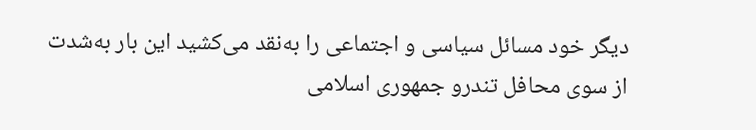ديگر خود مسائل سياسی و اجتماعی را به‌نقد می‌کشيد اين بار به‌شدت از سوی محافل تندرو جمهوری اسلامی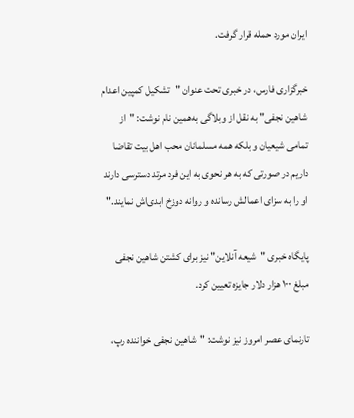ايران مورد حمله قرار گرفت.

خبرگزاری فارس، در خبری تحت عنوان "تشکيل کمپين اعدام شاهين نجفی" به نقل از وبلاگی به‌همين نام نوشت: "از تمامی شيعيان و بلکه همه مسلمانان محب اهل بيت تقاضا داريم در صورتی که به هر نحوی به اين فرد مرتد دسترسی دارند او را به سزای اعمالش رسانده و روانه دوزخ ابدی‌اش نمايند."

پايگاه خبری "شيعه آنلاين" نيز برای کشتن شاهين نجفی مبلغ ۱۰۰ هزار دلار جايزه تعيين کرد.

تارنمای عصر امروز نيز نوشت: "شاهين نجفی خواننده رپ،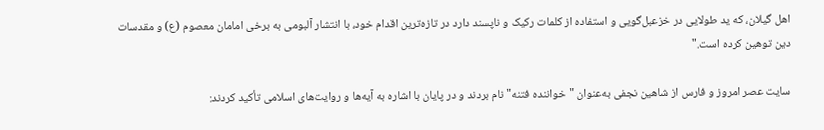اهل گيلان، که يد طولايی در خزعبل‌گويی و استفاده از کلمات رکيک و ناپسند دارد در تازه‌ترين اقدام خود، با انتشار آلبومی به برخی امامان معصوم (ع) و مقدسات دين توهين کرده است."

سايت عصر امروز و فارس از شاهين نجفی به‌عنوان "خواننده فتنه" نام بردند و در پايان با اشاره به آيه‌ها و روايت‌های اسلامی تأکيد کردند: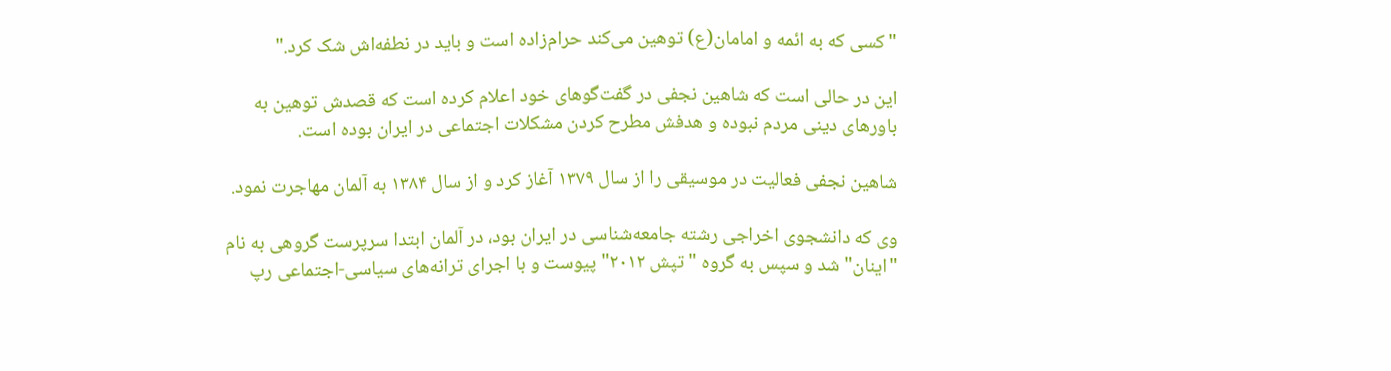"کسی که به ائمه و امامان(ع) توهين می‌کند حرام‌زاده است و بايد در نطفه‌اش شک کرد."

اين در حالی است که شاهين نجفی در گفت‌گوهای خود اعلام کرده است که قصدش توهين به باورهای دينی مردم نبوده و هدفش مطرح کردن مشکلات اجتماعی در ايران بوده است.

شاهين نجفی فعاليت در موسيقی را از سال ۱۳۷۹ آغاز کرد و از سال ۱۳۸۴ به آلمان مهاجرت نمود.

وی که دانشجوی اخراجی رشته جامعه‌شناسی در ايران بود، در آلمان ابتدا سرپرست گروهی به نام "اينان" شد و سپس به گروه "تپش ۲۰۱۲" پيوست و با اجرای ترانه‌های سياسی-اجتماعی رپ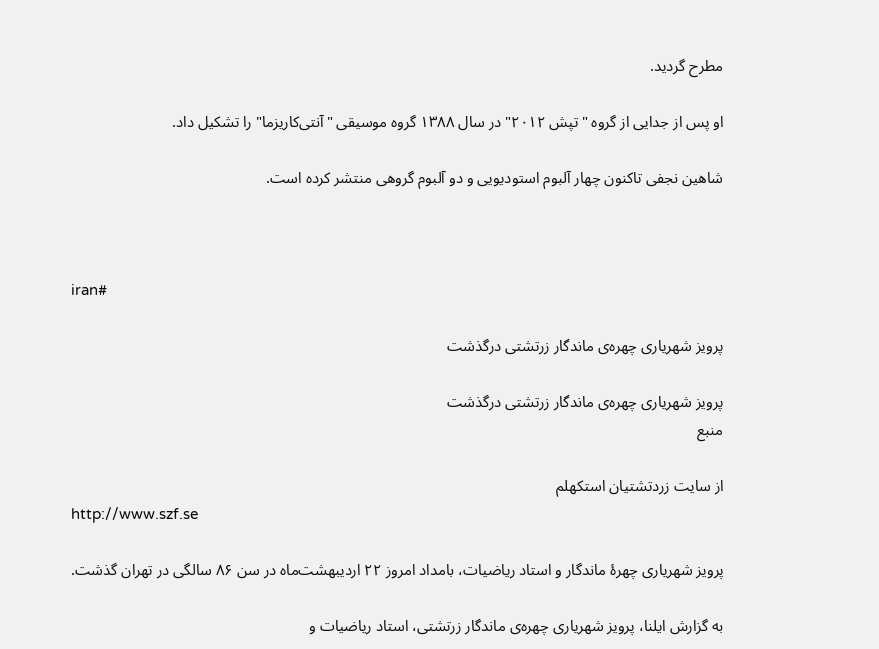مطرح گرديد.

او پس از جدايی از گروه "تپش ۲۰۱۲" در سال ۱۳۸۸ گروه موسيقی "آنتی‌کاريزما" را تشکيل داد.

شاهين نجفی تاکنون چهار آلبوم استوديويی و دو آلبوم گروهی منتشر کرده است.



iran#

پرویز شهریاری چهره‌ی ماندگار زرتشتی درگذشت

پرویز شهریاری چهره‌ی ماندگار زرتشتی درگذشت
منبع

از سايت زردتشتيان استکهلم
http://www.szf.se

پرویز شهریاری چهرهٔ ماندگار و استاد ریاضیات، بامداد امروز ٢٢ اردیبهشت‌ماه در سن ۸۶ سالگی در تهران گذشت.

به گزارش ایلنا، پرویز شهریاری چهره‌ی ماندگار زرتشتی، استاد ریاضیات و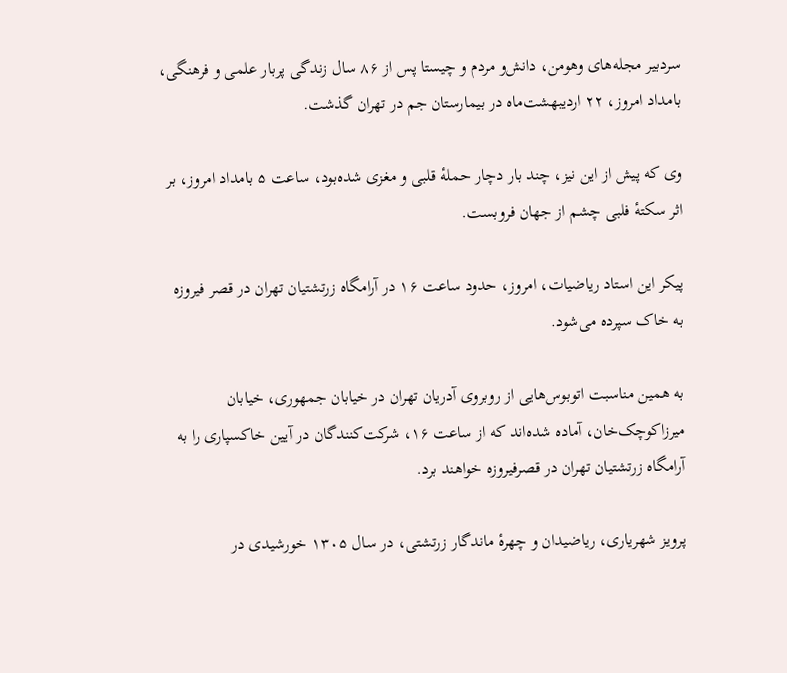سردبیر مجله‌های وهومن، دانش‌و مردم و چیستا پس از ٨۶ سال زندگی پربار علمی و فرهنگی، بامداد امروز، ٢٢ اردیبهشت‌ماه در بیمارستان‌ جم در تهران گذشت.

وی که پیش از این نیز، چند بار دچار حملهٔ قلبی و مغزی شده‌بود، ساعت ۵ بامداد امروز، بر اثر سکتهٔ فلبی چشم از جهان فروبست.

پیکر این استاد ریاضیات، امروز، حدود ساعت ١۶ در آرامگاه زرتشتیان تهران در قصر فیروزه به خاک سپرده می‌شود.

به همین مناسبت اتوبوس‌هایی از روبروی آدریان تهران در خیابان جمهوری، خیابان میرزاکوچک‌خان، آماده شده‌اند که از ساعت ١۶، شرکت‌کنندگان در آیین خاکسپاری را به آرامگاه زرتشتیان تهران در قصرفیروزه خواهند برد.

پرویز شهریاری، ریاضیدان و چهرهٔ ماندگار زرتشتی، در سال ۱۳۰۵ خورشیدی در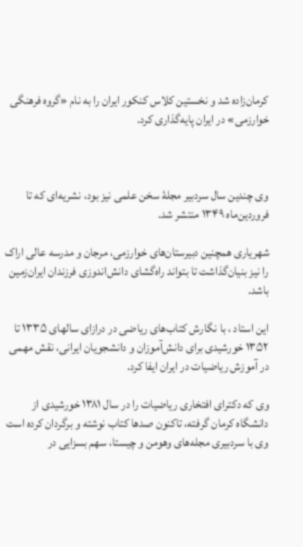کرمان‌زاده شد و نخستین کلاس کنکور ایران را به نام «گروه فرهنگی خوارزمی» در ایران پایه‌گذاری کرد.



وی چندین سال سردبیر مجلهٔ سخن علمی نیز بود، نشریه‌ای که تا فروردین‌ماه ١٣۴٩ منتشر شد.

شهریاری همچنین دبیرستان‌های خوارزمی، مرجان و مدرسه‌ عالی اراک را نیز بنیان‌گذاشت تا بتواند راه‌گشای دانش‌اندوزی فرزندان ایران‌زمین باشد.

این استاد ، با نگارش کتاب‌های ریاضی در درازای سالهای ١٣٣۵ تا ١٣۵٢ خورشیدی برای دانش‌آموزان و دانشجویان ایرانی، نقش مهمی در آموزش ریاضیات در ایران ایفا کرد.

وی که دکترای افتخاری ریاضیات را در سال ١٣٨١ خورشیدی از دانشگاه کرمان گرفته، تاکنون صد‌ها کتاب نوشته و برگردان کرده است وی با سردبیری مجله‌های وهومن و چیستا، سهم بسزایی در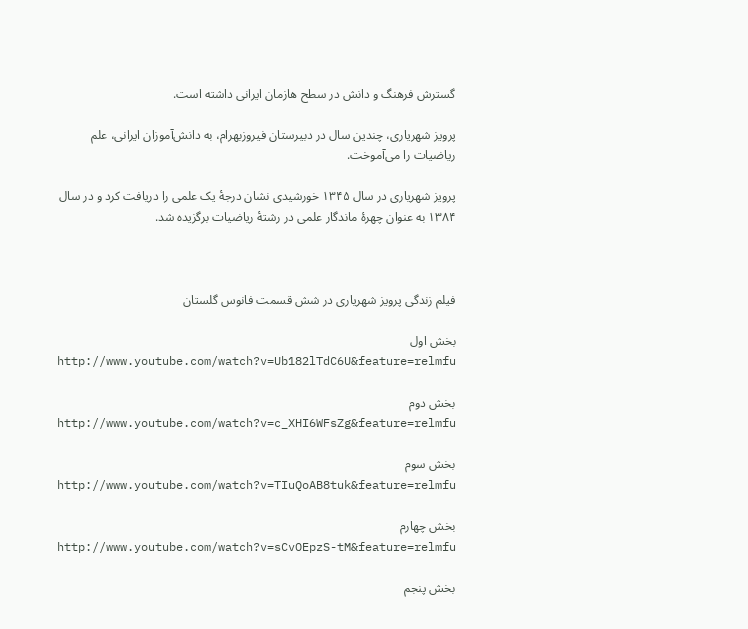گسترش فرهنگ و دانش در سطح هازمان ایرانی داشته است.

پرویز شهریاری، چندین سال در دبیرستان فیروزبهرام، به دانش‌آموزان ایرانی، علم ریاضیات را می‌آموخت.

پرویز شهریاری در سال ١٣۴۵ خورشیدی نشان درجهٔ یک علمی را دریافت کرد و در سال ١٣٨۴ به عنوان چهرهٔ ماندگار علمی در رشتهٔ ریاضیات برگزیده شد.



فیلم زندگی پرویز شهریاری در شش قسمت فانوس گلستان

بخش اول
http://www.youtube.com/watch?v=Ub182lTdC6U&feature=relmfu

بخش دوم
http://www.youtube.com/watch?v=c_XHI6WFsZg&feature=relmfu

بخش سوم
http://www.youtube.com/watch?v=TIuQoAB8tuk&feature=relmfu

بخش چهارم
http://www.youtube.com/watch?v=sCvOEpzS-tM&feature=relmfu

بخش پنجم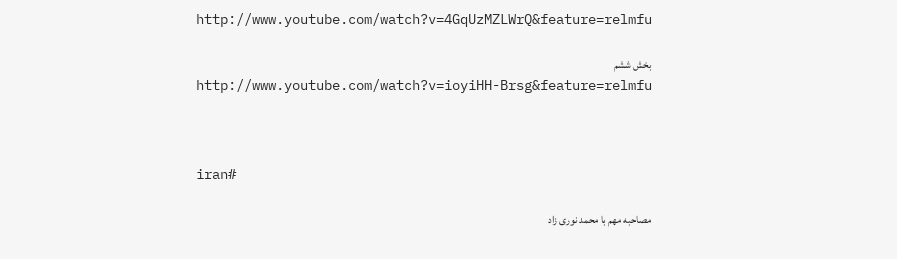http://www.youtube.com/watch?v=4GqUzMZLWrQ&feature=relmfu

بخش ششم
http://www.youtube.com/watch?v=ioyiHH-Brsg&feature=relmfu



iran#

مصاحبه مهم با محمد نوری زاد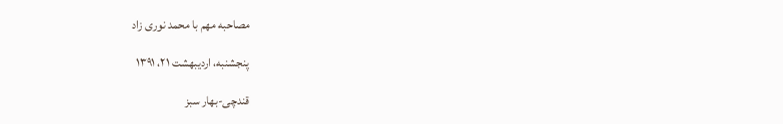مصاحبه مهم با محمد نوری زاد

پنجشنبه، اردیبهشت ۲۱، ۱۳۹۱

قندچی-بهار سبز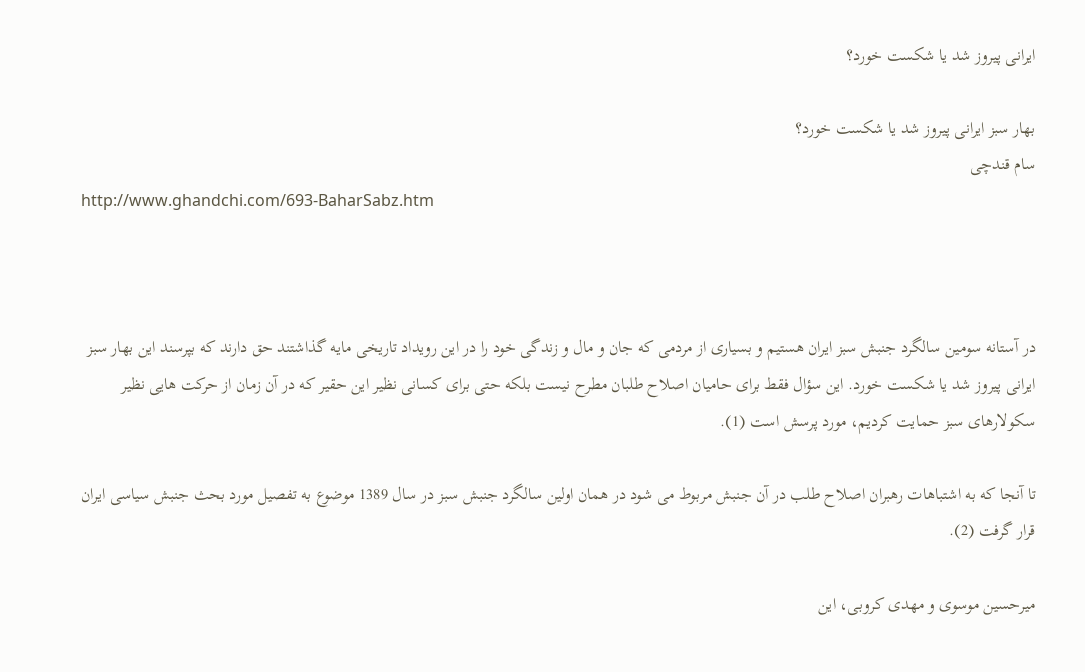ايرانی پيروز شد يا شکست خورد؟

بهار سبز ايرانی پيروز شد يا شکست خورد؟
سام قندچی
http://www.ghandchi.com/693-BaharSabz.htm



در آستانه سومين سالگرد جنبش سبز ايران هستيم و بسياری از مردمی که جان و مال و زندگی خود را در اين رويداد تاريخی مايه گذاشتند حق دارند که بپرسند اين بهار سبز ايرانی پيروز شد يا شکست خورد. اين سؤال فقط برای حاميان اصلاح طلبان مطرح نيست بلکه حتی برای کسانی نظير اين حقير که در آن زمان از حرکت هايی نظير سکولارهای سبز حمايت کرديم، مورد پرسش است (1).

تا آنجا که به اشتباهات رهبران اصلاح طلب در آن جنبش مربوط می شود در همان اولين سالگرد جنبش سبز در سال 1389 موضوع به تفصيل مورد بحث جنبش سياسی ايران قرار گرفت (2).

ميرحسين موسوی و مهدی کروبی، اين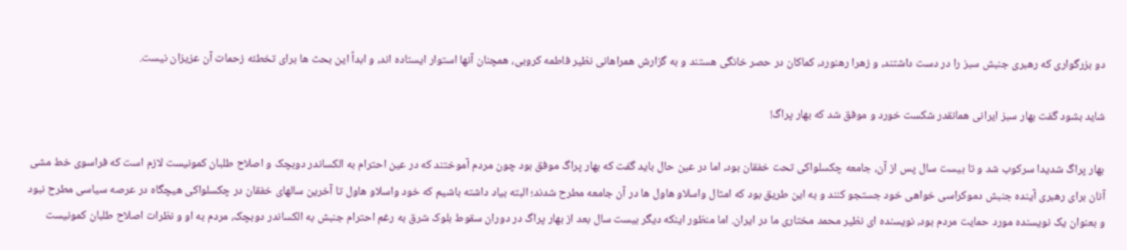دو بزرگواری که رهبری جنبش سبز را در دست داشتند، و زهرا رهنورد، کماکان در حصر خانگی هستند و به گزارش همراهانی نظير فاطمه کروبی، همچنان آنها استوار ايستاده اند، و ابداً اين بحث ها برای تخطئه زحمات آن عزيزان نيست.

شايد بشود گفت بهار سبز ايرانی همانقدر شکست خورد و موفق شد که بهار پراگ!

بهار پراگ شديدا سرکوب شد و تا بيست سال پس از آن، جامعه چکسلواکی تحت خفقان بود، اما در عين حال بايد گفت که بهار پراگ موفق بود چون مردم آموختند که در عين احترام به الکساندر دوبچک و اصلاح طلبان کمونيست لازم است که فراسوی خط مشی آنان برای رهبری آينده جنبش دموکراسی خواهی خود جستجو کنند و به اين طريق بود که امثال واسلاو هاول ها در آن جامعه مطرح شدند؛ البته بياد داشته باشيم که خود واسلاو هاول تا آخرين سالهای خفقان در چکسلواکی هيچگاه در عرصه سياسی مطرح نبود و بعنوان يک نويسنده مورد حمايت مردم بود، نويسنده ای نظير محمد مختاری ما در ايران. اما منظور اينکه ديگر بيست سال بعد از بهار پراگ در دوران سقوط بلوک شرق به رغم احترام جنبش به الکساندر دوبچک، مردم به او و نظرات اصلاح طلبان کمونيست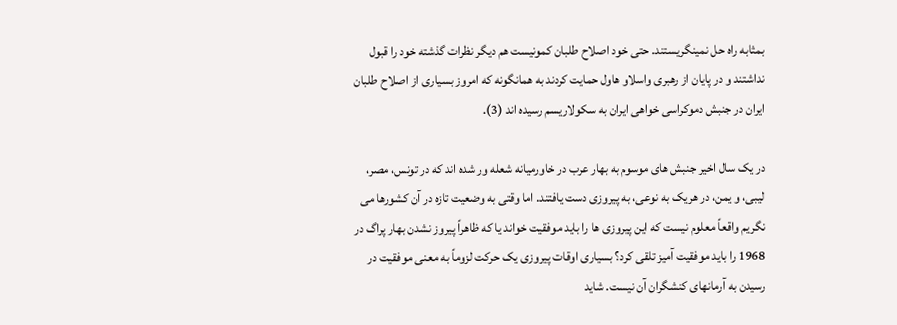بمثابه راه حل نمينگريستند. حتی خود اصلاح طلبان کمونيست هم ديگر نظرات گذشته خود را قبول نداشتند و در پايان از رهبری واسلاو هاول حمايت کردند به همانگونه که امروز بسياری از اصلاح طلبان ايران در جنبش دموکراسی خواهی ايران به سکولاريسم رسيده اند (3).

در يک سال اخير جنبش های موسوم به بهار عرب در خاورميانه شعله ور شده اند که در تونس، مصر، ليبی، و يمن، در هريک به نوعی، به پيروزی دست يافتند. اما وقتی به وضعيت تازه در آن کشورها می نگريم واقعاً معلوم نيست که اين پيروزی ها را بايد موفقيت خواند يا که ظاهراً پيروز نشدن بهار پراگ در 1968 را بايد موفقيت آميز تلقی کرد؟ بسياری اوقات پيروزی يک حرکت لزوماً به معنی موفقيت در رسيدن به آرمانهای کنشگران آن نيست. شايد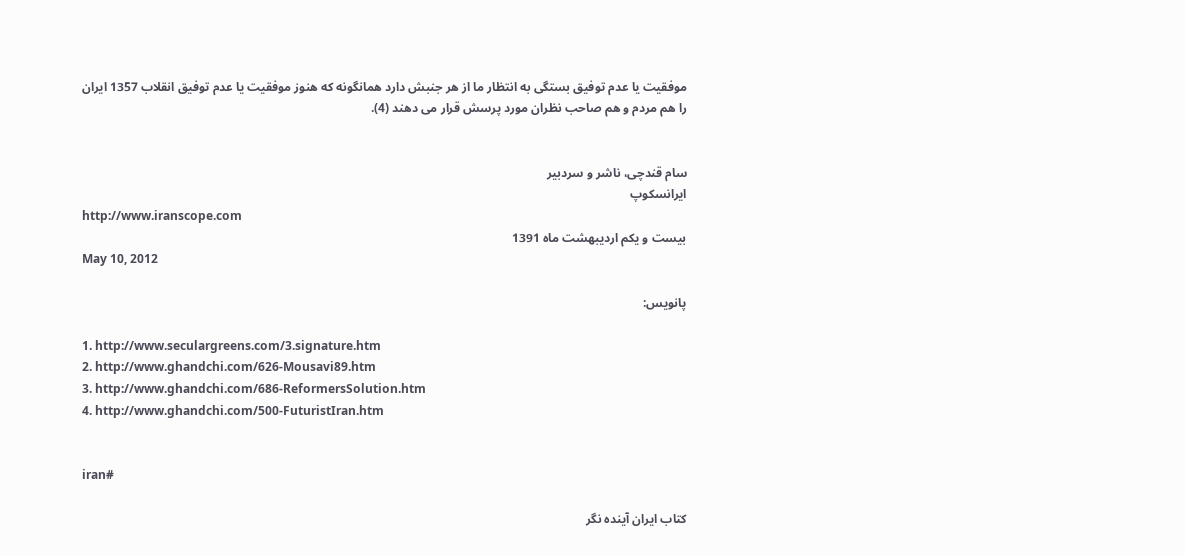موفقيت يا عدم توفيق بستگی به انتظار ما از هر جنبش دارد همانگونه که هنوز موفقيت يا عدم توفيق انقلاب 1357 ايران را هم مردم و هم صاحب نظران مورد پرسش قرار می دهند (4).


سام قندچی، ناشر و سردبیر
ایرانسکوپ
http://www.iranscope.com
بيست و يکم ارديبهشت ماه 1391
May 10, 2012

پانويس:

1. http://www.seculargreens.com/3.signature.htm
2. http://www.ghandchi.com/626-Mousavi89.htm
3. http://www.ghandchi.com/686-ReformersSolution.htm
4. http://www.ghandchi.com/500-FuturistIran.htm


iran#

کتاب ايران آينده نگر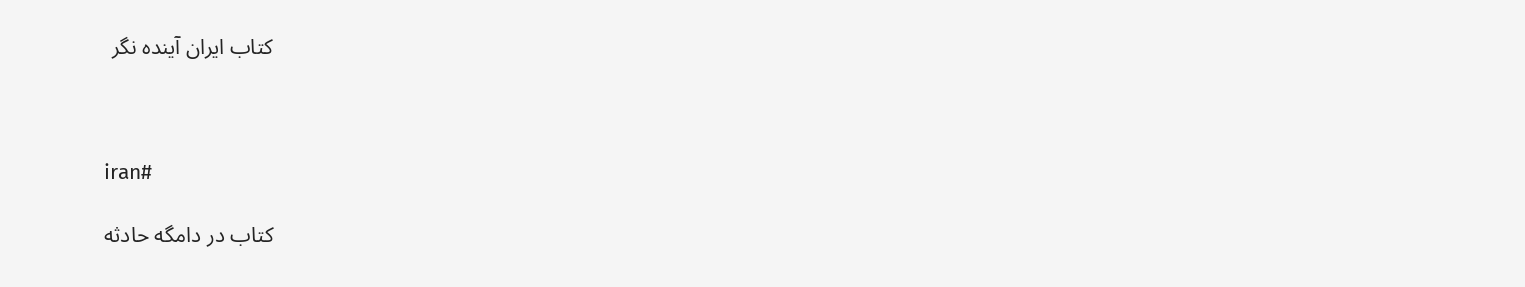کتاب ايران آينده نگر



iran#

کتاب در دامگه حادثه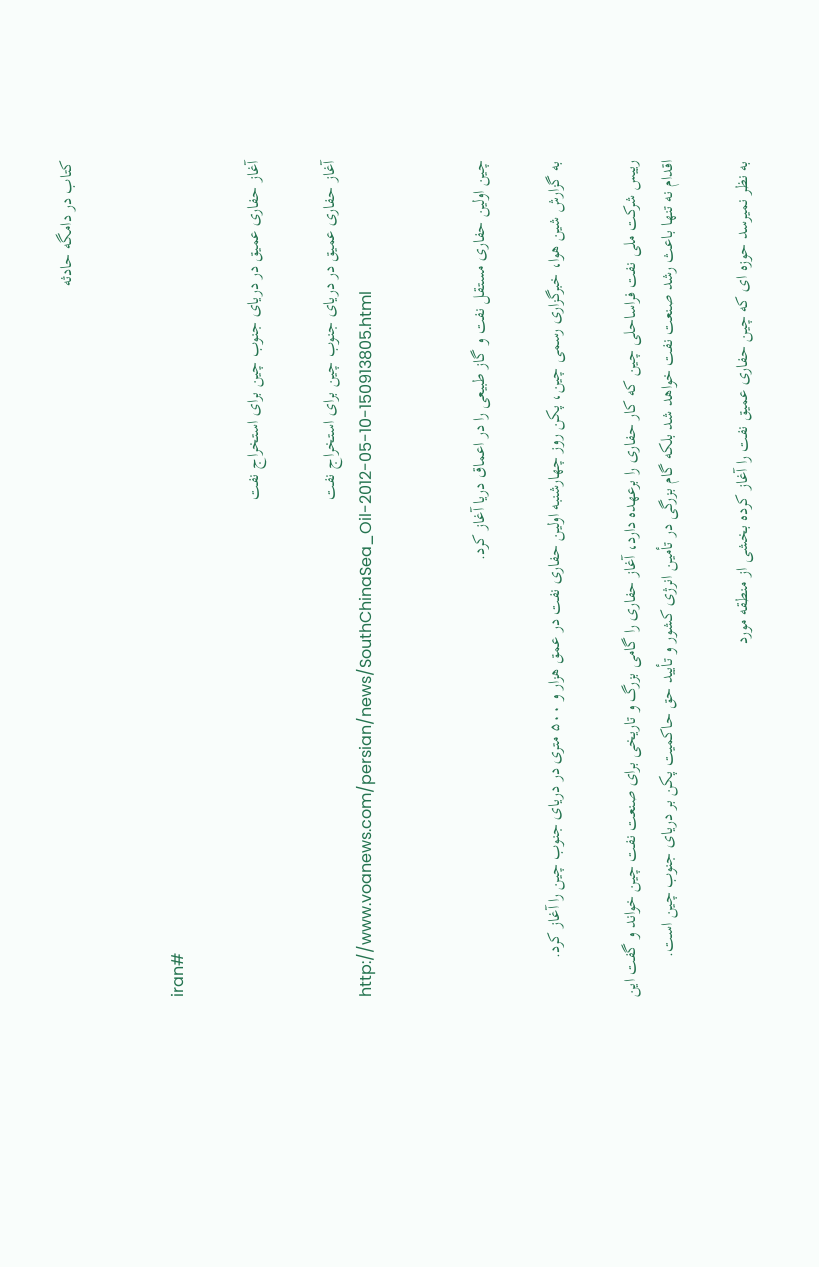کتاب در دامگه حادثه


iran#

آغاز حفاری عميق در دريای جنوب چين برای استخراج نفت

آغاز حفاری عميق در دريای جنوب چين برای استخراج نفت
http://www.voanews.com/persian/news/SouthChinaSea_Oil-2012-05-10-150913805.html


چين اولين حفاری مستقل نفت و گاز طبيعی را در اعماق دريا آغاز کرد.

به گزارش شين هوا، خبرگزاری رسمی چين، پکن روز چهارشنبه اولين حفاری نفت در عمق هزار و ۵۰۰ متری در دريای جنوب چين را آغاز کرد.

رييس شرکت ملی نفت فراساحلی چين که کار حفاری را برعهده دارد، آغاز حفاری را گامی بزرگ و تاريخی برای صنعت نفت چين خواند و گفت اين اقدام نه تنها باعث رشد صنعت نفت خواهد شد بلکه گام بزرگی در تأمين انرژی کشور و تأييد حق حاکميت پکن بر دريای جنوب چين است.

به نظر نميرسد حوزه ای که چين حفاری عميق نفت را آغاز کرده بخشی از منطقه مورد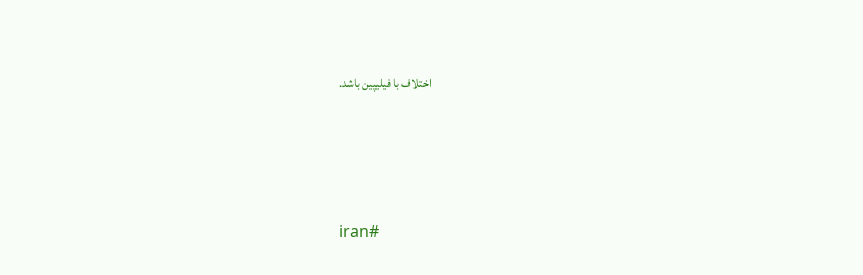اختلاف با فيليپين باشد.




iran#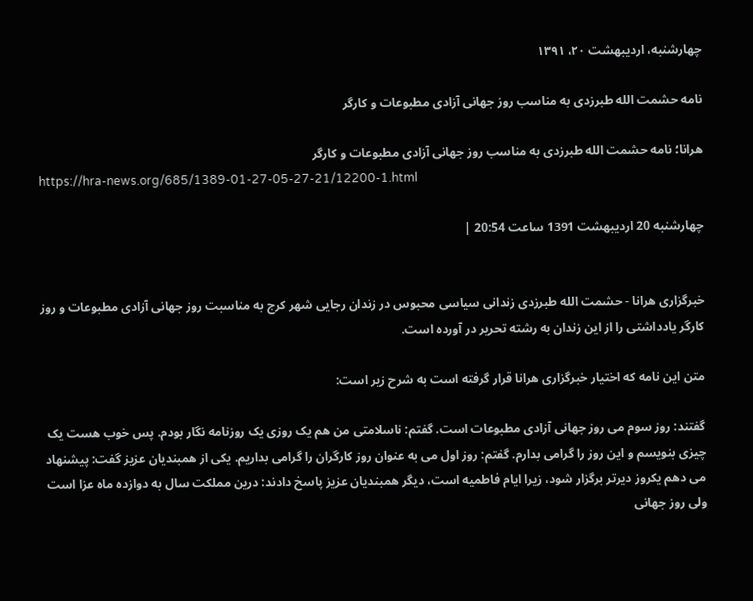چهارشنبه، اردیبهشت ۲۰، ۱۳۹۱

نامه حشمت الله طبرزدی به مناسب روز جهانی آزادی مطبوعات و کارگر

هرانا؛ نامه حشمت الله طبرزدی به مناسب روز جهانی آزادی مطبوعات و کارگر
https://hra-news.org/685/1389-01-27-05-27-21/12200-1.html

چهارشنبه 20 ارديبهشت 1391 ساعت 20:54 |


خبرگزاری هرانا - حشمت الله طبرزدی زندانی سیاسی محبوس در زندان رجایی شهر کرج به مناسبت روز جهانی آزادی مطبوعات و روز کارگر یادداشتی را از این زندان به رشته تحریر در آورده است.

متن این نامه که اختیار خبرگزاری هرانا قرار گرفته است به شرح زیر است:

گفتند: روز سوم می روز جهانی آزادی مطبوعات است. گفتم: ناسلامتی من هم یک روزی یک روزنامه نگار بودم. پس خوب هست یک چیزی بنویسم و این روز را گرامی بدارم. گفتم: روز اول می به عنوان روز کارگران را گرامی بداریم. یکی از همبندیان عزیز گفت: پیشنهاد می دهم یکروز دیرتر برگزار شود، زیرا ایام فاطمیه است، دیگر همبندیان عزیز پاسخ دادند: درین مملکت سال به دوازده ماه عزا است ولی روز جهانی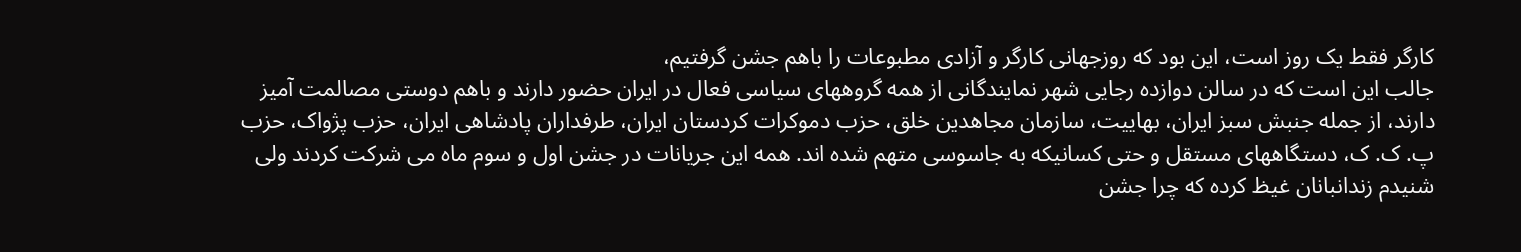کارگر فقط یک روز است، این بود که روزجهانی کارگر و آزادی مطبوعات را باهم جشن گرفتیم،
جالب این است که در سالن دوازده رجایی شهر نمایندگانی از همه گروههای سیاسی فعال در ایران حضور دارند و باهم دوستی مصالمت آمیز دارند، از جمله جنبش سبز ایران، بهاییت، سازمان مجاهدین خلق، حزب دموکرات کردستان ایران، طرفداران پادشاهی ایران، حزب پژواک، حزب پ. ک. ک، دستگاههای مستقل و حتی کسانیکه به جاسوسی متهم شده اند. همه این جریانات در جشن اول و سوم ماه می شرکت کردند ولی شنیدم زندانبانان غیظ کرده که چرا جشن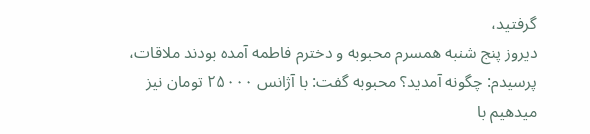گرفتید،
دیروز پنج شنبه همسرم محبوبه و دخترم فاطمه آمده بودند ملاقات، پرسیدم: چگونه آمدید؟ محبوبه گفت: با آژانس ۲۵۰۰۰ تومان نیز میدهیم با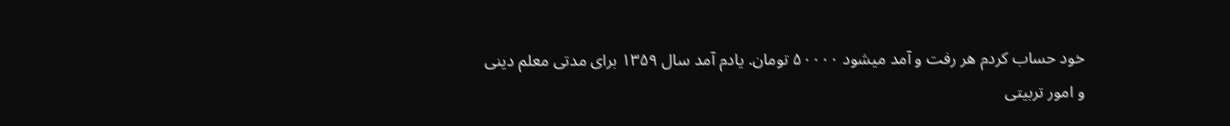خود حساب کردم هر رفت و آمد میشود ۵۰۰۰۰ تومان. یادم آمد سال ۱۳۵۹ برای مدتی معلم دینی و امور تربیتی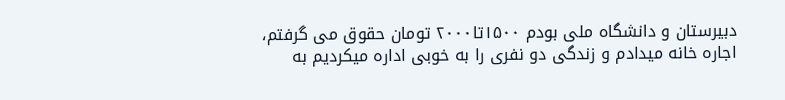دبیرستان و دانشگاه ملی بودم ۱۵۰۰تا۲۰۰۰ تومان حقوق می گرفتم، اجاره خانه میدادم و زندگی دو نفری را به خوبی اداره میکردیم به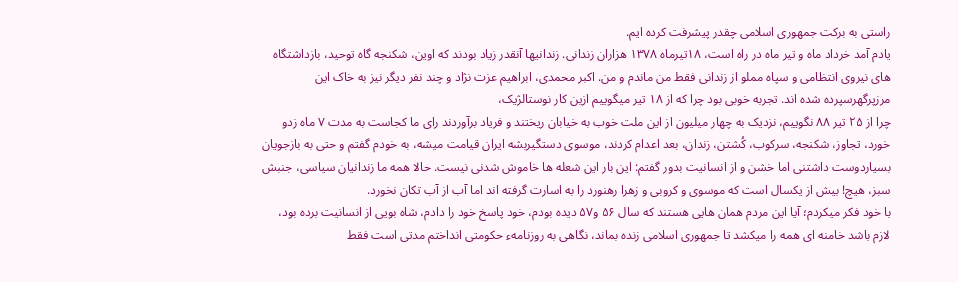راستی به برکت جمهوری اسلامی چقدر پیشرفت کرده ایم.
یادم آمد خرداد ماه و تیر ماه در راه است، ۱۸تیرماه ۱۳۷۸ هزاران زندانی. زندانیها آنقدر زیاد بودند که اوین، شکنجه گاه توحید، بازداشتگاه های نیروی انتظامی و سپاه مملو از زندانی فقط من ماندم و من. اکبر محمدی، ابراهیم عزت نژاد و چند نفر دیگر نیز به خاک این مرزپرگهرسپرده شده اند. تجربه خوبی بود چرا که از ۱۸ تیر میگوییم ازین کار نوستالژیک،
چرا از ۲۵ تیر ۸۸ نگوییم، نزدیک به چهار میلیون از این ملت خوب به خیابان ریختند و فریاد برآوردند رای ما کجاست به مدت ۷ ماه زدو خورد، تجاوز، شکنجه، سرکوب، کُشتن، زندان، بعد اعدام کردند، موسوی دستگیربشه ایران قیامت میشه، به خودم گفتم و حتی به بازجویان بسیاردوست داشتنی اما خشن و از انسانیت بدور گفتم: این بار این شعله ها خاموش شدنی نیست. حالا همه ما زندانیان سیاسی، جنبش سبز، هیچ! بیش از یکسال است که موسوی و کروبی و زهرا رهنورد را به اسارت گرفته اند اما آب از آب تکان نخورد.
با خود فکر میکردم؛ آیا این مردم همان هایی هستند که سال ۵۶ و۵۷ دیده بودم، خود پاسخ خود را دادم، شاه بویی از انسانیت برده بود، لازم باشد خامنه ای همه را میکشد تا جمهوری اسلامی زنده بماند، نگاهی به روزنامهء حکومتی انداختم مدتی است فقط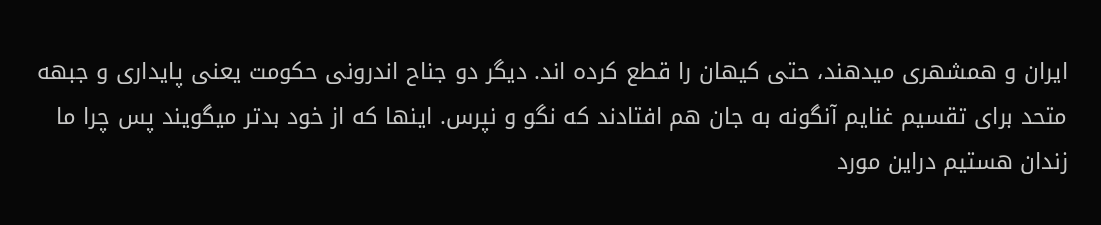ایران و همشهری میدهند، حتی کیهان را قطع کرده اند. دیگر دو جناح اندرونی حکومت یعنی پایداری و جبهه متحد برای تقسیم غنایم آنگونه به جان هم افتادند که نگو و نپرس. اینها که از خود بدتر میگویند پس چرا ما زندان هستیم دراین مورد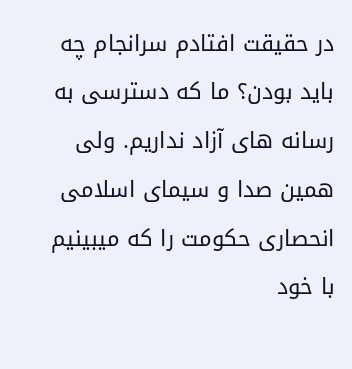در حقیقت افتادم سرانجام چه باید بودن؟ ما که دسترسی به رسانه های آزاد نداریم. ولی همین صدا و سیمای اسلامی انحصاری حکومت را که میبینیم با خود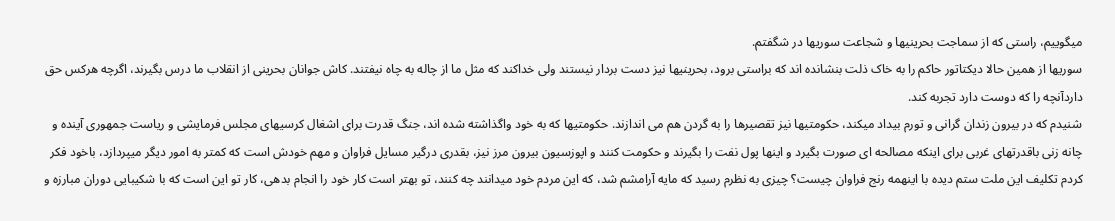میگوییم، راستی که از سماجت بحرینیها و شجاعت سوریها در شگفتم.
سوریها از همین حالا دیکتاتور حاکم را به خاک ذلت بنشانده اند که براستی برود، بحرینیها نیز دست بردار نیستند ولی خداکند که مثل ما از چاله به چاه نیفتند. کاش جوانان بحرینی از انقلاب ما درس بگیرند، اگرچه هرکس حق داردآنچه را که دوست دارد تجربه کند.
شنیدم که در بیرون زندان گرانی و تورم بیداد میکند، حکومتیها نیز تقصیرها را به گردن هم می اندازند. حکومتیها که به خود واگذاشته شده اند، جنگ قدرت برای اشغال کرسیهای مجلس فرمایشی و ریاست جمهوری آینده و چانه زنی باقدرتهای غربی برای اینکه مصالحه ای صورت بگیرد و اینها پول نفت را بگیرند و حکومت کنند و اپوزسیون بیرون مرز نیز، بقدری درگیر مسایل فراوان و مهم خودش است که کمتر به امور دیگر میپردازد، باخود فکر کردم تکلیف این ملت ستم دیده با اینهمه رنج فراوان چیست؟ چیزی به نظرم رسید که مایه آرامشم شد، که این مردم خود میدانند چه کنند، تو بهتر است کار خود را انجام بدهی، کار تو این است که با شکیبایی دوران مبارزه و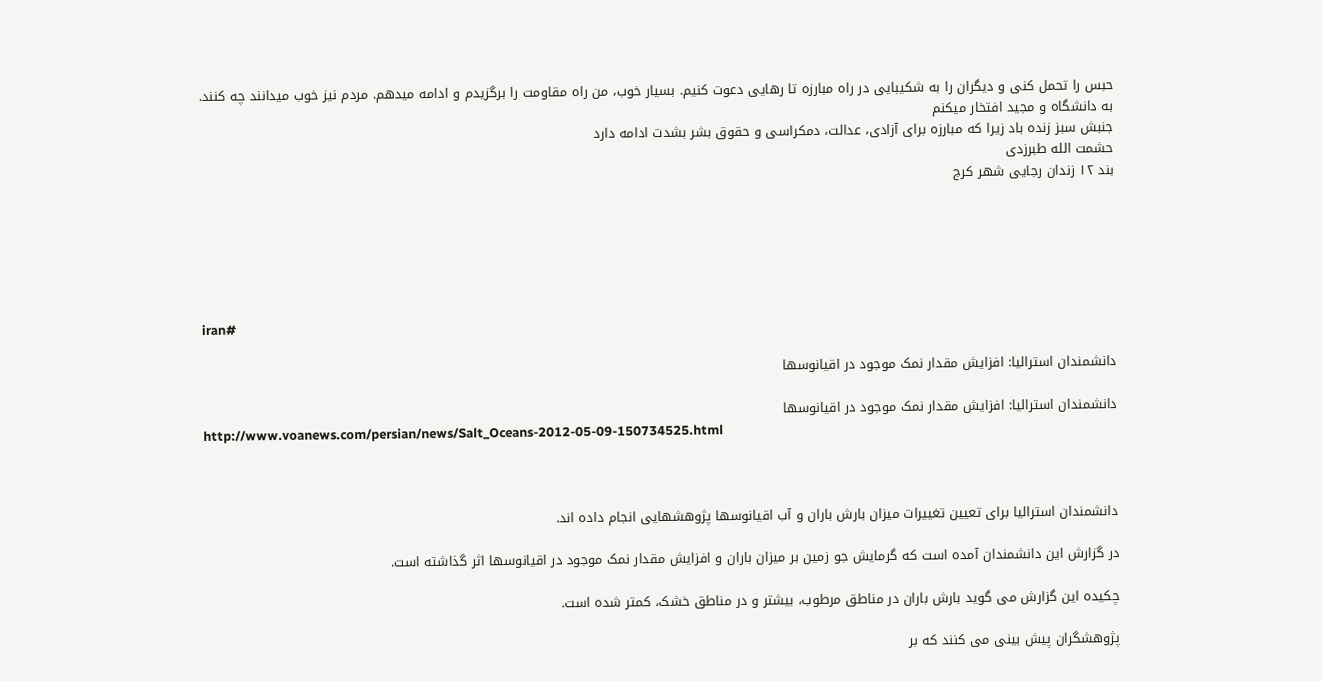حبس را تحمل کنی و دیگران را به شکیبایی در راه مبارزه تا رهایی دعوت کنیم. بسیار خوب، من راه مقاومت را برگزیدم و ادامه میدهم. مردم نیز خوب میدانند چه کنند.
به دانشگاه و مجید افتخار میکنم
جنبش سبز زنده باد زیرا که مبارزه برای آزادی، عدالت، دمکراسی و حقوق بشر بشدت ادامه دارد
حشمت الله طبرزدی
بند ۱۲ زندان رجایی شهر کرج






iran#

دانشمندان استراليا: افزايش مقدار نمک موجود در اقيانوسها

دانشمندان استراليا: افزايش مقدار نمک موجود در اقيانوسها
http://www.voanews.com/persian/news/Salt_Oceans-2012-05-09-150734525.html



دانشمندان استراليا برای تعيين تغييرات ميزان بارش باران و آب اقيانوسها پژوهشهايی انجام داده اند.

در گزارش اين دانشمندان آمده است که گرمايش جو زمين بر ميزان باران و افزايش مقدار نمک موجود در اقيانوسها اثر گذاشته است.

چکيده اين گزارش می گويد بارش باران در مناطق مرطوب، بيشتر و در مناطق خشک، کمتر شده است.

پژوهشگران پيش بينی می کنند که بر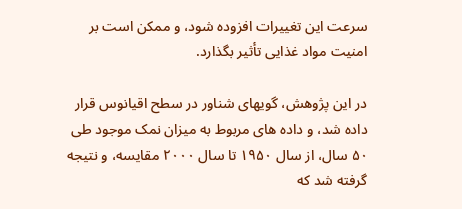سرعت اين تغييرات افزوده شود، و ممکن است بر امنيت مواد غذايی تأثير بگذارد.

در اين پژوهش، گويهای شناور در سطح اقيانوس قرار داده شد، و داده های مربوط به ميزان نمک موجود طی ۵۰ سال، از سال ۱۹۵۰ تا سال ۲۰۰۰ مقايسه، و نتيجه گرفته شد که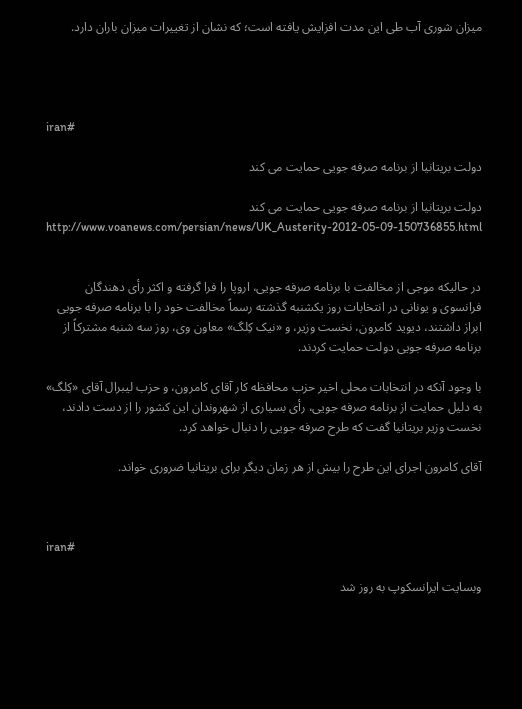ميزان شوری آب طی اين مدت افزايش يافته است؛ که نشان از تغييرات ميزان باران دارد.




iran#

دولت بريتانيا از برنامه صرفه جويی حمايت می کند

دولت بريتانيا از برنامه صرفه جويی حمايت می کند
http://www.voanews.com/persian/news/UK_Austerity-2012-05-09-150736855.html


در حاليکه موجی از مخالفت با برنامه صرفه جويی، اروپا را فرا گرفته و اکثر رأی دهندگان فرانسوی و يونانی در انتخابات روز يکشنبه گذشته رسماً مخالفت خود را با برنامه صرفه جويی ابراز داشتند، ديويد کامرون، نخست وزير، و «نيک کِلگ» معاون وی، روز سه شنبه مشترکاً از برنامه صرفه جويی دولت حمايت کردند.

با وجود آنکه در انتخابات محلی اخير حزب محافظه کار آقای کامرون، و حزب ليبرال آقای «کِلگ» به دليل حمايت از برنامه صرفه جويی، رأی بسياری از شهروندان اين کشور را از دست دادند، نخست وزير بريتانيا گفت که طرح صرفه جويی را دنبال خواهد کرد.

آقای کامرون اجرای اين طرح را بيش از هر زمان ديگر برای بريتانيا ضروری خواند.



iran#

وبسايت ايرانسکوپ به روز شد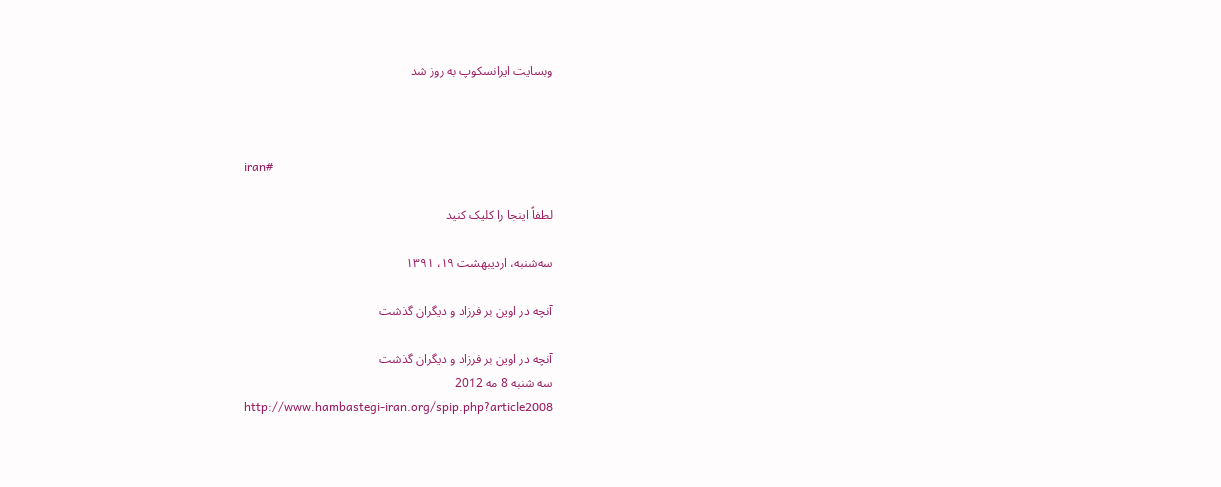وبسايت ايرانسکوپ به روز شد



iran#

لطفاً اينجا را کليک کنيد

سه‌شنبه، اردیبهشت ۱۹، ۱۳۹۱

آنچه در اوین بر فرزاد و دیگران گذشت

آنچه در اوین بر فرزاد و دیگران گذشت
سه شنبه 8 مه 2012
http://www.hambastegi-iran.org/spip.php?article2008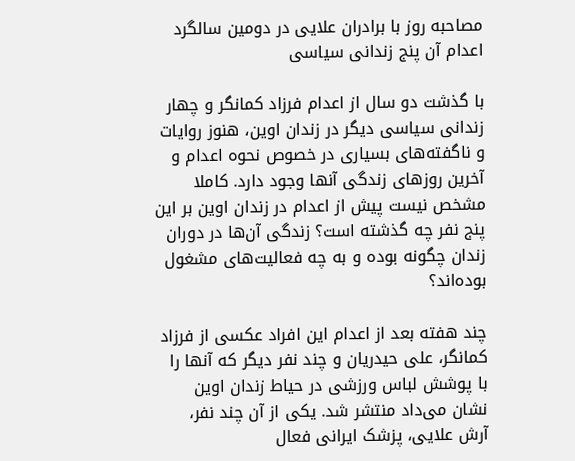مصاحبه روز با برادران علایی در دومین سالگرد اعدام آن پنج زندانی سیاسی

با گذشت دو سال از اعدام فرزاد کمانگر و چهار زندانی سیاسی دیگر در زندان اوین، هنوز روایات و ناگفته‌های بسیاری در خصوص نحوه اعدام و آخرین روزهای زندگی آنها وجود دارد. کاملا مشخص نیست پیش از اعدام در زندان اوین بر این پنج نفر چه گذشته است؟ زندگی آن‌ها در دوران زندان چگونه بوده و به چه فعالیت‌های مشغول بوده‌اند؟

چند هفته بعد از اعدام این افراد عکسی از فرزاد کمانگر، ‌علی حیدریان و چند نفر دیگر که آنها را با پوشش لباس ورزشی در حیاط زندان اوین نشان می‌داد منتشر شد. یکی از آن چند نفر، آرش علایی، پزشک ایرانی فعال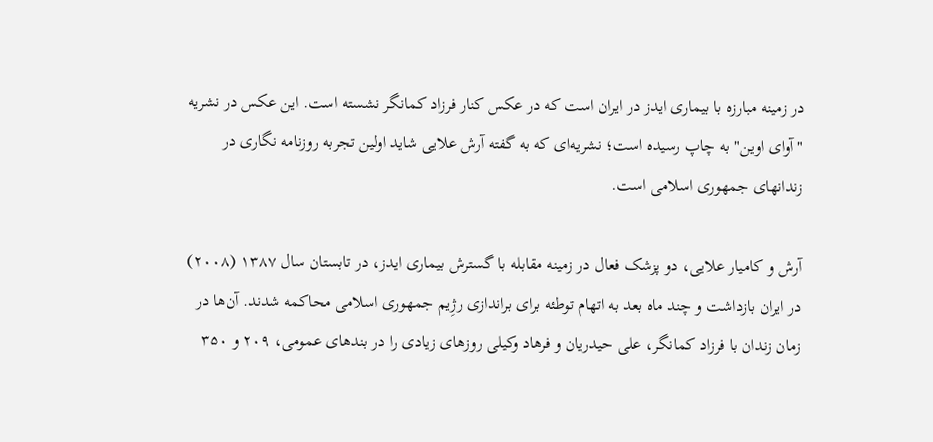در زمینه مبارزه با بیماری ایدز در ایران است که در عکس کنار فرزاد کمانگر نشسته است. این عکس در نشریه "آوای اوین" به چاپ رسیده است؛ نشریه‌ای که به گفته آرش علایی شاید اولین تجربه روزنامه نگاری در زندانهای جمهوری اسلامی است.

آرش و کامیار علایی، دو پزشک فعال در زمینه مقابله با گسترش بیماری ایدز، در تابستان سال ۱۳۸۷ (۲۰۰۸) در ایران بازداشت و چند ماه بعد به اتهام توطئه برای براندازی رژِیم جمهوری اسلامی محاکمه شدند. آن‌ها در زمان زندان با فرزاد کمانگر، علی حیدریان و فرهاد وکیلی روزهای زیادی را در بندهای عمومی، ۲۰۹ و ۳۵۰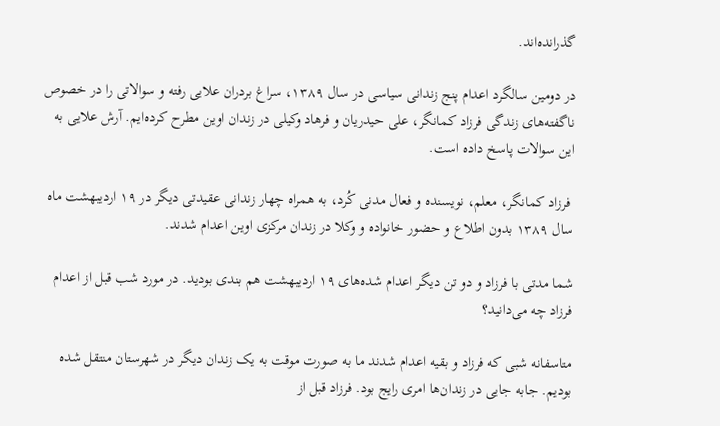گذرانده‌اند.

در دومین سالگرد اعدام پنج زندانی سیاسی در سال ۱۳۸۹، سراغ بردران علایی رفته و سوالاتی را در خصوص ناگفته‌های زندگی فرزاد کمانگر،‌ علی حیدریان و فرهاد وکیلی در زندان اوین مطرح کرده‌ایم. آرش علایی به این سوالات پاسخ داده است.

 فرزاد کمانگر، ‌معلم، نویسنده و فعال مدنی کُرد، به همراه چهار زندانی عقیدتی دیگر در ۱۹ اردیبهشت ماه سال ۱۳۸۹ بدون اطلاع و حضور خانواده و وکلا در زندان مرکزی اوین اعدام شدند.

شما مدتی با فرزاد و دو تن دیگر اعدام شده‌های ۱۹ اردیبهشت هم بندی بودید. در مورد شب قبل از اعدام فرزاد چه می‌دانید؟

متاسفانه شبی که فرزاد و بقیه اعدام شدند ما به صورت موقت به یک زندان دیگر در شهرستان منتقل شده بودیم. جابه جایی در زندان‌ها امری رایج بود. فرزاد قبل از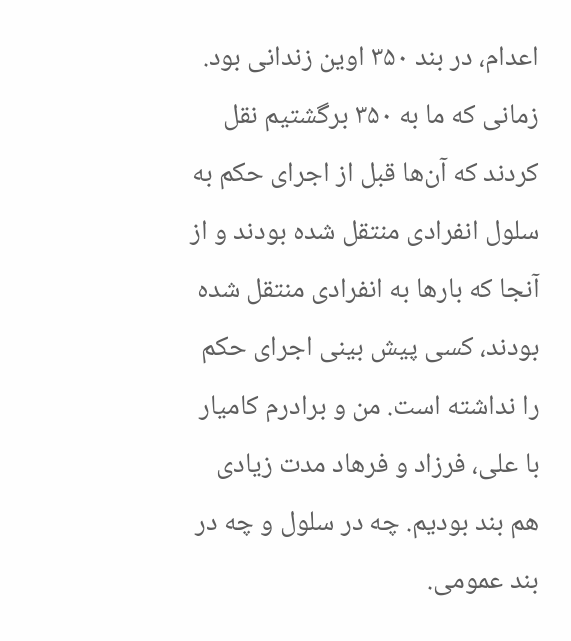اعدام، در بند ۳۵۰ اوین زندانی بود. زمانی که ما به ۳۵۰ برگشتیم نقل کردند که آن‌ها قبل از اجرای حکم به سلول انفرادی منتقل شده بودند و از آنجا که بارها به انفرادی منتقل شده بودند، کسی پیش بینی اجرای حکم را نداشته است. من و برادرم کامیار با علی، فرزاد و فرهاد مدت زیادی هم بند بودیم. چه در سلول و چه در بند عمومی.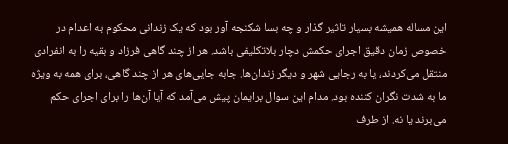این مساله همیشه بسیار تاثیر گذار و چە بسا شکنجه آور بود که یک زندانی محکوم به اعدام در خصوص زمان دقیق اجرای حکمش دچار بلاتکلیفی باشد. هر از چند گاهی فرزاد و بقیه را به انفرادی منتقل می‌کردند، یا به رجایی شهر و دیگر زندان‌ها. جابه جایی‌های هر از چند گاهی، برای همه به ویژه ما به شدت نگران کننده بود. مدام این سوال برایمان پیش می‌آمد که آیا آن‌ها را برای اجرای حکم می‌برند یا نه. از طرف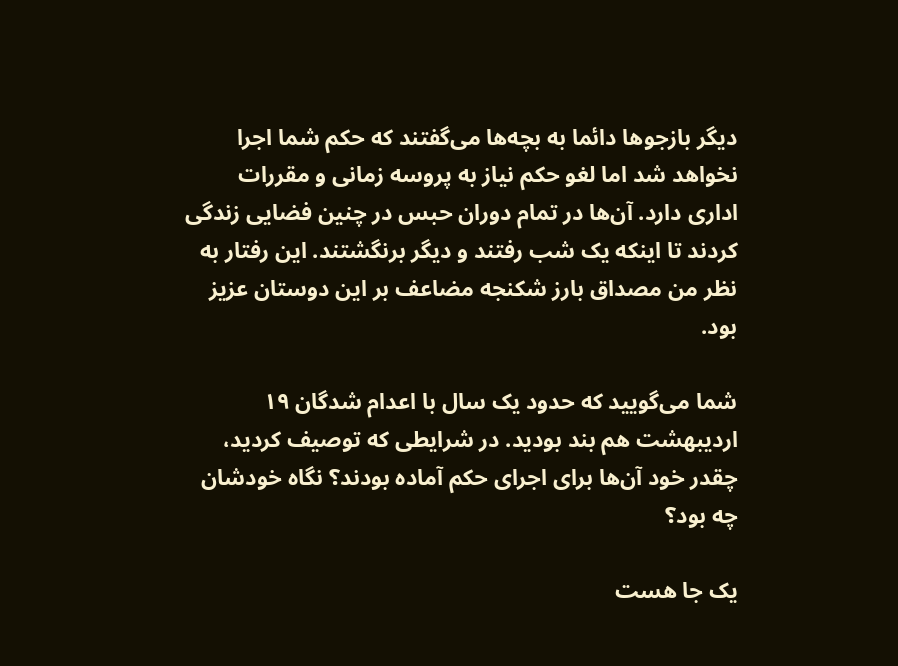دیگر بازجو‌ها دائما به بچه‌ها می‌گفتند که حکم شما اجرا نخواهد شد اما لغو حکم نیاز به پروسه زمانی و مقررات اداری دارد. آن‌ها در تمام دوران حبس در چنین فضایی زندگی کردند تا اینکه یک شب رفتند و دیگر برنگشتند. این رفتار به نظر من مصداق بارز شکنجه مضاعف بر این دوستان عزیز بود.

شما می‌گویید که حدود یک سال با اعدام شدگان ۱۹ اردیبهشت هم بند بودید. در شرایطی که توصیف کردید، چقدر خود آن‌ها برای اجرای حکم آماده بودند؟ نگاه خودشان چه بود؟

یک جا هست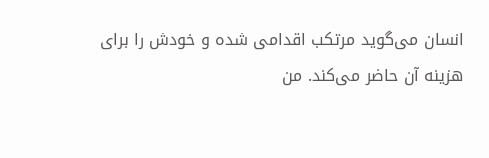انسان می‌گوید مرتکب اقدامی شده و خودش را برای هزینه آن حاضر می‌کند. من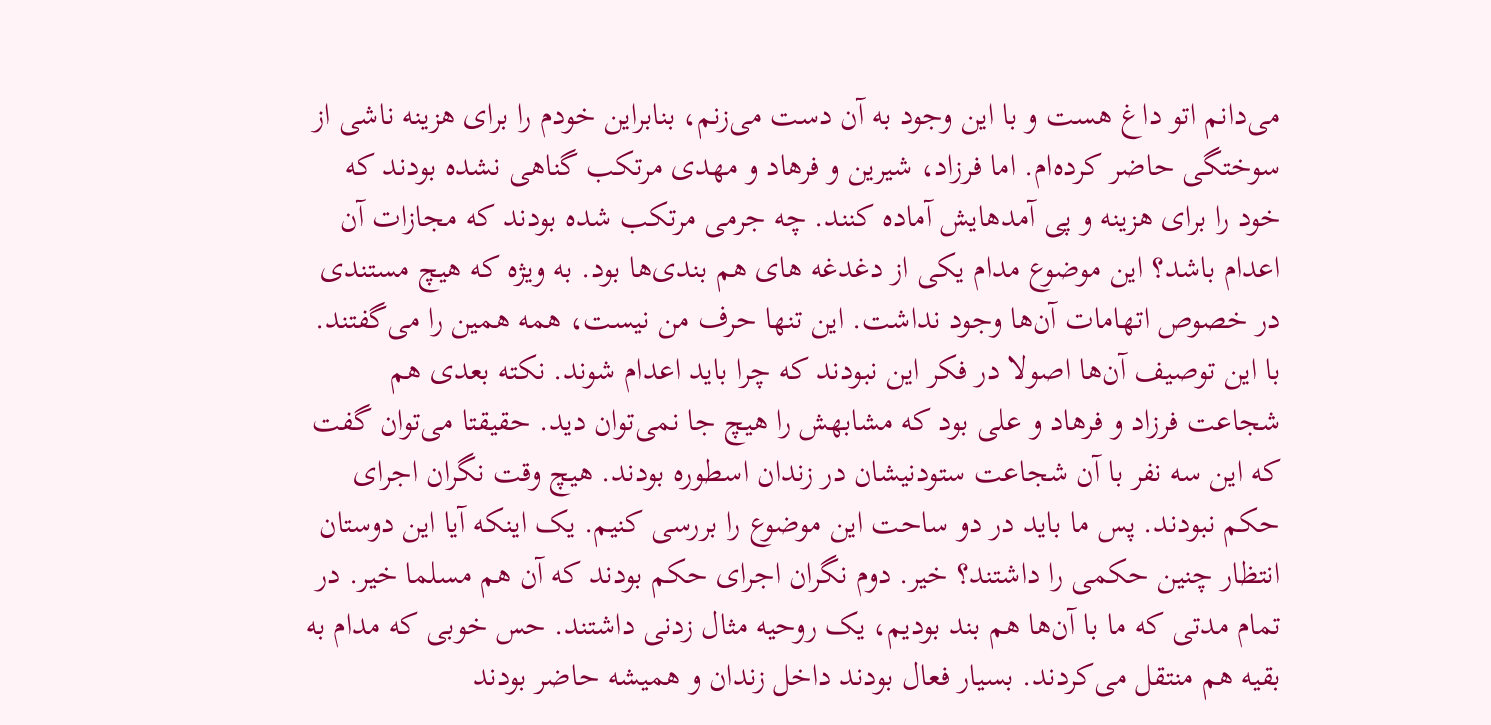می‌دانم اتو داغ هست و با این وجود به آن دست می‌زنم، بنابراین خودم را برای هزینه ناشی از سوختگی حاضر کرده‌ام. اما فرزاد، شیرین و فرهاد و مهدی مرتکب گناهی نشده بودند که خود را برای هزینه و پی آمد‌هایش آماده کنند. چه جرمی مرتکب شده بودند که مجازات آن اعدام باشد؟ این موضوع مدام یکی از دغدغه های هم بندی‌ها بود. به ویژه که هیچ مستندی در خصوص اتهامات آن‌ها وجود نداشت. این تنها حرف من نیست، همه همین را می‌گفتند. با این توصیف آن‌ها اصولا در فکر این نبودند که چرا باید اعدام شوند. نکته بعدی هم شجاعت فرزاد و فرهاد و علی بود که مشابهش را هیچ جا نمی‌توان دید. حقیقتا می‌توان گفت که این سه نفر با آن شجاعت ستودنیشان در زندان اسطوره بودند. هیچ وقت نگران اجرای حکم نبودند. پس ما باید در دو ساحت این موضوع را بررسی کنیم. یک اینکه آیا این دوستان انتظار چنین حکمی را داشتند؟ خیر. دوم نگران اجرای حکم بودند که آن هم مسلما خیر. در تمام مدتی که ما با آن‌ها هم بند بودیم، یک روحیه مثال زدنی داشتند. حس خوبی که مدام به بقیه هم منتقل می‌کردند. بسیار فعال بودند داخل زندان و همیشه حاضر بودند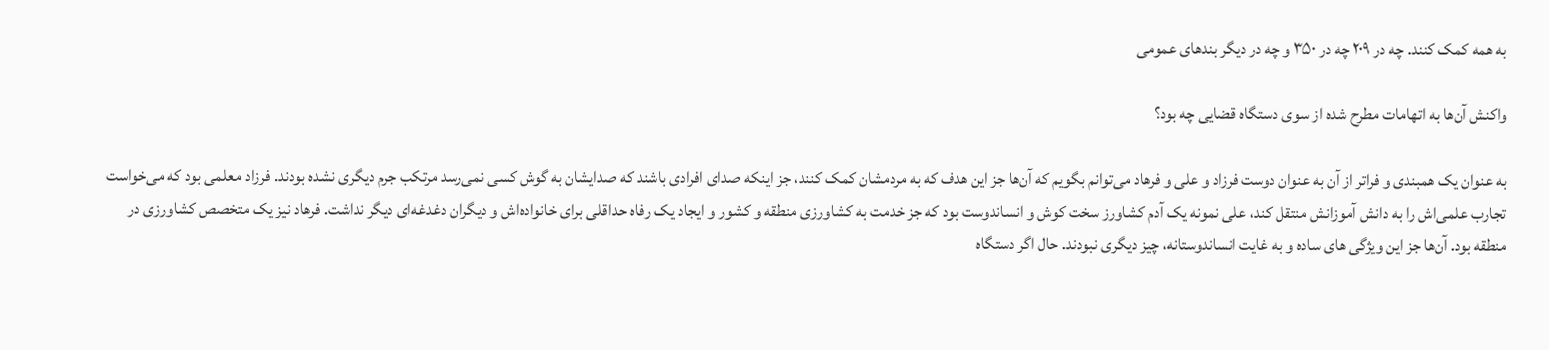به همه کمک کنند. چه در ۲۰۹ چه در ۳۵۰ و چه در دیگر بندهای عمومی

واکنش آن‌ها به اتهامات مطرح شده از سوی دستگاه قضایی چه بود؟

به عنوان یک همبندی و فرا‌تر از آن به عنوان دوست فرزاد و علی و فرهاد می‌توانم بگویم که آن‌ها جز این هدف که به مردمشان کمک کنند، جز اینکه صدای افرادی باشند که صدایشان به گوش کسی نمی‌رسد مرتکب جرم دیگری نشده بودند. فرزاد معلمی بود که می‌خواست تجارب علمی‌اش را به دانش آموزانش منتقل کند، علی نمونه یک آدم کشاورز سخت کوش و انساندوست بود که جز خدمت به کشاورزی منطقه و کشور و ایجاد یک رفاه حداقلی برای خانواده‌اش و دیگران دغدغه‌ای دیگر نداشت. فرهاد نیز یک متخصص کشاورزی در منطقه بود. آن‌ها جز این ویژگی های ساده و به غایت انساندوستانه، چیز دیگری نبودند. حال اگر دستگاه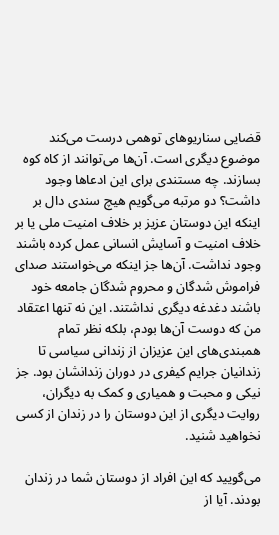قضایی سناریوهای توهمی درست می‌کند موضوع دیگری است. آن‌ها می‌توانند از کاه کوه بسازند. چه مستندی برای این ادعا‌ها وجود داشت؟ دو مرتبه می‌گویم هیچ سندی دال بر اینکه این دوستان عزیز بر خلاف امنیت ملی یا بر خلاف امنیت و آسایش انسانی عمل کرده باشند وجود نداشت. آن‌ها جز اینکه می‌خواستند صدای فراموش شدگان و محروم شدگان جامعه خود باشند دغدغه دیگری نداشتند. این نه تنها اعتقاد من که دوست آن‌ها بودم، بلکه نظر تمام همبندی‌های این عزیزان از زندانی سیاسی تا زندانیان جرایم کیفری در دوران زندانشان بود. جز نیکی و محبت و همیاری و کمک به دیگران، روایت دیگری از این دوستان را در زندان از کسی نخواهید شنید.

می‌گویید که این افراد از دوستان شما در زندان بودند. آیا از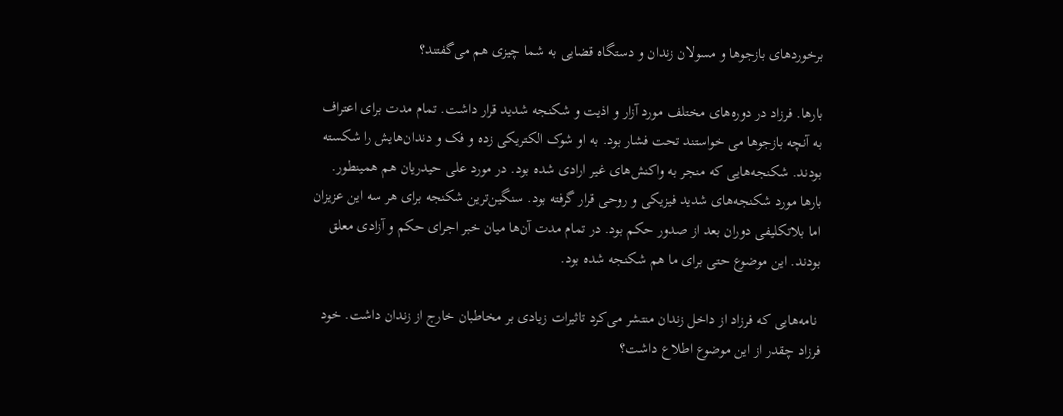برخورد‌های بازجوها و مسولان زندان و دستگاه قضایی به شما چیزی هم می‌گفتند؟

بار‌ها. فرزاد در دوره‌های مختلف مورد آزار و اذیت و شکنجه شدید قرار داشت. تمام مدت برای اعتراف به آنچه بازجو‌ها می خواستند تحت فشار بود. به او شوک الکتریکی زده و فک و دندان‌هایش را شکسته بودند. شکنجه‌هایی که منجر به واکنش‌های غیر ارادی شده بود. در مورد علی حیدریان هم همینطور. بار‌ها مورد شکنجه‌های شدید فیزیکی و روحی قرار گرفته بود. سنگین‌ترین شکنجه برای هر سه این عزیزان اما بلاتکلیفی دوران بعد از صدور حکم بود. در تمام مدت آن‌ها میان خبر اجرای حکم و آزادی معلق بودند. این موضوع حتی برای ما هم شکنجه شده بود.

 نامه‌هایی که فرزاد از داخل زندان منتشر می‌کرد تاثیرات زیادی بر مخاطبان خارج از زندان داشت. خود فرزاد چقدر از این موضوع اطلاع داشت؟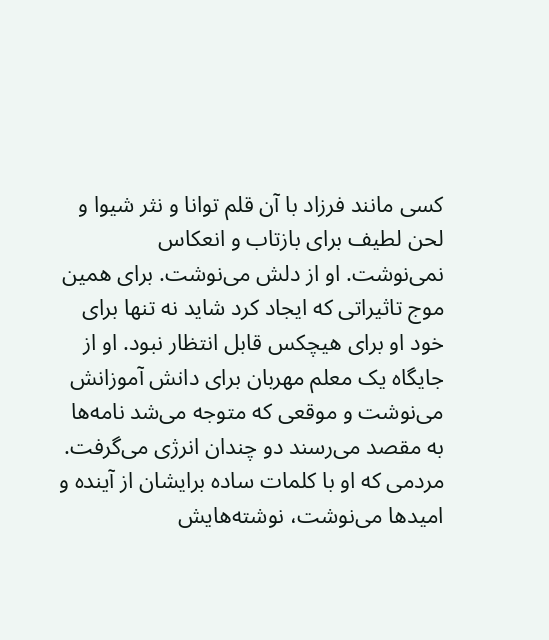کسی مانند فرزاد با آن قلم توانا و نثر شیوا و لحن لطیف برای بازتاب و انعکاس نمی‌نوشت. او از دلش می‌نوشت. برای همین موج تاثیراتی که ایجاد کرد شاید نه تنها برای خود او برای هیچکس قابل انتظار نبود. او از جایگاه یک معلم مهربان برای دانش آموزانش می‌نوشت و موقعی که متوجه می‌شد نامه‌ها به مقصد می‌رسند دو چندان انرژی می‌گرفت. مردمی که او با کلمات ساده برایشان از آینده و امید‌ها می‌نوشت، نوشته‌هایش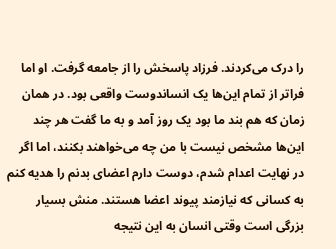را درک می‌کردند. فرزاد پاسخش را از جامعه گرفت. او اما فرا‌تر از تمام این‌ها یک انساندوست واقعی بود. در‌‌ همان زمان که هم بند ما بود یک روز آمد و به ما گفت هر چند این‌ها مشخص نیست با من چه می‌خواهند بکنند، اما اگر در ‌‌نهایت اعدام شدم، دوست دارم اعضای بدنم را هدیه کنم به کسانی که نیازمند پیوند اعضا هستند. منش بسیار بزرگی است وقتی انسان به این نتیجه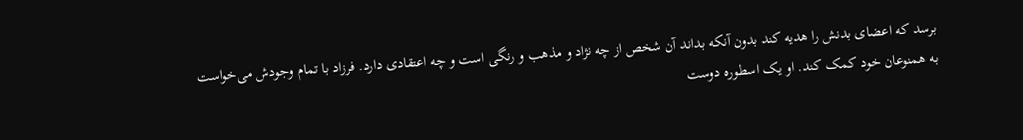برسد که اعضای بدنش را هدیه کند بدون آنکه بداند آن شخص از چه‌ نژاد و مذهب و رنگی است و چه اعتقادی دارد. فرزاد با تمام وجودش می‌خواست به همنوعان خود کمک کند. او یک اسطوره دوست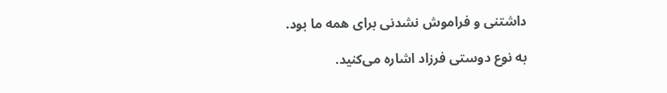داشتنی و فراموش نشدنی برای همه ما بود.

به نوع دوستی فرزاد اشاره می‌کنید.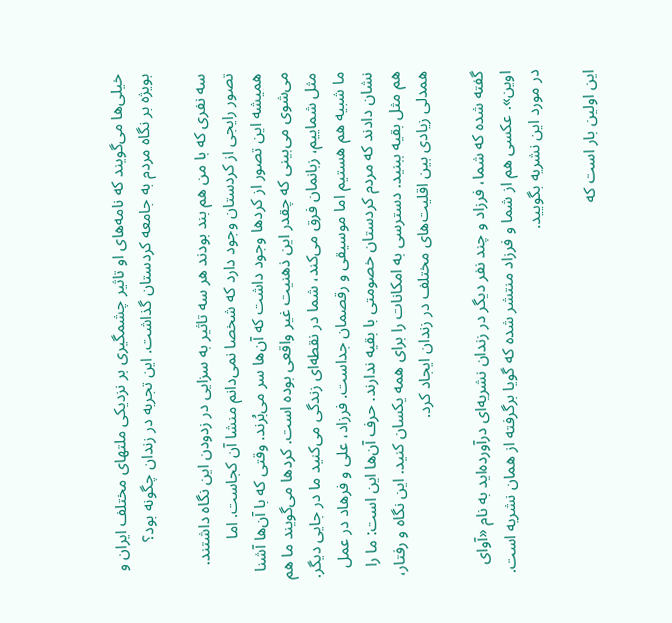خیلی‌ها می‌گویند که نامه‌های او تاثیر چشمگیری بر نزدیکی ملتهای مختلف ایران و بویژه بر نگاه مردم به جامعه کردستان گذاشت. این تجربه در زندان چگونه بود؟

سه نفری که با من هم بند بودند هر سه تاثیر به سزایی در زدودن این نگاه داشتند. تصور رایجی از کردستان وجود دارد که شخصا نمی‌دانم منشا آن کجاست. اما همیشه این تصور از کرد‌ها وجود داشت که آن‌ها سر می‌بُرند. وقتی که با آن‌ها آشنا می‌شوی می‌بینی که چقدر این ذهنیت غیر واقعی بوده است. کرد‌ها می‌گویند ما هم مثل شماییم، ‌زبانمان فرق می‌کند، شما در نقطه‌ای زندگی می‌کنید ما در جایی دیگر. ما شبیه هم هستیم اما موسیقی و رقصمان جداست. فرزاد، ‌علی و فرهاد در عمل نشان دادند که مردم کردستان خصومتی با بقیه ندارند. حرف آن‌ها این است: ما را هم مثل بقیه ببنید. دسترسی به امکانات را برای همه یکسان کنید. این نگاه و رفتار، همدلی زیادی بین اقلیت‌های مختلف در زندان ایجاد کرد.

گفته شده که شما، فرزاد و چند نفر دیگر در زندان نشریه‌ای درآورده‌اید به نام «آوای اوین». عکسی هم از شما و فرزاد منتشر شده که گویا برگرفته از‌‌ همان نشریه است. در مورد این نشریه بگویید.

این اولین بار است که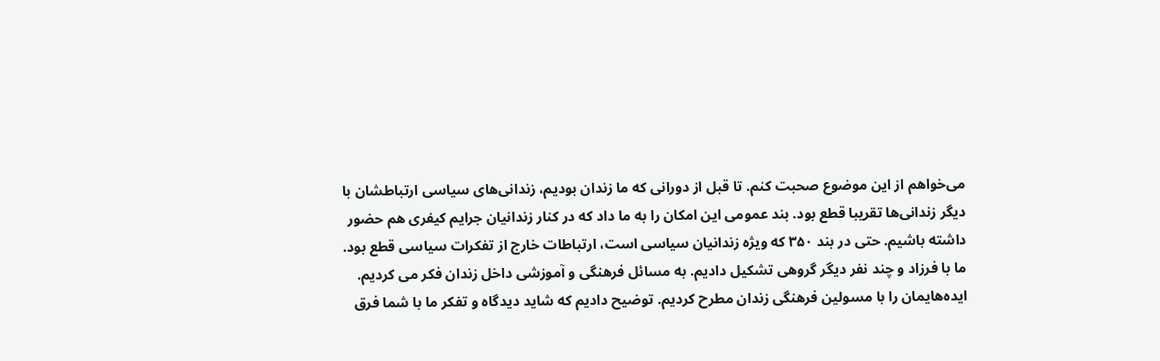می‌خواهم از این موضوع صحبت کنم. تا قبل از دورانی که ما زندان بودیم، زندانی‌های سیاسی ارتباطشان با دیگر زندانی‌ها تقریبا قطع بود. بند عمومی این امکان را به ما داد که در کنار زندانیان جرایم کیفری هم حضور داشته باشیم. حتی در بند ۳۵۰ که ویژه زندانیان سیاسی است، ارتباطات خارج از تفکرات سیاسی قطع بود. ما با فرزاد و چند نفر دیگر گروهی تشکیل دادیم. به مسائل فرهنگی و آموزشی داخل زندان فکر می کردیم. ایده‌هایمان را با مسولین فرهنگی زندان مطرح کردیم. توضیح دادیم که شاید دیدگاه و تفکر ما با شما فرق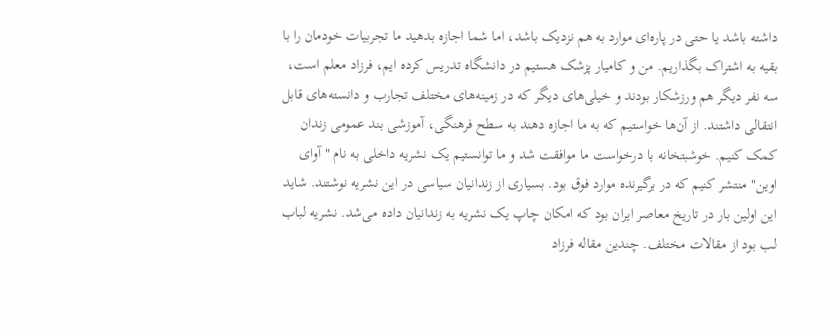داشته باشد یا حتی در پاره‌ای موارد به هم نزدیک باشد، ‌اما شما اجازه بدهید ما تجربیات خودمان را با بقیه به اشتراک بگذاریم. من و کامیار پزشک هستیم در دانشگاه تدریس کرده ایم، فرزاد معلم است، سه نفر دیگر هم ورزشکار بودند و خیلی‌های دیگر که در زمینه‌های مختلف تجارب و دانسته‌های قابل انتقالی داشتند. از آن‌ها خواستیم که به ما اجازه دهند به سطح فرهنگی، آموزشی بند عمومی زندان کمک کنیم. خوشبتخانه با درخواست ما موافقت شد و ما توانستیم یک نشریه داخلی به نام "آوای اوین" منتشر کنیم که در برگیرنده موارد فوق بود. بسیاری از زندانیان سیاسی در این نشریه نوشتند. شاید این اولین بار در تاریخ معاصر ایران بود که امکان چاپ یک نشریه به زندانیان داده می‌شد. نشریه لباب لب بود از مقالات مختلف. چندین مقاله فرزاد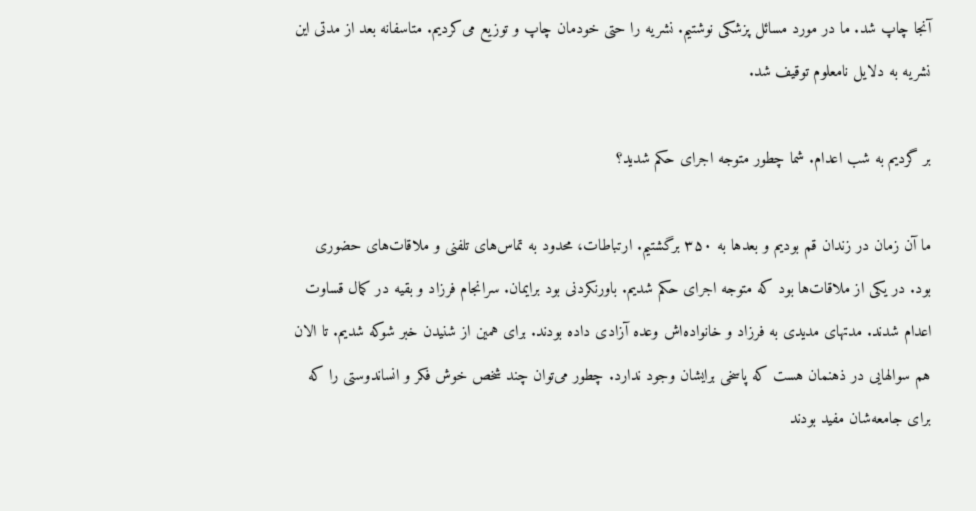آنجا چاپ شد. ما در مورد مسائل پزشکی نوشتیم. نشریه را حتی خودمان چاپ و توزیع می‌کردیم. متاسفانه بعد از مدتی این نشریە به دلایل نا‌معلوم توقیف شد.

بر گردیم به شب اعدام. شما چطور متوجه اجرای حکم شدید؟

ما آن زمان در زندان قم بودیم و بعدها به ۳۵۰ برگشتیم. ارتباطات، محدود به تماس‌های تلفنی و ملاقات‌های حضوری بود. در یکی از ملاقات‌ها بود که متوجه اجرای حکم شدیم. باورنکردنی بود برایمان. سرانجام فرزاد و بقیه در کمال قساوت اعدام شدند. مدتهای مدیدی به فرزاد و خانواده‌اش وعده آزادی داده بودند. برای همین از شنیدن خبر شوکه شدیم. تا الان هم سوالهایی در ذهنمان هست که پاسخی برایشان وجود ندارد. چطور می‌توان چند شخص خوش فکر و انساندوستی را که برای جامعه‌شان مفید بودند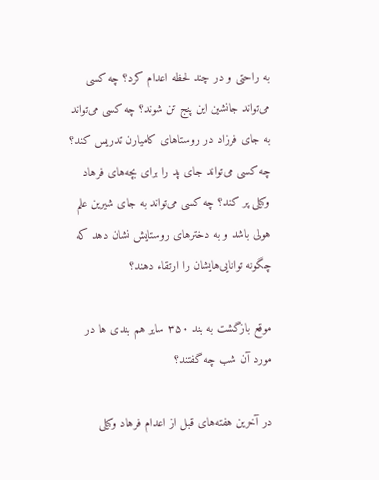به راحتی و در چند لحظه اعدام کرد؟ چه کسی می‌تواند جانشین این پنج تن شوند؟ چه کسی می‌تواند به جای فرزاد در روستاهای کامیارن تدریس کند؟ چه کسی می‌تواند جای پد را برای بچه‌های فرهاد وکیلی پر کند؟ چه کسی می‌تواند به جای شیرین علم هولی باشد و به دخترهای روستایش نشان دهد که چگونه توانایی‌هایشان را ارتقاء‌ دهند؟

موقع بازگشت به بند ۳۵۰ سایر هم بندی ها در مورد آن شب چه گفتند؟

در آخرین هفته‌های قبل از اعدام فرهاد وکیلی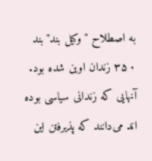به اصطلاح "وکیل بند" بند ۳۵۰ زندان اوین شده بود. آنهایی که زندانی سیاسی بوده اند می‌دانند که پذیرفتن این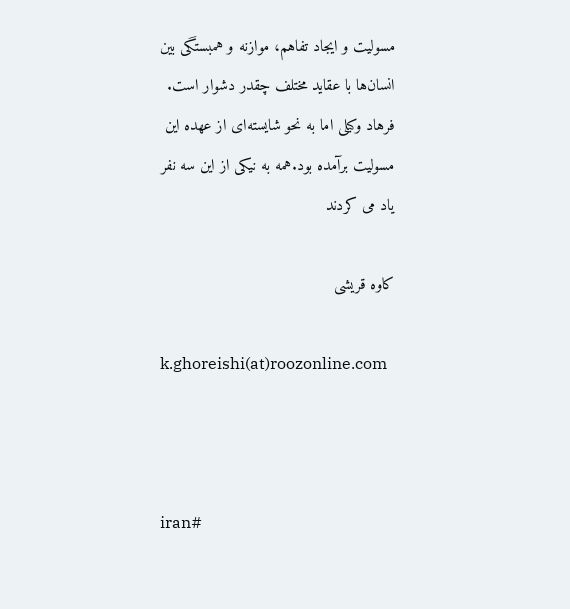مسولیت و ایجاد تفاهم، موازنه و همبستگی بین انسان‌ها با عقاید مختلف چقدر دشوار است. فرهاد وکیلی اما به نحو شایسته‌ای از عهده این مسولیت برآمده بود.همه به نیکی از این سه نفر یاد می کردند

کاوه قریشی

k.ghoreishi(at)roozonline.com



iran#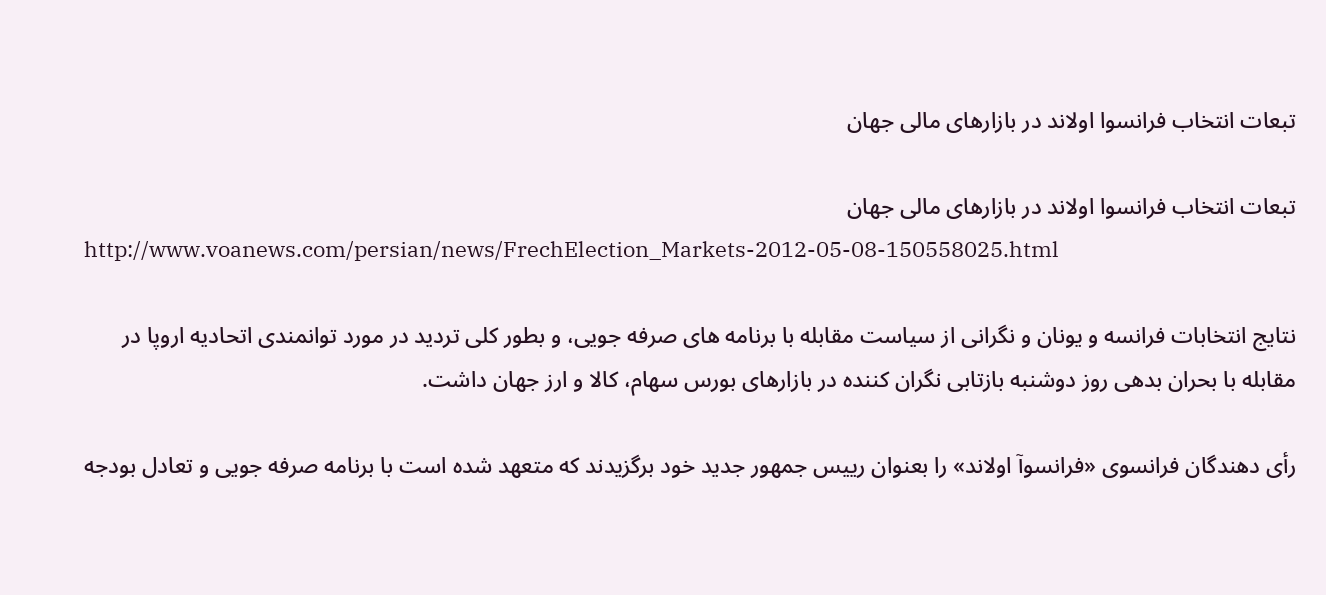تبعات انتخاب فرانسوا اولاند در بازارهای مالی جهان

تبعات انتخاب فرانسوا اولاند در بازارهای مالی جهان
http://www.voanews.com/persian/news/FrechElection_Markets-2012-05-08-150558025.html

نتايج انتخابات فرانسه و يونان و نگرانی از سياست مقابله با برنامه های صرفه جويی، و بطور کلی ترديد در مورد توانمندی اتحاديه اروپا در مقابله با بحران بدهی روز دوشنبه بازتابی نگران کننده در بازارهای بورس سهام، کالا و ارز جهان داشت.

رأی دهندگان فرانسوی «فرانسوآ اولاند» را بعنوان رييس جمهور جديد خود برگزيدند که متعهد شده است با برنامه صرفه جويی و تعادل بودجه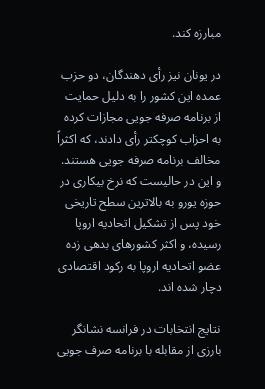مبارزه کند.

در يونان نيز رأی دهندگان، دو حزب عمده اين کشور را به دليل حمايت از برنامه صرفه جويی مجازات کرده به احزاب کوچکتر رأی دادند، که اکثراً مخالف برنامه صرفه جويی هستند. و اين در حاليست که نرخ بيکاری در حوزه يورو به بالاترين سطح تاريخی خود پس از تشکيل اتحاديه اروپا رسيده، و اکثر کشورهای بدهی زده عضو اتحاديه اروپا به رکود اقتصادی دچار شده اند.

نتايج انتخابات در فرانسه نشانگر بارزی از مقابله با برنامه صرف جويی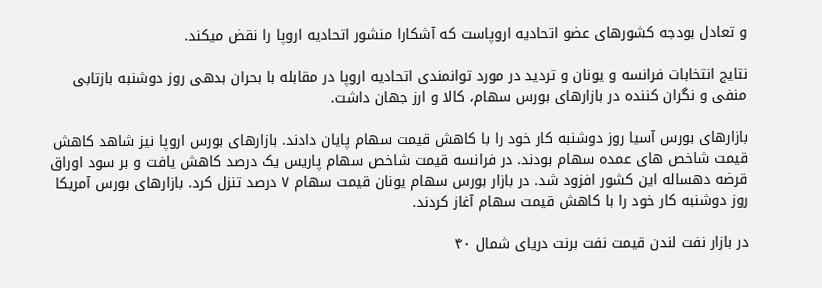و تعادل بودجه کشورهای عضو اتحاديه اروپاست که آشکارا منشور اتحاديه اروپا را نقض ميکند.

نتايج انتخابات فرانسه و يونان و ترديد در مورد توانمندی اتحاديه اروپا در مقابله با بحران بدهی روز دوشنبه بازتابی منفی و نگران کننده در بازارهای بورس سهام، کالا و ارز جهان داشت.

بازارهای بورس آسيا روز دوشنبه کار خود را با کاهش قيمت سهام پايان دادند. بازارهای بورس اروپا نيز شاهد کاهش قيمت شاخص های عمده سهام بودند. در فرانسه قيمت شاخص سهام پاريس يک درصد کاهش يافت و بر سود اوراق قرضه دهساله اين کشور افزود شد. در بازار بورس سهام يونان قيمت سهام ۷ درصد تنزل کرد. بازارهای بورس آمريکا روز دوشنبه کار خود را با کاهش قيمت سهام آغاز کردند.

در بازار نفت لندن قيمت نفت برنت دريای شمال ۴۰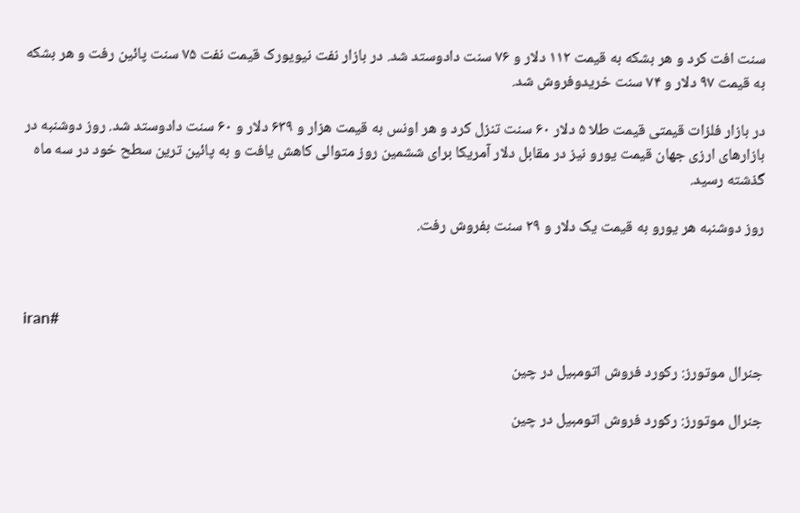سنت افت کرد و هر بشکه به قيمت ۱۱۲ دلار و ۷۶ سنت دادوستد شد. در بازار نفت نيويورک قيمت نفت ۷۵ سنت پائين رفت و هر بشکه به قيمت ۹۷ دلار و ۷۴ سنت خريدوفروش شد.

در بازار فلزات قيمتی قيمت طلا ۵ دلار ۶۰ سنت تنزل کرد و هر اونس به قيمت هزار و ۶۳۹ دلار و ۶۰ سنت دادوستد شد. روز دوشنبه در بازارهای ارزی جهان قيمت يورو نيز در مقابل دلار آمريکا برای ششمين روز متوالی کاهش يافت و به پائين ترين سطح خود در سه ماه گذشته رسيد.

روز دوشنبه هر يورو به قيمت يک دلار و ۲۹ سنت بفروش رفت.



iran#

جنرال موتورز: رکورد فروش اتومبيل در چين

جنرال موتورز: رکورد فروش اتومبيل در چين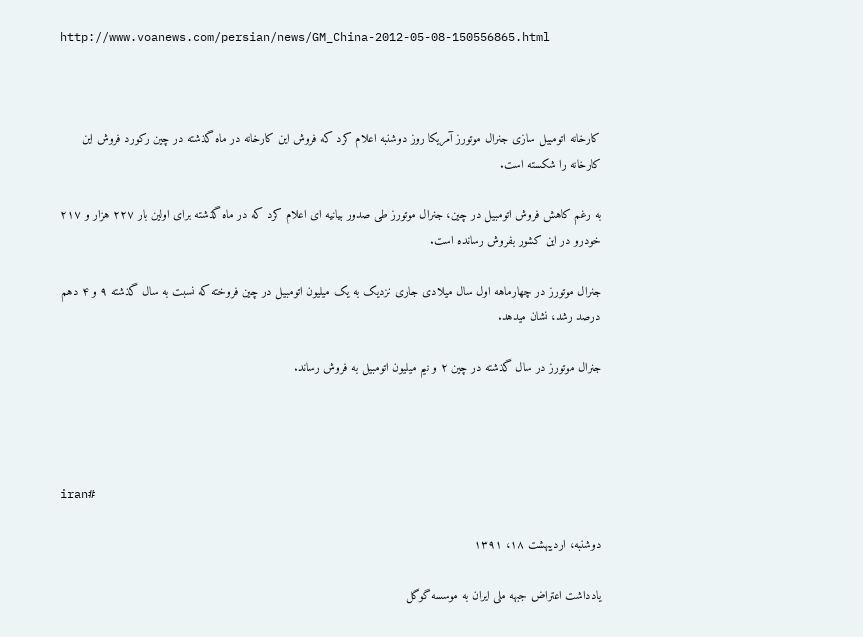http://www.voanews.com/persian/news/GM_China-2012-05-08-150556865.html



کارخانه اتومبيل سازی جنرال موتورز آمريکا روز دوشنبه اعلام کرد که فروش اين کارخانه در ماه گذشته در چين رکورد فروش اين کارخانه را شکسته است.

به رغم کاهش فروش اتومبيل در چين، جنرال موتورز طی صدور بيانيه ای اعلام کرد که در ماه گذشته برای اولين بار ۲۲۷ هزار و ۲۱۷ خودرو در اين کشور بفروش رسانده است.

جنرال موتورز در چهارماهه اول سال ميلادی جاری نزديک به يک ميليون اتومبيل در چين فروخته که نسبت به سال گذشته ۹ و ۴ دهم درصد رشد، نشان ميدهد.

جنرال موتورز در سال گذشته در چين ۲ و نيم ميليون اتومبيل به فروش رساند.




iran#

دوشنبه، اردیبهشت ۱۸، ۱۳۹۱

یادداشت اعتراض جبهه ملی ایران به موسسه گوگل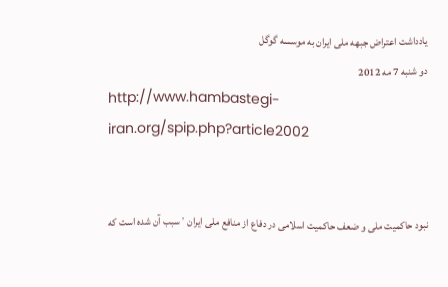یادداشت اعتراض جبهه ملی ایران به موسسه گوگل
دو شنبه 7 مه 2012
http://www.hambastegi-iran.org/spip.php?article2002


نبود حاکمیت ملی و ضعف حاکمیت اسلامی در دفاع از منافع ملی ایران ٬ سبب آن شده است که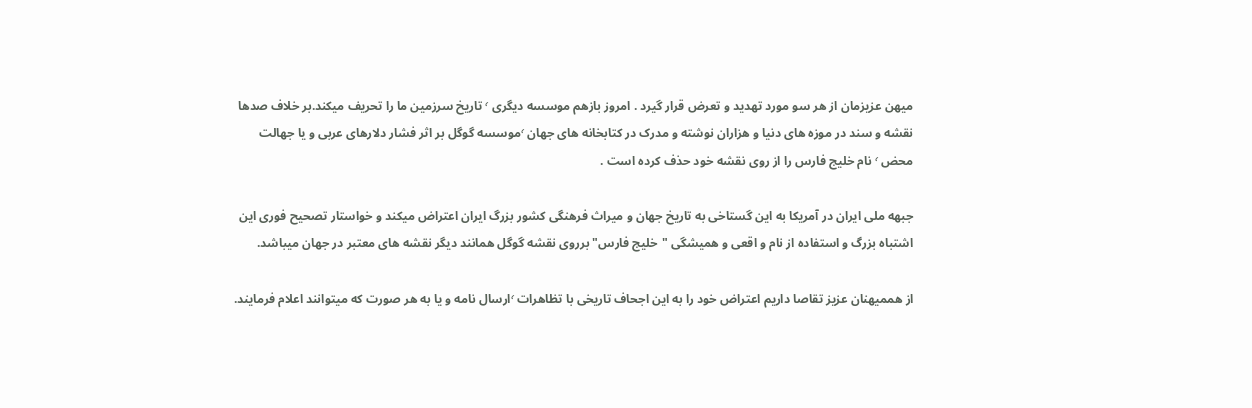میهن عزیزمان از هر سو مورد تهدید و تعرض قرار گیرد . امروز بازهم موسسه دیگری ٬ تاریخ سرزمین ما را تحریف میکند.بر خلاف صدها نقشه و سند در موزه های دنیا و هزاران نوشته و مدرک در کتابخانه های جهان ٬موسسه گوگل بر اثر فشار دلارهای عربی و یا جهالت محض ٬ نام خلیج فارس را از روی نقشه خود حذف کرده است .

جبهه ملی ایران در آمریکا به این گستاخی به تاریخ جهان و میراث فرهنگی کشور بزرگ ایران اعتراض میکند و خواستار تصحیح فوری این اشتباه بزرگ و استفاده از نام و اقعی و همیشگی "خلیج فارس" برروی نقشه گوگل همانند دیگر نقشه های معتبر در جهان میباشد.

از هممیهنان عزیز تقاصا داریم اعتراض خود را به این اجحاف تاریخی با تظاهرات ٬ارسال نامه و یا به هر صورت که میتوانند اعلام فرمایند.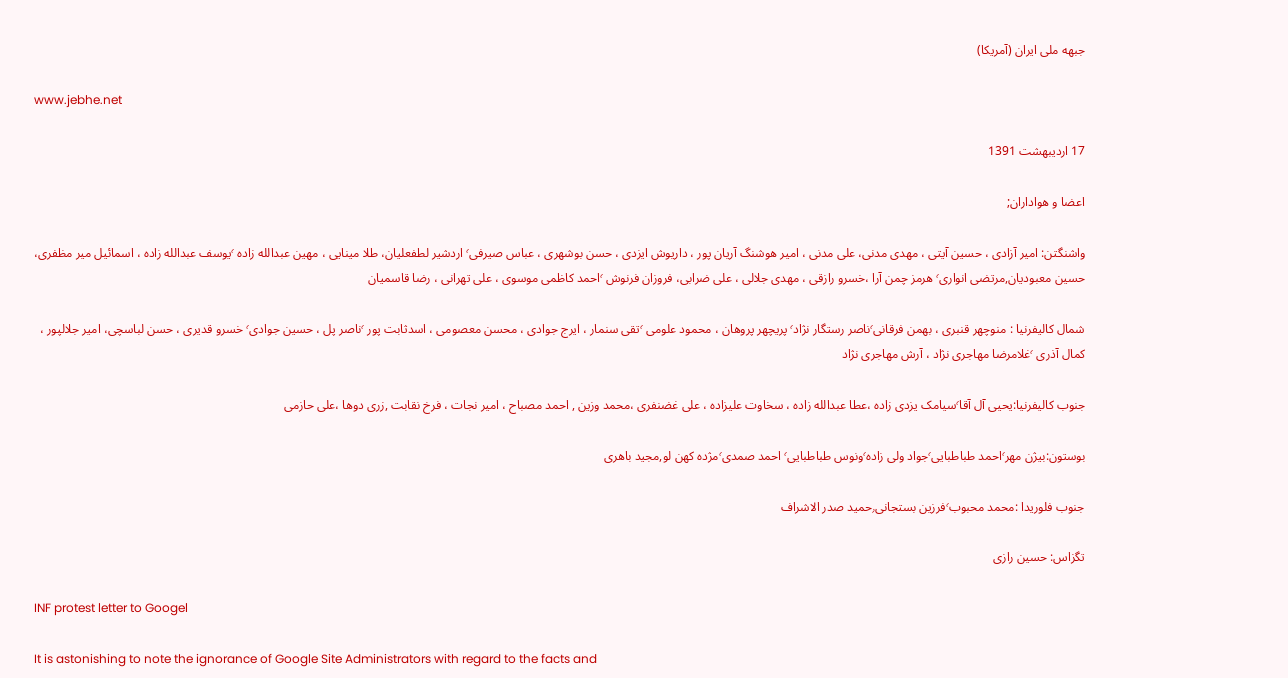جبهه ملی ایران (آمریکا)

www.jebhe.net

17 اردیبهشت 1391

اعضا و هواداران;

واشنگتن: امير آزادی ، حسين آيتی ، مهدی مدنی، علی مدنی ، امير هوشنگ آريان پور ، داريوش ايزدی ، حسن بوشهری ، عباس صيرفی٬ اردشير لطفعليان، طلا مينايی ، مهین عبدالله زاده ٬يوسف عبدالله زاده ، اسمائيل مير مظفری، حسين معبوديان,مرتضی انواری٬ هرمز چمن آرا ،خسرو رازقی ، مهدی جلالی ، علی ضرابی، فروزان فرنوش ٬احمد کاظمی موسوی ، علی تهرانی ، رضا قاسميان

شمال کالیفرنیا : منوچهر قنبری ، بهمن فرقانی٬ناصر رستگار نژاد٬ پريچهر پروهان ، محمود علومی ٬تقی سنمار ، ايرج جوادی ، محسن معصومی ، اسدثابت پور ٬ناصر پل ، حسين جوادی٬ خسرو قدیری ، حسن لباسچی، امير جلالپور ، کمال آذری ٬غلامرضا مهاجری نژاد ، آرش مهاجری نژاد

جنوب کالیفرنیا:یحیی آل آقا٬سیامک يزدی زاده ،عطا عبدالله زاده ، سخاوت عليزاده ، علی غضنفری ،محمد وزين , احمد مصباح ، امير نجات ، فرخ نقابت ,زری دوها ،علی حازمی

بوستون:بيژن مهر٬احمد طباطبایی٬جواد ولی زاده٬ونوس طباطبایی٬ احمد صمدی٬مژده کهن لو,مجید باهری

جنوب فلوریدا :محمد محبوب٬فرزین بستجانی٫حمید صدر الاشراف

تگزاس: حسین رازی

INF protest letter to Googel

It is astonishing to note the ignorance of Google Site Administrators with regard to the facts and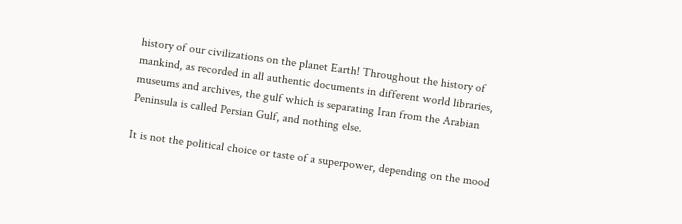history of our civilizations on the planet Earth! Throughout the history of mankind, as recorded in all authentic documents in different world libraries, museums and archives, the gulf which is separating Iran from the Arabian Peninsula is called Persian Gulf, and nothing else.

It is not the political choice or taste of a superpower, depending on the mood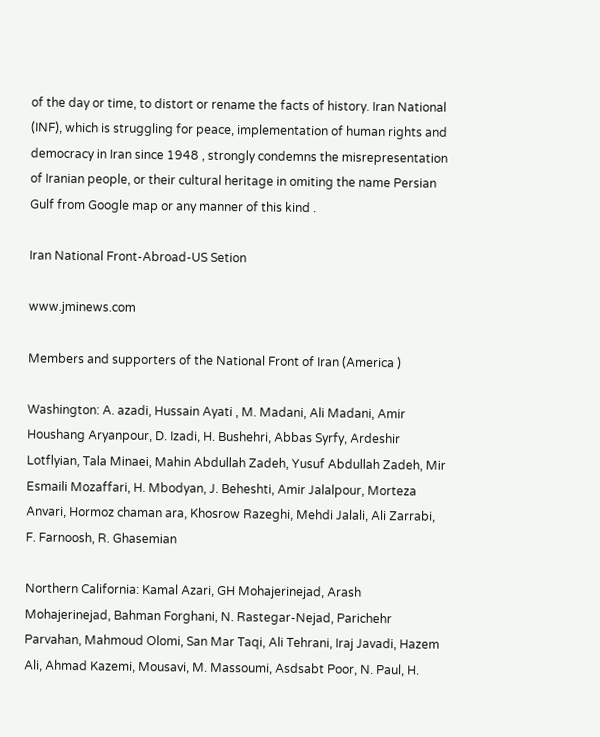of the day or time, to distort or rename the facts of history. Iran National (INF), which is struggling for peace, implementation of human rights and democracy in Iran since 1948 , strongly condemns the misrepresentation of Iranian people, or their cultural heritage in omiting the name Persian Gulf from Google map or any manner of this kind .

Iran National Front-Abroad-US Setion

www.jminews.com

Members and supporters of the National Front of Iran (America )

Washington: A. azadi, Hussain Ayati , M. Madani, Ali Madani, Amir Houshang Aryanpour, D. Izadi, H. Bushehri, Abbas Syrfy, Ardeshir Lotflyian, Tala Minaei, Mahin Abdullah Zadeh, Yusuf Abdullah Zadeh, Mir Esmaili Mozaffari, H. Mbodyan, J. Beheshti, Amir Jalalpour, Morteza Anvari, Hormoz chaman ara, Khosrow Razeghi, Mehdi Jalali, Ali Zarrabi, F. Farnoosh, R. Ghasemian

Northern California: Kamal Azari, GH Mohajerinejad, Arash Mohajerinejad, Bahman Forghani, N. Rastegar-Nejad, Parichehr Parvahan, Mahmoud Olomi, San Mar Taqi, Ali Tehrani, Iraj Javadi, Hazem Ali, Ahmad Kazemi, Mousavi, M. Massoumi, Asdsabt Poor, N. Paul, H.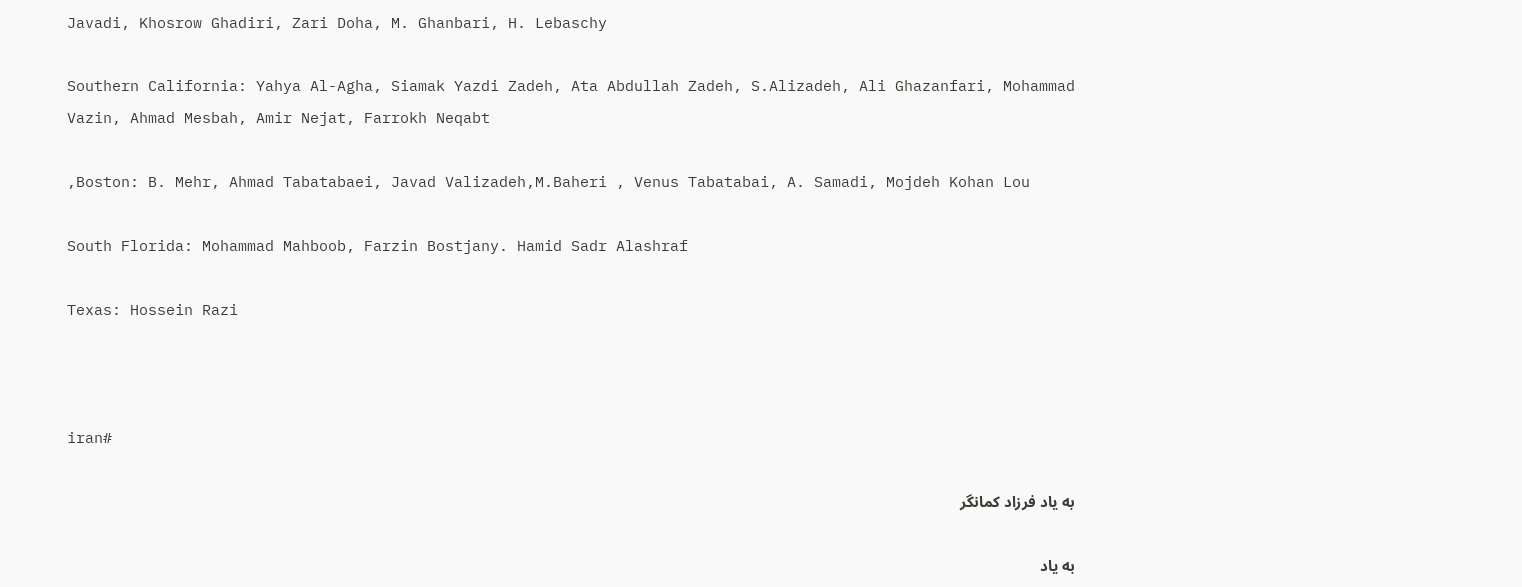Javadi, Khosrow Ghadiri, Zari Doha, M. Ghanbari, H. Lebaschy

Southern California: Yahya Al-Agha, Siamak Yazdi Zadeh, Ata Abdullah Zadeh, S.Alizadeh, Ali Ghazanfari, Mohammad Vazin, Ahmad Mesbah, Amir Nejat, Farrokh Neqabt

,Boston: B. Mehr, Ahmad Tabatabaei, Javad Valizadeh,M.Baheri , Venus Tabatabai, A. Samadi, Mojdeh Kohan Lou

South Florida: Mohammad Mahboob, Farzin Bostjany. Hamid Sadr Alashraf

Texas: Hossein Razi



iran#

به ياد فرزاد کمانگر

به ياد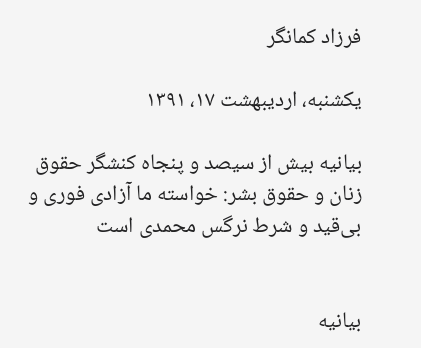فرزاد کمانگر

یکشنبه، اردیبهشت ۱۷، ۱۳۹۱

بیانیه بیش از سیصد و پنجاه کنشگر حقوق زنان و حقوق بشر: خواسته ما آزادی فوری و بی‌قید و شرط نرگس محمدی است


بیانیه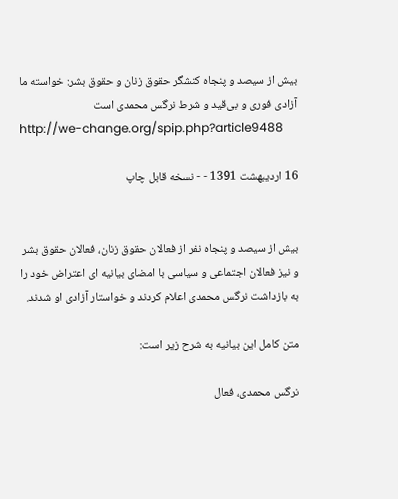بیش از سیصد و پنجاه کنشگر حقوق زنان و حقوق بشر: خواسته ما آزادی فوری و بی‌قید و شرط نرگس محمدی است
http://we-change.org/spip.php?article9488

16 اردیبهشت 1391 - - نسخه قابل چاپ


بیش از سیصد و پنجاه نفر از فعالان حقوق زنان، فعالان حقوق بشر و نیز فعالان اجتماعی و سیاسی با امضای بیانیه ای اعتراض خود را به بازداشت نرگس محمدی اعلام کردند و خواستار آزادی او شدند.

متن کامل این بیانیه به شرح زیر است:

نرگس محمدی، فعال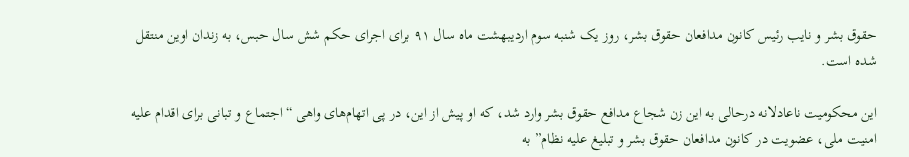حقوق بشر و نایب رئیس کانون مدافعان حقوق بشر، روز یک شنبه سوم اردیبهشت ماه سال ۹۱ برای اجرای حکم شش سال حبس، به زندان اوین منتقل شده است.

این محکومیت ناعادلانه درحالی به این زن شجاع مدافع حقوق بشر وارد شد، که او پیش از این، در پی اتهام‌های واهی “اجتماع و تبانی برای اقدام علیه امنیت ملی، عضویت در کانون مدافعان حقوق بشر و تبلیغ علیه نظام” به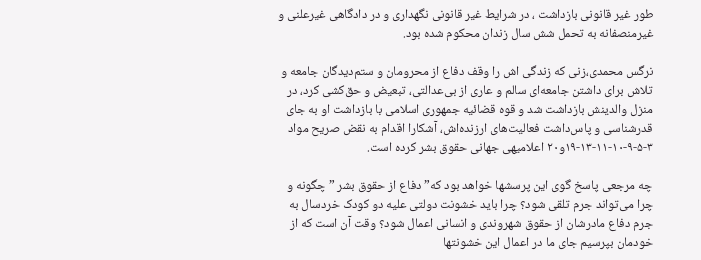طور غیر قانونی بازداشت ، در شرایط غیر قانونی نگهداری و در دادگاهی غیرعلنی و غیرمنصفانه به تحمل شش سال زندان محکوم شده بود.

نرگس محمدی،زنی که زندگی اش را وقف دفاع از محرومان و ستم‌دیدگان جامعه و تلاش برای داشتن جامعه‌ای سالم و عاری از بی‌عدالتی، تبعیض و حق‌کشی کرد، در منزل والدینش بازداشت شد و قوه قضائیه جمهوری اسلامی با بازداشت او به جای قدرشناسی و پاس‌داشت فعالیت‌های ارزنده‌اش، آشکارا اقدام به نقض صریح مواد ۳-۵-۹-۱۰-۱۱-۱۳-۱۹و۲۰ اعلامیهی جهانی حقوق بشر کرده است.

چه مرجعی پاسخ گوی این پرسشها خواهد بود که” دفاع از حقوق بشر ” چگونه و چرا می‌تواند جرم تلقی شود؟ چرا باید خشونت دولتی علیه دو کودک خردسال به جرم دفاع مادرشان از حقوق شهروندی و انسانی اعمال شود؟ وقت آن است که از خودمان بپرسیم جای ما در اعمال این خشونتها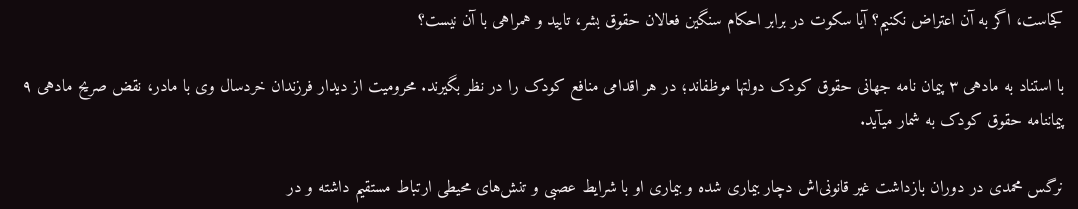کجاست، اگر به آن اعتراض نکنیم؟ آیا سکوت در برابر احکام سنگین فعالان حقوق بشر، تایید و همراهی با آن نیست؟

با استناد به مادهی ۳ پیمان نامه جهانی حقوق کودک دولتها موظفاند؛ در هر اقدامی منافع کودک را در نظر بگیرند. محرومیت از دیدار فرزندان خردسال وی با مادر، نقض صریح مادهی ۹ پیماننامه حقوق کودک به شمار میآید.

نرگس محمدی در دوران بازداشت غیر قانونی‌اش دچار بیماری شده و بیماری او با شرایط عصبی و تنش‌های محیطی ارتباط مستقیم داشته و در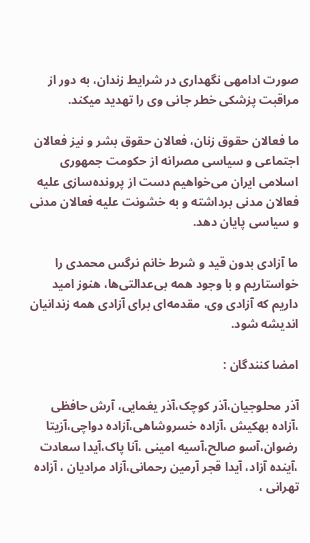صورت ادامهی نگهداری‌ در شرایط زندان، به دور از مراقبت پزشکی خطر جانی وی را تهدید میکند.

ما فعالان حقوق زنان، فعالان حقوق بشر و نیز فعالان اجتماعی و سیاسی مصرانه از حکومت جمهوری اسلامی ایران می‌خواهیم دست از پرونده‌سازی علیه فعالان مدنی برداشته و به خشونت علیه فعالان مدنی و سیاسی پایان دهد.

ما آزادی بدون قید و شرط خانم نرگس محمدی را خواستاریم و با وجود همه بی‌عدالتی‌ها، هنوز امید داریم که آزادی وی، مقدمه‌ای برای آزادی همه زندانیان اندیشه شود.

امضا کنندگان :

آذر محلوجیان،آذر کوچک،آذر یغمایی، آرش حافظی ،آزاده بهکیش ،آزاده خسروشاهی،آزاده دواچی،آزیتا رضوان،آسو صالح،آسیه امینی ،آنا پاک،آیدا سعادت ،آینده آزاد، آیدا قجر آرمین رحمانی،آزاد مرادیان ، آزاده تهرانی ،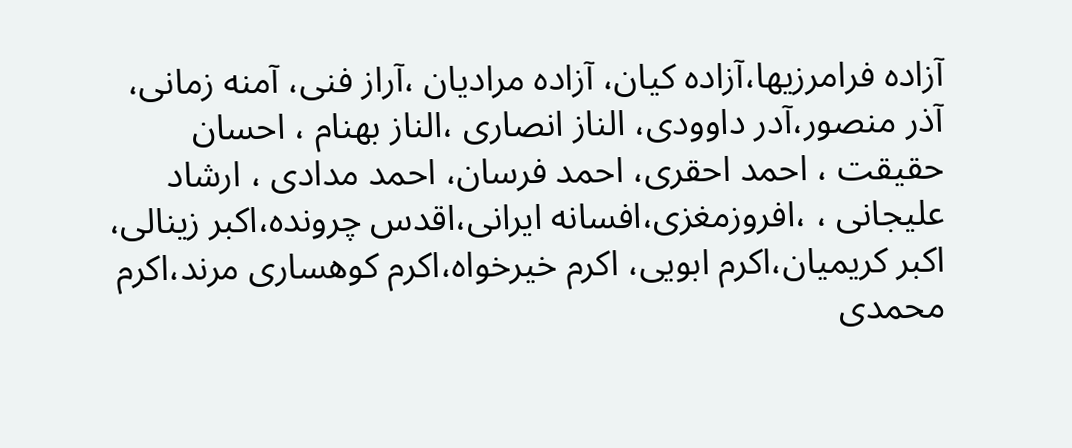آزاده فرامرزیها،آزاده کیان، آزاده مرادیان ،آراز فنی، آمنه زمانی، آذر منصور،آدر داوودی، الناز انصاری ،الناز بهنام ، احسان حقیقت ، احمد احقری، احمد فرسان، احمد مدادی ، ارشاد علیجانی ، ،افروزمغزی،افسانه ایرانی،اقدس چرونده،اکبر زینالی، اکبر کریمیان،اکرم ابویی، اکرم خیرخواه،اکرم کوهساری مرند،اکرم محمدی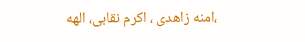،امنه زاهدی ، اکرم نقابی، الهه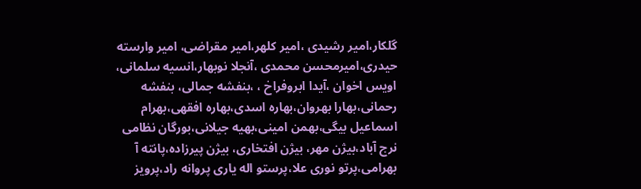گلکار،امیر رشیدی ،امیر کلهر،امیر مقراضی، امیر وارسته حیدری،امیرمحسن محمدی ،آنجلا نوبهار،انسیه سلمانی، اویس اخوان ،آیدا ابروفراخ ، ،بنفشه جمالی، بنفشه رحمانی،بهارا بهروان،بهاره اسدی،بهاره افقهی،بهرام اسماعیل بیگی،بهمن امینی،بهیه جیلانی،بورگان نظامى نرج آباد،بیژن مهر، بیژن افتخاری، بیژن پیرزاده،پانته آ بهرامی،پرتو نوری علا،پرستو اله یاری پروانه راد،پرویز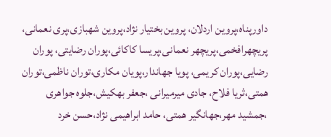داورپناه،پروین اردلان، پروین بختیار نژاد،پروین شهبازی،پری نعمانی، پریچهرافخمی،پریچهر نعمانی،پریسا کاکائی،پوران رضایتی، پوران رضایی،پوران کریمی، پویا جهاندار،پویان مکاری،توران ناظمی،توران همتی،ثریا فلاح، جادی میرمیرانی ،جعفر بهکیش،جلوه جواهری ،جمشید مهر،جهانگیر همتی، حامد ابراهیمی نژاد،حسن خرد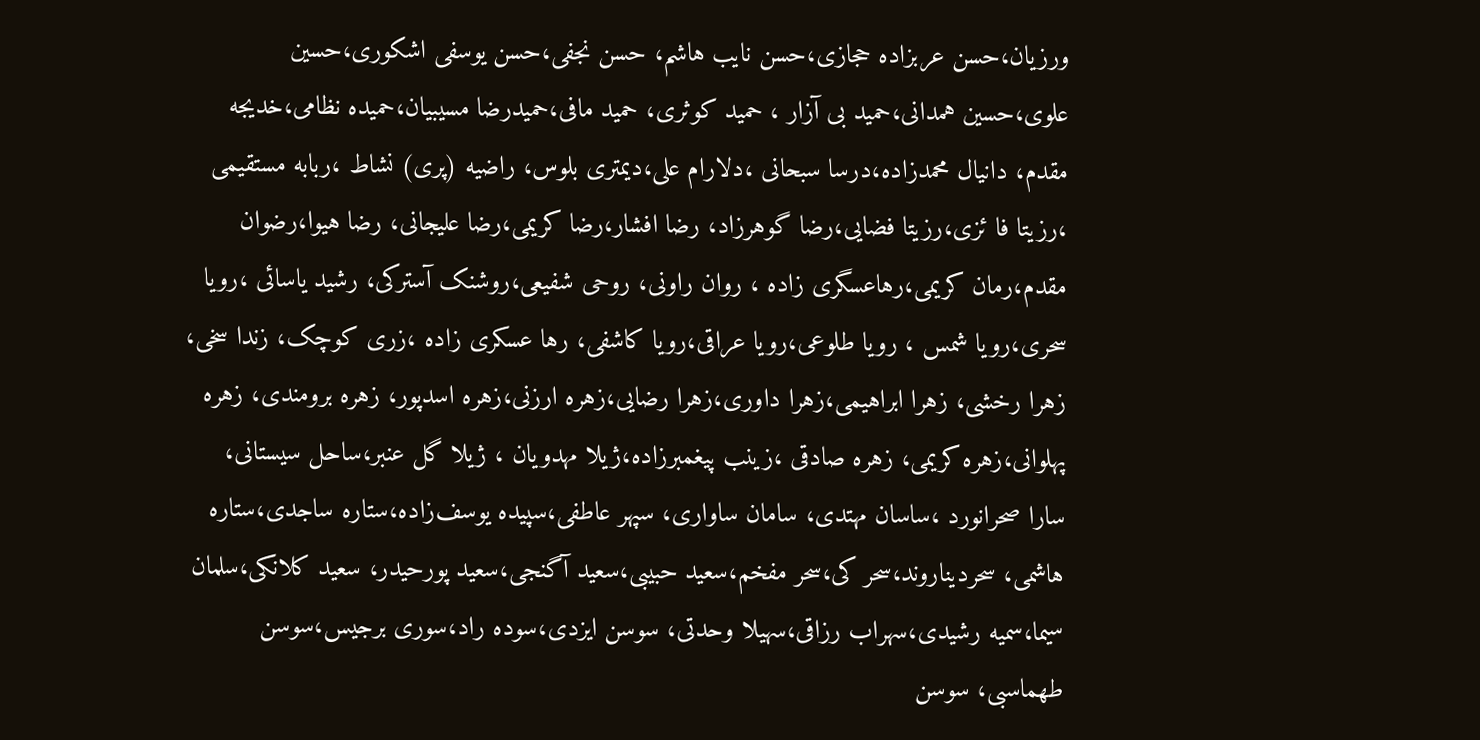ورزیان،حسن عربزاده حجازی،حسن نایب هاشم، حسن نجفی،حسن یوسفی اشکوری،حسین علوی،حسین همدانی،حمید بی آزار ، حمید کوثری، حمید مافی،حمیدرضا مسیبیان،حمیده نظامی،خدیجه مقدم، دانیال محمدزاده،درسا سبحانی ،دلارام علی،دیمتری بلوس، راضیه (پری) نشاط ،ربابه مستقیمی ،رزیتا فا ئزی،رزیتا فضایی،رضا گوهرزاد، رضا افشار،رضا کریمی،رضا علیجانی، رضا هیوا،رضوان مقدم،رمان کریمی،رهاعسگری زاده ، روان راونی، روحی شفیعی،روشنک آسترکی، رشید یاسائی ،رویا سحری،رویا شمس ، رویا طلوعی،رویا عراقی،رویا کاشفی، رها عسکری زاده ،زری کوچک، زندا سخی، زهرا رخشی، زهرا ابراهیمی،زهرا داوری،زهرا رضایی،زهره ارزنی،زهره اسدپور، زهره برومندی، زهره پهلوانی،زهره کریمی، زهره صادقی ،زینب پیغمبرزاده،ژیلا مهدویان ، ژیلا گل عنبر،ساحل سیستانی، سارا صحرانورد ،ساسان مهتدی، سامان ساواری، سپهر عاطفی،سپیده یوسف‌زاده،ستاره ساجدی،ستاره هاشمی، سحردیناروند،سحر کی،سحر مفخم،سعید حبیبی،سعید آگنجی،سعید پورحیدر، سعید کلانکی،سلمان سیما،سمیه رشیدی،سهراب رزاقی،سهیلا وحدتی، سوسن ایزدی،سوده راد،سوری برجیس،سوسن طهماسبی، سوسن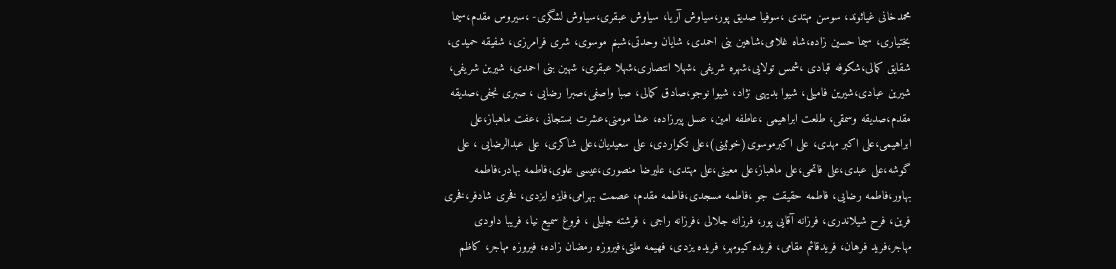محمدخانی غیاثوند، سوسن مهتدی ،سوفیا صدیق پور،سیاوش آریا، سیاوش عبقری،سیاوش لشگری- ،سیروس مقدم،سیما بختیاری، سیما حسین زاده،شاه غلامی،شاهین بنی احمدی، شایان وحدتی،شبنم موسوی، شری فرامرزی، شفیقه حمیدی، شقایق کمالی،شکوفه قبادی ،شمس تولایی،شهره شریفی ،شهلا انتصاری،شهلا عبقری، شهین بنی احمدی، شیرین شریفی، شیرین عبادی،شیرین فامیلی، شیوا بدیهی نژاد، شیوا نوجو،صادق کمالی، صبا واصفی،صبرا رضایی ، صبری نجفی،صدیقه مقدم،صدیقه وسمقی، طلعت ابراهیمی ،عاطفه امین، عسل پیرزاده، عشا مومنی،عشرت بستجانی ،عفت ماهباز،علی ابراهیمی،علی اکبر مهدی، علی اکبرموسوی(خوئینی)،علی تکواردی، علی سعیدیان،علی‌ شاکری، علی عبدالرضایی ، علی گوشه،علی عبدی،علی فاتحی،علی ماهباز،علی معینی،علی مهتدی، علیرضا منصوری،عیسی علوی،فاطمه بهادر،فاطمه بهاور،فاطمه رضایی، فاطمه حقیقت جو ،فاطمه مسجدی،فاطمه مقدم، عصمت بهرامی،فایزه ایزدی، فخری شادفر،فخری فرین، فرح شیلاندری، فرزانه آقایی پور، فرزانه جلالی ،فرزانه راجی ، فرشته جلیلی ، فروغ سمیع نیا، فریبا داودی مهاجر،فرید فرهان، فریدقائم مقامی، فریده کیومهر، فریده یزدی، فهیمه ملتی،فیروزه رمضان زاده، فیروزه مهاجر، کاظم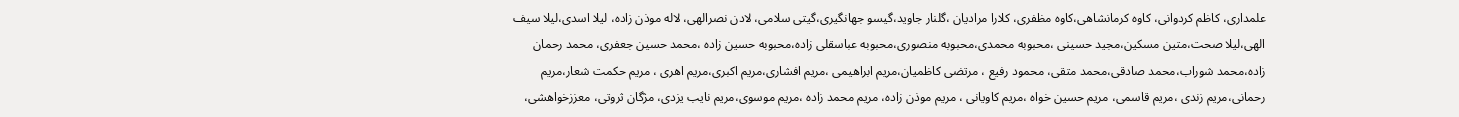علمداری، کاظم کردوانی، کاوه کرمانشاهی،کاوه مظفری، کلارا مرادیان ،گلنار جاوید،گیسو جهانگیری،گیتی سلامی، لادن نصرالهی، لاله موذن زاده، لیلا اسدی،لیلا سیف الهی،لیلا صحت،متین مسکین،مجید حسینی ،محبوبه محمدی،محبوبه منصوری،محبوبه عباسقلی زاده،محبوبه حسین زاده ،محمد حسین جعفری، محمد رحمان زاده،محمد شوراب،محمد صادقی،محمد متقی، محمود رفیع ، مرتضی کاظمیان،مریم ابراهیمی ،مریم افشاری،مریم اکبری،مریم اهری ، مریم حکمت شعار،مریم رحمانی،مریم زندی ،مریم قاسمی، مریم حسین خواه ،مریم کاویانی ، مریم موذن زاده، مریم محمد زاده ،مریم موسوی،مریم نایب یزدی، مژگان ثروتی، معززخواهشی،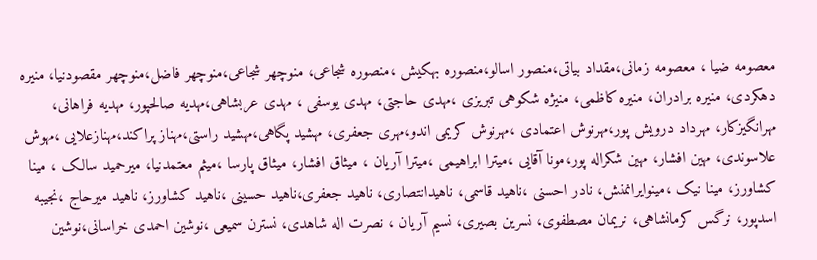معصومه ضیا ، معصومه زمانی،مقداد بیاتی،منصور اسالو،منصوره بهکیش ،منصوره شجاعی، منوچهر شجاعی،منوچهر فاضل،منوچهر مقصودنیا، منیره دهکردی، منیره برادران، منیره کاظمی، منیژه شکوهی تبریزی ،مهدی حاجتی، مهدی یوسفی ، مهدی عربشاهی،مهدیه صالحپور، مهدیه فراهانی، مهرانگیزکار، مهرداد درویش پور،مهرنوش اعتمادی ،مهرنوش کریمی اندو،مهری جعفری، مهشید پگاهى،مهشید راستی،مهناز پراکند،مهنازعلایی ،مهوش علاسوندی، مهین افشار، مهین شکراله پور،مونا آقایی ،میترا ابراهیمی ،میترا آریان ، میثاق افشار، میثاق پارسا ،میثم معتمدنیا، میرحمید سالک ، مینا کشاورز، مینا نیک ،مینوایرانمنش، نادر احسنی ،ناهید قاسمی، ناهیدانتصاری، ناهید جعفری،ناهید حسینی ،ناهید کشاورز، ناهید میرحاج ،نجیبه اسدپور، نرگس کرمانشاهی، نریمان مصطفوی، نسرین بصیری، نسیم آریان ، نصرت اله شاهدی، نسترن سمیعی ،نوشین احمدی خراسانی،نوشین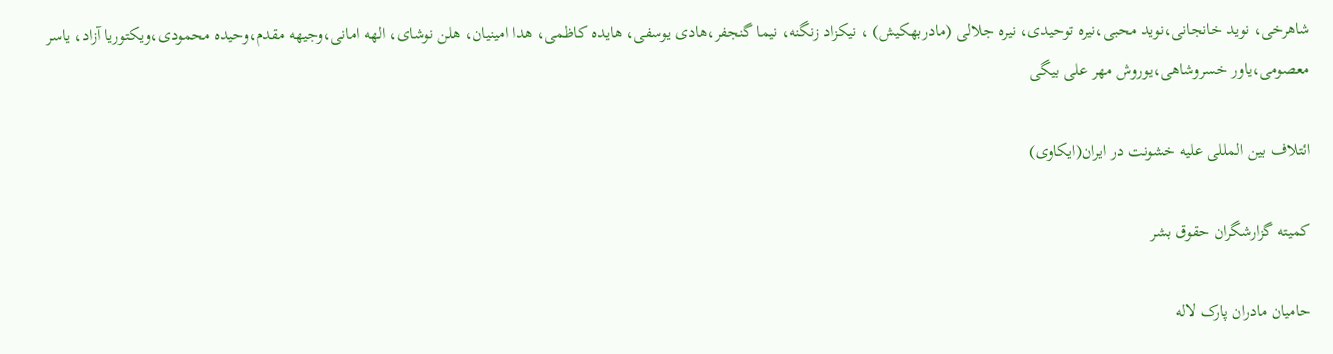شاهرخی، نوید خانجانی،نوید محبی،نیره توحیدی، نیره جلالی (مادربهکیش) ، نیکزاد زنگنه، نیما گنجفر،هادی یوسفی، هایده کاظمی، هدا امینیان، هلن نوشای، الهه امانی،وجیهه مقدم،وحیده محمودی،ویکتوریا آزاد، یاسر معصومی،یاور خسروشاهی،یوروش مهر علی بیگی

ائتلاف بین المللی علیه خشونت در ایران(ایکاوی)

کمیته گزارشگران حقوق بشر

حامیان مادران پارک لاله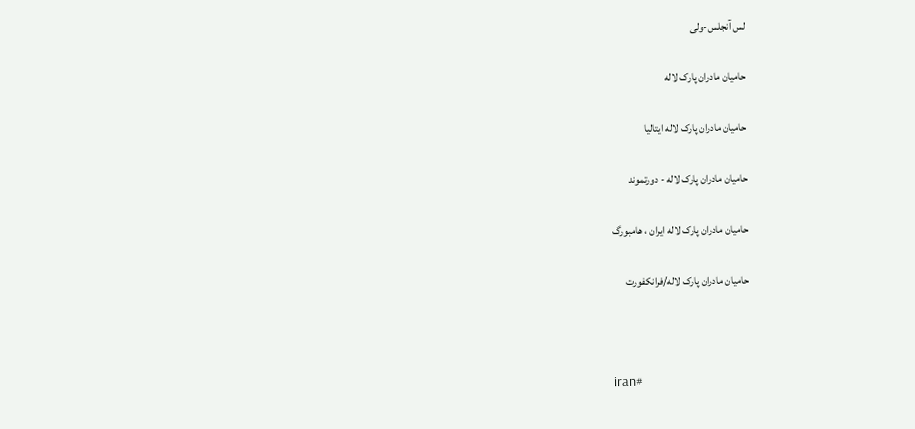لس آنجلس-ولی

حامیان مادران پارک لاله

حامیان مادران پارک لاله ایتالیا

حامیان مادران پارک لاله - دورتموند

حامیان مادران پارک لاله ایران ، هامبورگ

حامیان مادران پارک لاله/فرانکفورت



iran#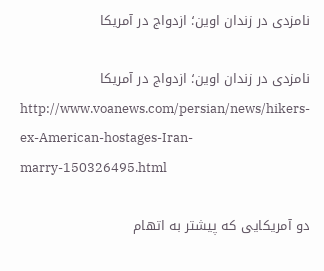نامزدی در زندان اوین؛ ازدواج در آمریکا

نامزدی در زندان اوین؛ ازدواج در آمریکا
http://www.voanews.com/persian/news/hikers-ex-American-hostages-Iran-marry-150326495.html

دو آمریکایی که پیشتر به اتهام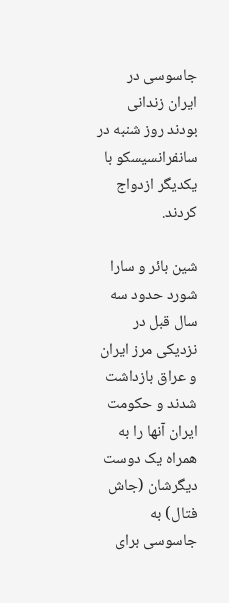جاسوسی در ایران زندانی بودند روز شنبه در سانفرانسیسکو با یکدیگر ازدواج کردند.

شین بائر و سارا شورد حدود سه سال قبل در نزدیکی مرز ایران و عراق بازداشت شدند و حکومت ایران آنها را به همراه یک دوست دیگرشان (جاش فتال) به جاسوسی برای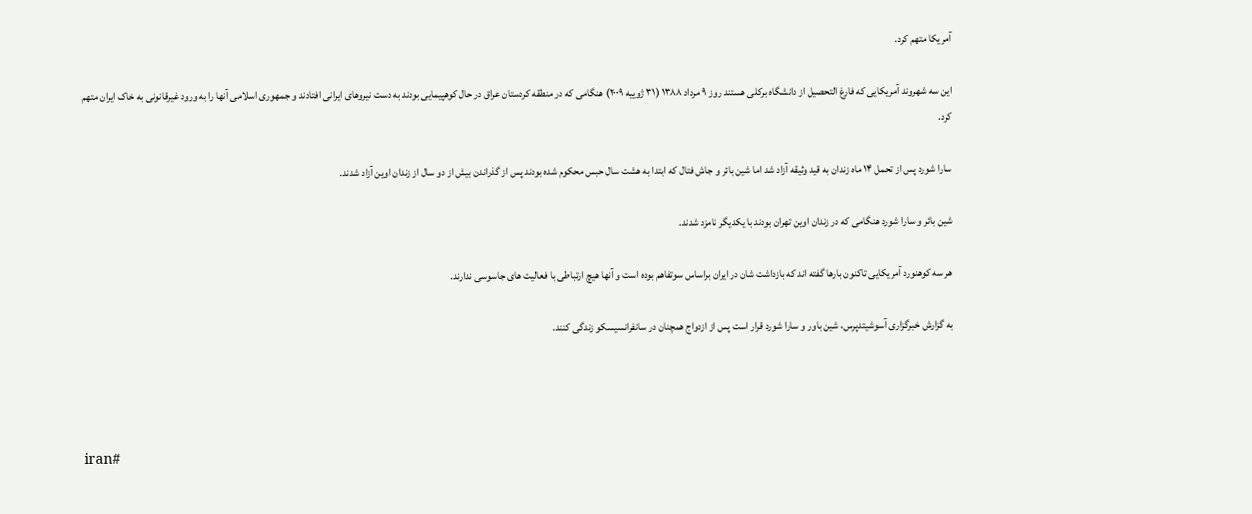آمریکا متهم کرد.

این سه شهروند آمریکایی که فارغ التحصیل از دانشگاه برکلی هستند روز ۹ مرداد ۱۳۸۸ (۳۱ ژوییه ۲۰۰۹) هنگامی که در منطقه کردستان عراق در حال کوهپیمایی بودند به دست نیروهای ایرانی افتادند و جمهوری اسلامی آنها را به ورود غیرقانونی به خاک ایران متهم کرد.

سارا شورد پس از تحمل ۱۴ ماه زندان به قید وثیقه آزاد شد اما شین بائر و جاش فتال که ابتدا به هشت سال حبس محکوم شده بودند پس از گذراندن بیش از دو سال از زندان اوین آزاد شدند.

شین بائر و سارا شورد هنگامی که در زندان اوین تهران بودند با یکدیگر نامزد شدند.

هر سه کوهنورد آمریکایی تاکنون بارها گفته اند که بازداشت شان در ایران براساس سوتفاهم بوده است و آنها هیچ ارتباطی با فعالیت های جاسوسی ندارند.

به گزارش خبرگزاری آسوشیتدپرس، شین باور و سارا شورد قرار است پس از ازدواج همچنان در سانفرانسیسکو زندگی کنند.




iran#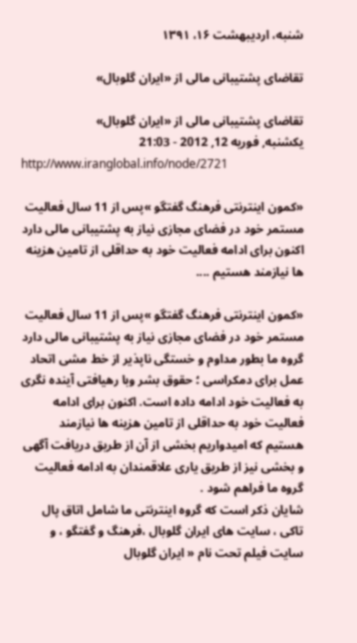شنبه، اردیبهشت ۱۶، ۱۳۹۱

تقاضای پشتيبانی مالی از «ایران گلوبال»

تقاضای پشتيبانی مالی از «ایران گلوبال»
یکشنبه, فوریه 12, 2012 - 21:03
http://www.iranglobal.info/node/2721

«کمون اینترنتی فرهنگ گفتگو »پس از 11 سال فعالیت مستمر خود در فضای مجازی نیاز به پشتیبانی مالی دارد اکنون برای ادامه فعاليت خود به حداقلی از تامين هزينه ها نيازمند هستيم ....

«کمون اینترنتی فرهنگ گفتگو »پس از 11 سال فعالیت مستمر خود در فضای مجازی نیاز به پشتیبانی مالی دارد گروه ما بطور مداوم و خستگی ناپذیر از خط مشی اتحاد عمل برای دمکراسی ؛ حقوق بشر وبا رهیافتی آینده نگری به فعالیت خود ادامه داده است. اکنون برای ادامه فعاليت خود به حداقلی از تامين هزينه ها نيازمند هستيم که اميدواريم بخشی از آن از طريق دريافت آگهی و بخشی نيز از طريق ياری علاقمندان به ادامه فعالیت گروه ما فراهم شود .
شایان ذکر است که گروه اینترنتی ما شامل اتاق پال تاکی ، سایت های ایران گلوبال ،فرهنگ و گفتگو ، و سایت فیلم تحت نام « ایران گلوبال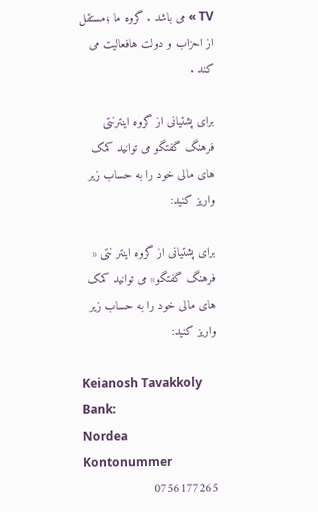TV » می باشد . گروه ما ؛مستقل از احزاب و دولت هافعالیت می کند .

برای پشتيانی از گروه اینترنتی فرهنگ گفتگو می توانيد کمک های مالی خود را به حساب زیر واریز کنید:

برای پشتيانی از گروه اینتر نتی « فرهنگ گفتگو» می توانيد کمک های مالی خود را به حساب زیر واریز کنید:

Keianosh Tavakkoly
Bank:
Nordea
Kontonummer
0756177265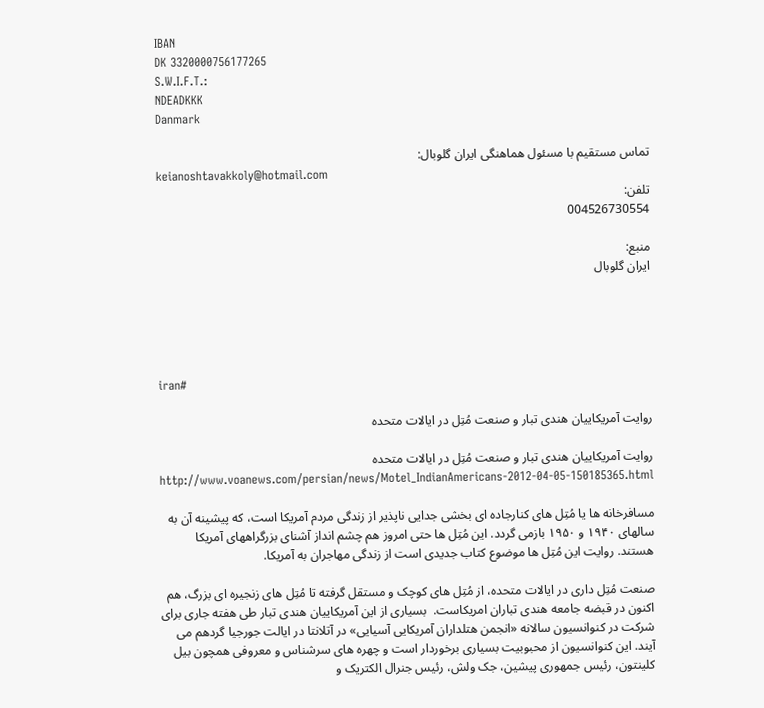IBAN
DK 3320000756177265
S.W.I.F.T.:
NDEADKKK
Danmark

تماس مستقیم با مسئول هماهنگی ایران گلوبال:
keianoshtavakkoly@hotmail.com
تلفن:
004526730554

منبع:
ایران گلوبال





iran#

روایت آمریکاییان هندی تبار و صنعت مُتِل در ایالات متحده

روایت آمریکاییان هندی تبار و صنعت مُتِل در ایالات متحده
http://www.voanews.com/persian/news/Motel_IndianAmericans-2012-04-05-150185365.html

مسافرخانه ها یا مُتِل های کنارجاده ای بخشی جدایی ناپذیر از زندگی مردم آمریکا است، که پیشینه آن به سالهای ۱۹۴۰ و ۱۹۵۰ بازمی گردد. این مُتِل ها حتی امروز هم چشم انداز آشنای بزرگراههای آمریکا هستند. روایت این مُتِل ها موضوع کتاب جدیدی است از زندگی مهاجران به آمریکا.

صنعت مُتِل داری در ایالات متحده، از مُتِل های کوچک و مستقل گرفته تا مُتِل های زنجیره ای بزرگ، هم اکنون در قبضه جامعه هندی تباران امریکاست.  بسیاری از این آمریکاییان هندی تبار طی هفته جاری برای شرکت در کنوانسیون سالانه «انجمن هتلداران آمریکایی آسیایی» در آتلانتا در ایالت جورجیا گردهم می آیند. این کنوانسیون از محبوبیت بسیاری برخوردار است و چهره های سرشناس و معروفی همچون بیل کلینتون، رئیس جمهوری پیشین، جک ولش، رئیس جنرال الکتریک و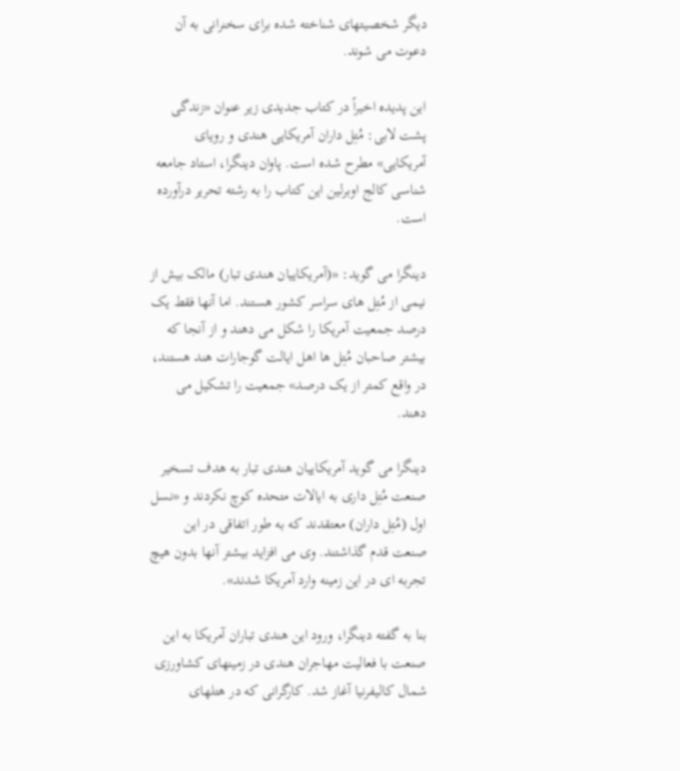دیگر شخصیتهای شناخته شده برای سخنرانی به آن دعوت می شوند.

این پدیده اخیراً در کتاب جدیدی زیر عنوان «زندگی پشت لابی: مُتِل داران آمریکایی هندی و رویای آمریکایی» مطرح شده است. پاوان دینگرا، استاد جامعه شناسی کالج اوبرلین این کتاب را به رشته تحریر درآورده است.

دینگرا می گوید: «(آمریکاییان هندی تبار) مالک بیش از نیمی از مُتِل های سراسر کشور هستند. اما آنها فقط یک درصد جمعیت آمریکا را شکل می دهند و از آنجا که بیشتر صاحبان مُتِل ها اهل ایالت گوجارات هند هستند، در واقع کمتر از یک درصد» جمعیت را تشکیل می دهند.

دینگرا می گوید آمریکاییان هندی تبار به هدف تسخیر صنعت مُتِل داری به ایالات متحده کوچ نکردند و «نسل اول (مُتِل داران) معتقدند که به طور اتفاقی در این صنعت قدم گذاشتند. وی می افزاید بیشتر آنها بدون هیچ تجربه ای در این زمینه وارد آمریکا شدند».

بنا به گفته دینگرا، ورود این هندی تباران آمریکا به این صنعت با فعالیت مهاجران هندی در زمینهای کشاورزی شمال کالیفرنیا آغاز شد. کارگرانی که در هتلهای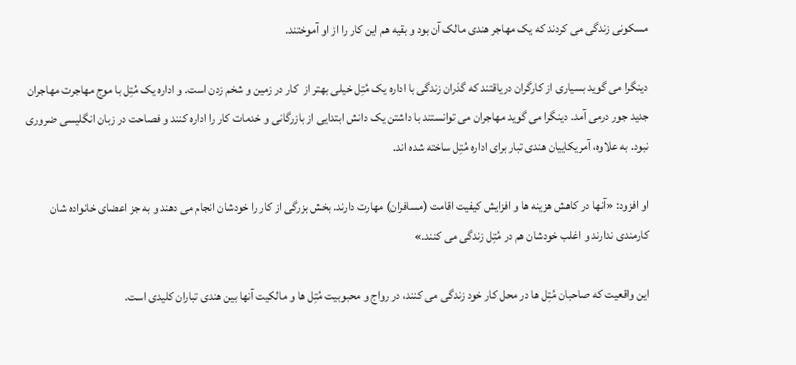مسکونی زندگی می کردند که یک مهاجر هندی مالک آن بود و بقیه هم این کار را از او آموختند.

دینگرا می گوید بسیاری از کارگران دریاقتند که گذران زندگی با اداره یک مُتِل خیلی بهتر از  کار در زمین و شخم زدن است. و اداره یک مُتِل با موج مهاجرت مهاجران جدید جور درمی آمد. دینگرا می گوید مهاجران می توانستند با داشتن یک دانش ابتدایی از بازرگانی و خدمات کار را اداره کنند و فصاحت در زبان انگلیسی ضروری نبود. به علاوه، آمریکاییان هندی تبار برای اداره مُتِل ساخته شده اند.

او افزود: «آنها در کاهش هزینه ها و افزایش کیفیت اقامت (مسافران) مهارت دارند. بخش بزرگی از کار را خودشان انجام می دهند و به جز اعضای خانواده شان کارمندی ندارند و اغلب خودشان هم در مُتِل زندگی می کنند.»

این واقعیت که صاحبان مُتِل ها در محل کار خود زندگی می کنند، در رواج و محبوبیت مُتِل ها و مالکیت آنها بین هندی تباران کلیدی است.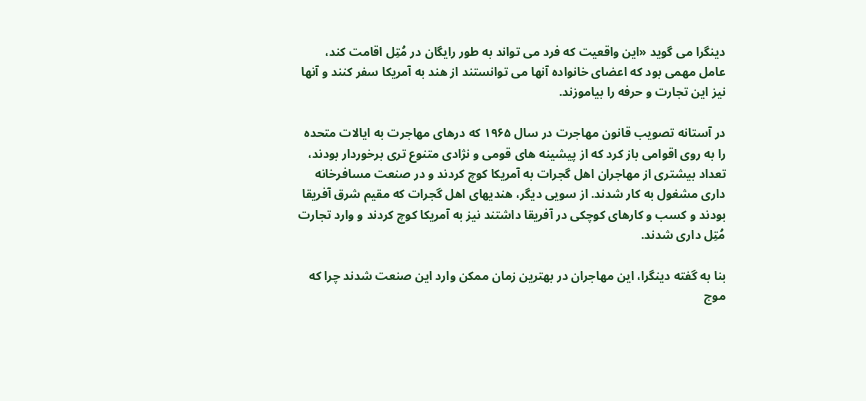دینگرا می گوید «این واقعیت که فرد می تواند به طور رایگان در مُتِل اقامت کند، عامل مهمی بود که اعضای خانواده آنها می توانستند از هند به آمریکا سفر کنند و آنها نیز این تجارت و حرفه را بیاموزند.

در آستانه تصویب قانون مهاجرت در سال ۱۹۶۵ که درهای مهاجرت به ایالات متحده را به روی اقوامی باز کرد که از پیشینه های قومی و نژادی متنوع تری برخوردار بودند، تعداد بیشتری از مهاجران اهل گجرات به آمریکا کوچ کردند و در صنعت مسافرخانه داری مشغول به کار شدند. از سویی دیگر، هندیهای اهل گجرات که مقیم شرق آفریقا بودند و کسب و کارهای کوچکی در آفریقا داشتند نیز به آمریکا کوچ کردند و وارد تجارت مُتِل داری شدند.

بنا به گفته دینگرا، این مهاجران در بهترین زمان ممکن وارد این صنعت شدند چرا که موج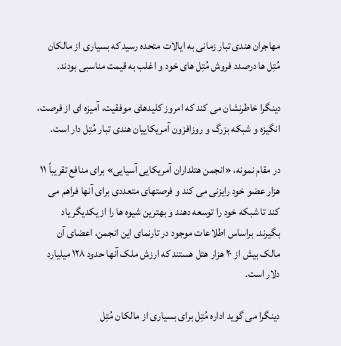مهاجران هندی تبار زمانی به ایالات متحده رسید که بسیاری از مالکان مُتِل ها درصدد فروش مُتِل های خود و اغلب به قیمت مناسبی بودند.

دینگرا خاطرنشان می کند که امروز کلیدهای موفقیت، آمیزه ای از فرصت، انگیزه و شبکه بزرگ و روزافزون آمریکاییان هندی تبار مُتِل دار است.

در مقام نمونه، «انجمن هتلداران آمریکایی آسیایی» برای منافع تقریباً ۱۱ هزار عضو خود رایزنی می کند و فرصتهای متعددی برای آنها فراهم می کند تا شبکه خود را توسعه دهند و بهترین شیوه ها را از یکدیگر یاد بگیرند. براساس اطلاعات موجود در تارنمای این انجمن، اعضای آن مالک بیش از ۲۰ هزار هتل هستند که ارزش ملک آنها حدود ۱۲۸ میلیارد دلار است.

دینگرا می گوید اداره مُتِل برای بسیاری از مالکان مُتِل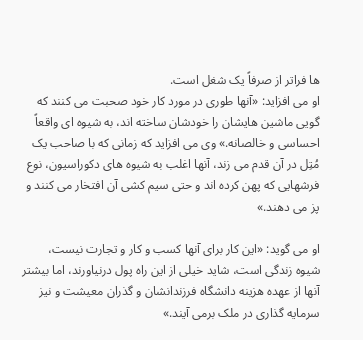ها فراتر از صرفاً یک شغل است.
او می افزاید: «آنها طوری در مورد کار خود صحبت می کنند که گویی ماشین هایشان را خودشان ساخته اند، به شیوه ای واقعاً احساسی و خالصانه.» وی می افزاید که زمانی که با صاحب یک مُتِل در آن قدم می زند، آنها اغلب به شیوه های دکوراسیون، نوع فرشهایی که پهن کرده اند و حتی سیم کشی آن افتخار می کنند و پز می دهند.»

او می گوید: «این کار برای آنها کسب و کار و تجارت نیست، شیوه زندگی است، شاید خیلی از این راه پول درنیاورند، اما بیشتر آنها از عهده هزینه دانشگاه فرزندانشان و گذران معیشت و نیز سرمایه گذاری در ملک برمی آیند.»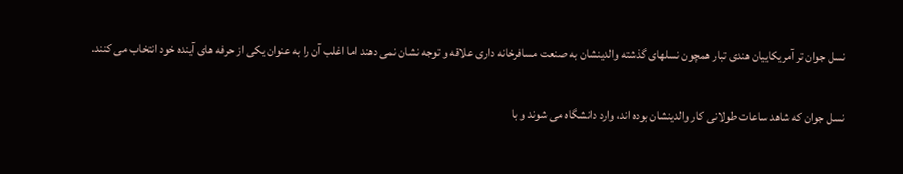نسل جوان تر آمریکاییان هندی تبار همچون نسلهای گذشته والدینشان به صنعت مسافرخانه داری علاقه و توجه نشان نمی دهند اما اغلب آن را به عنوان یکی از حرفه های آینده خود انتخاب می کنند.

نسل جوان که شاهد ساعات طولانی کار والدینشان بوده اند، وارد دانشگاه می شوند و با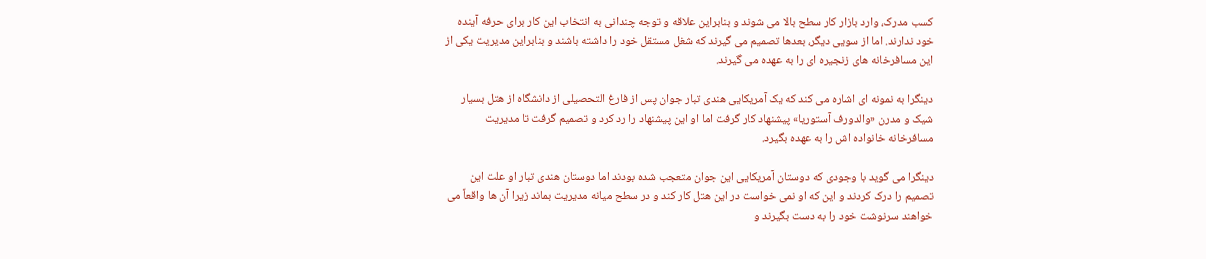کسب مدرک، وارد بازار کار سطح بالا می شوند و بنابراین علاقه و توجه چندانی به انتخاب این کار برای حرفه آینده خود ندارند. اما از سویی دیگر، بعدها تصمیم می گیرند که شغل مستقل خود را داشته باشند و بنابراین مدیریت یکی از این مسافرخانه های زنجیره ای را به عهده می گیرند.

دینگرا به نمونه ای اشاره می کند که یک آمریکایی هندی تبار جوان پس از فارغ التحصیلی از دانشگاه از هتل بسیار شیک و مدرن «والدورف آستوریا» پیشنهاد کار گرفت اما او این پیشنهاد را رد کرد و تصمیم گرفت تا مدیریت مسافرخانه خانواده اش را به عهده بگیرد.

دینگرا می گوید با وجودی که دوستان آمریکایی این جوان متعجب شده بودند اما دوستان هندی تبار او علت این تصمیم را درک کردند و این که او نمی خواست در این هتل کار کند و در سطح میانه مدیریت بماند زیرا آن ها واقعاً می خواهند سرنوشت خود را به دست بگیرند و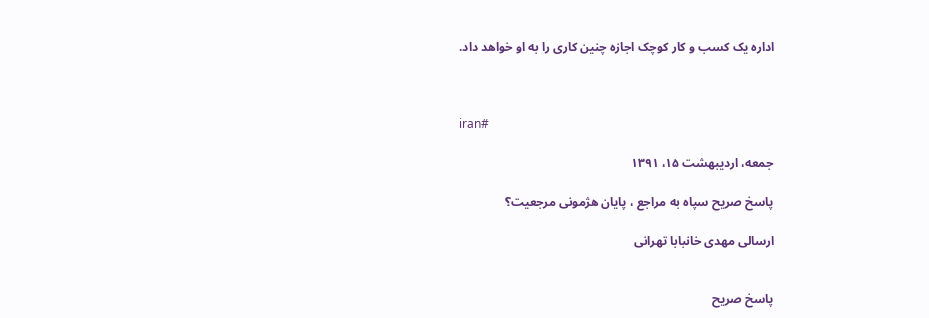اداره یک کسب و کار کوچک اجازه چنین کاری را به او خواهد داد.



iran#

جمعه، اردیبهشت ۱۵، ۱۳۹۱

پاسخ صریح سپاه به مراجع ، پایان هژمونی مرجعیت؟

ارسالی مهدی خانبابا تهرانی


پاسخ صریح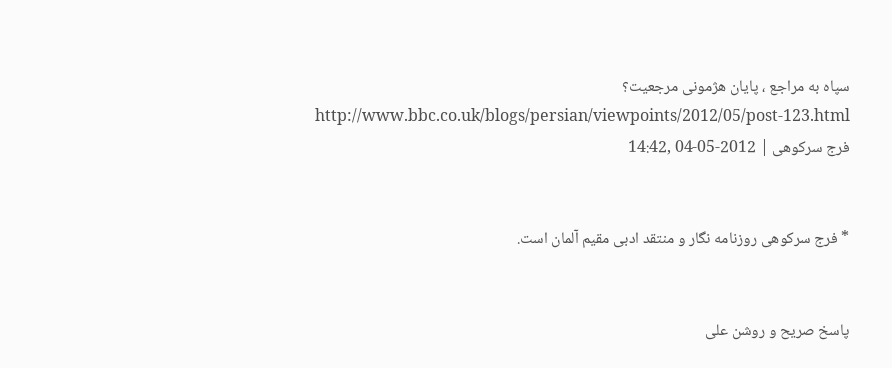سپاه به مراجع ، پایان هژمونی مرجعیت؟
http://www.bbc.co.uk/blogs/persian/viewpoints/2012/05/post-123.html
فرج سرکوهی | 2012-05-04 ,14:42


* فرج سرکوهی روزنامه نگار و منتقد ادبی مقیم آلمان است.


پاسخ صریح و روشن علی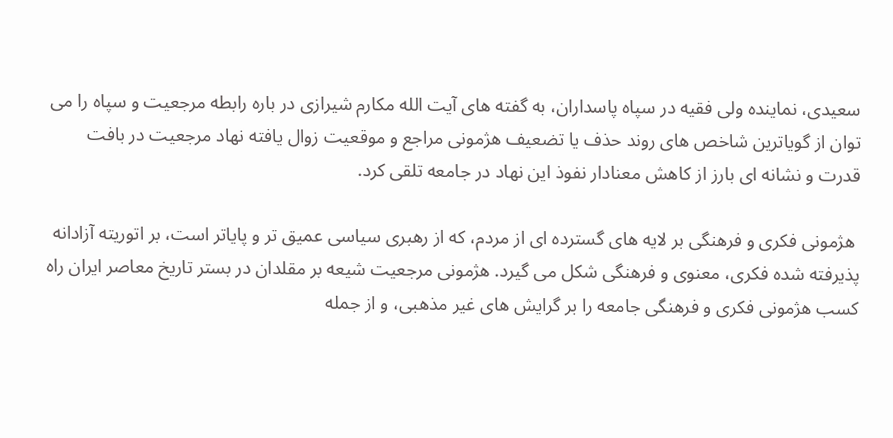سعيدی، نماینده ولی فقیه در سپاه پاسداران، به گفته های آیت الله مکارم شیرازی در باره رابطه مرجعیت و سپاه را می توان از گویاترین شاخص های روند حذف یا تضعیف هژمونی مراجع و موقعیت زوال یافته نهاد مرجعیت در بافت قدرت و نشانه ای بارز از کاهش معنادار نفوذ این نهاد در جامعه تلقی کرد.

 هژمونی فکری و فرهنگی بر لایه های گسترده ای از مردم، که از رهبری سیاسی عمیق تر و پایاتر است، بر اتوریته آزادانه پذیرفته شده فکری، معنوی و فرهنگی شکل می گیرد. هژمونی مرجعیت شیعه بر مقلدان در بستر تاریخ معاصر ایران راه کسب هژمونی فکری و فرهنگی جامعه را بر گرایش های غیر مذهبی، و از جمله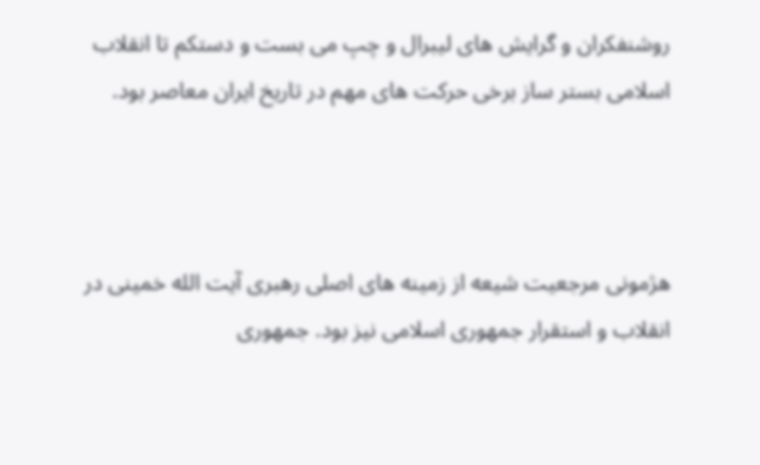روشنفکران و گرایش های لیبرال و چپ می بست و دستکم تا انقلاب اسلامی بستر ساز برخی حرکت های مهم در تاریخ ایران معاصر بود.



هژمونی مرجعیت شیعه از زمینه های اصلی رهبری آیت الله خمینی در انقلاب و استقرار جمهوری اسلامی نیز بود. جمهوری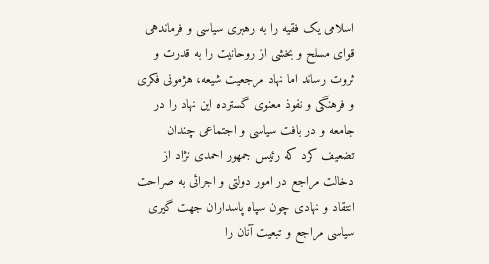اسلامی یک فقیه را به رهبری سیاسی و فرماندهی قوای مسلح و بخشی از روحانیت را به قدرت و ثروت رساند اما نهاد مرجعیت شیعه، هژمونی فکری و فرهنگی و نفوذ معنوی گسترده این نهاد را در جامعه و در بافت سیاسی و اجتماعی چندان تضعیف کرد که رئیس جمهور احمدی نژاد از دخالت مراجع در امور دولتی و اجرائی به صراحت انتقاد و نهادی چون سپاه پاسداران جهت گیری سیاسی مراجع و تبعیت آنان را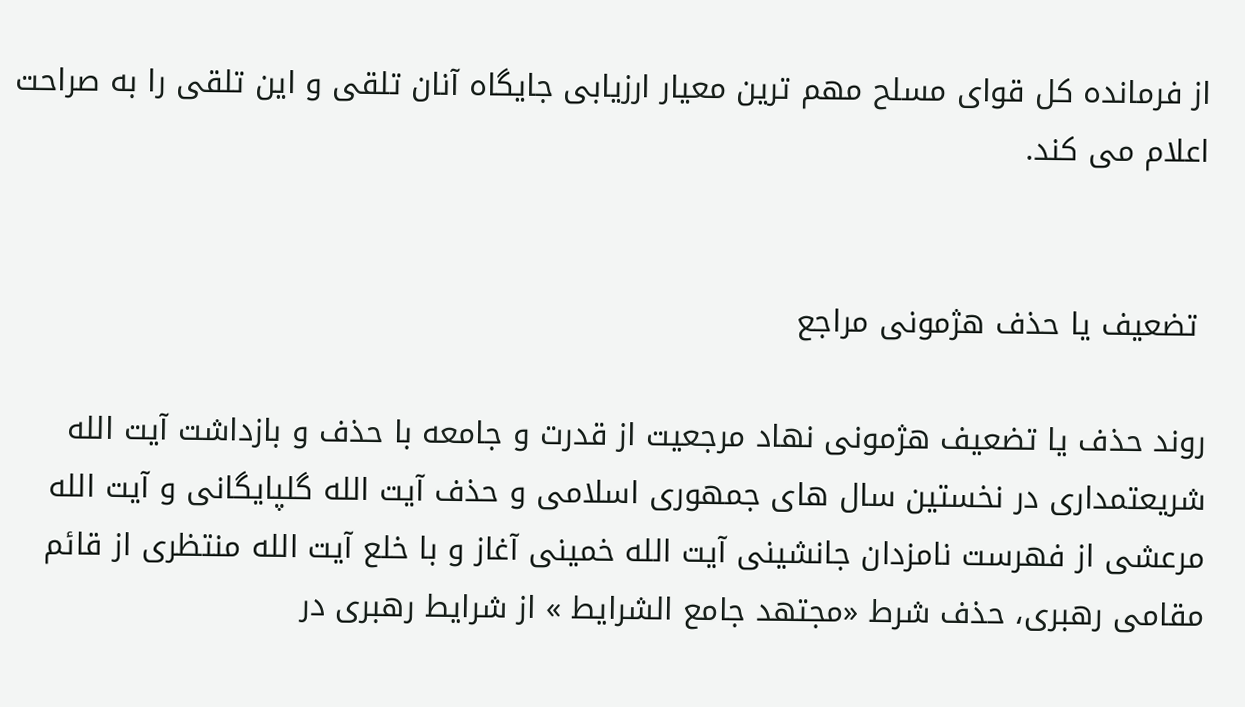از فرمانده کل قوای مسلح مهم ترین معیار ارزیابی جایگاه آنان تلقی و این تلقی را به صراحت اعلام می کند.


 تضعیف یا حذف هژمونی مراجع

روند حذف یا تضعیف هژمونی نهاد مرجعیت از قدرت و جامعه با حذف و بازداشت آیت الله شریعتمداری در نخستین سال های جمهوری اسلامی و حذف آیت الله گلپایگانی و آیت الله مرعشی از فهرست نامزدان جانشینی آیت الله خمینی آغاز و با خلع آیت الله منتظری از قائم مقامی رهبری، حذف شرط «مجتهد جامع الشرایط » از شرایط رهبری در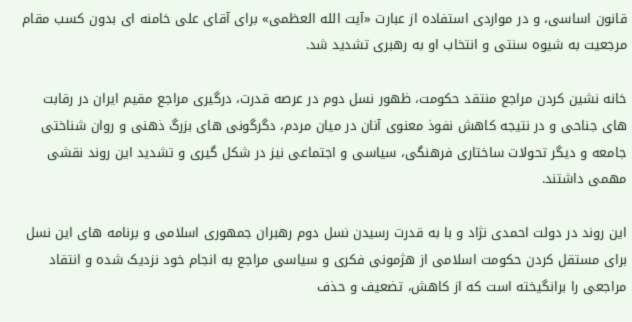قانون اساسی، و در مواردی استفاده از عبارت «آیت الله العظمی» برای آقای علی خامنه ای بدون کسب مقام مرجعیت به شیوه سنتی و انتخاب او به رهبری تشدید شد.

خانه نشین کردن مراجع منتقد حکومت، ظهور نسل دوم در عرصه قدرت، درگیری مراجع مقیم ایران در رقابت های جناحی و در نتیجه کاهش نفوذ معنوی آنان در میان مردم، دگرگونی های بزرگ ذهنی و روان شناختی جامعه و دیگر تحولات ساختاری فرهنگی، سیاسی و اجتماعی نیز در شکل گیری و تشدید این روند نقشی مهمی داشتند.

این روند در دولت احمدی نژاد و با به قدرت رسیدن نسل دوم رهبران جمهوری اسلامی و برنامه های این نسل برای مستقل کردن حکومت اسلامی از هژمونی فکری و سیاسی مراجع به انجام خود نزدیک شده و انتقاد مراجعی را برانگیخته است که از کاهش، تضعیف و حذف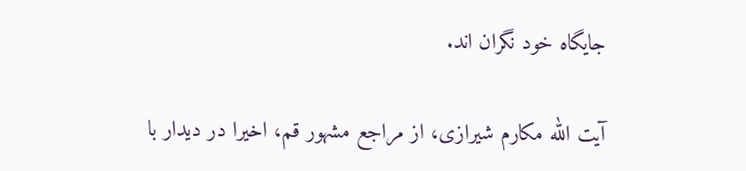جایگاه خود نگران اند.

آیت الله مکارم شیرازی، از مراجع مشهور قم، اخیرا در ديدار با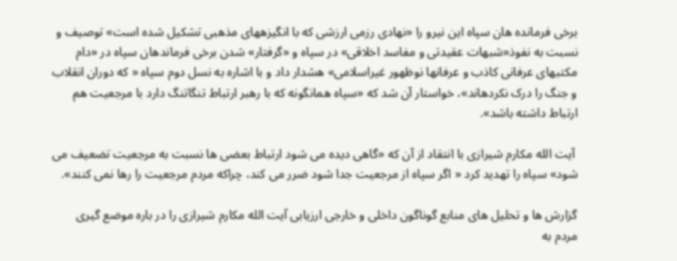برخی فرمانده هان سپاه این نیرو را «نهادی رزمی ارزشی که با انگيزههای مذهبی تشكيل شده است» توصیف و نسبت به نفوذ«شبهات عقيدتی و مفاسد اخلاقی» در سپاه و «گرفتار» شدن برخی فرماندهان سپاه در «دام مكتبهای عرفانی كاذب و عرفانها نوظهور غيراسلامی» هشدار داد و با اشاره به نسل دوم سپاه « كه دوران انقلاب و جنگ را درک نكردهاند»، خواستار آن شد که «سپاه همانگونه كه با رهبر ارتباط تنگاتنگ دارد با مرجعيت هم ارتباط داشته باشد».

 آیت الله مکارم شیرازی با انتقاد از آن که «گاهی ديده می شود ارتباط بعضی ها نسبت به مرجعيت تضعيف می شود» سپاه را تهدید کرد « اگر سپاه از مرجعيت جدا شود ضرر می كند، چراكه مردم مرجعيت را رها نمی كنند».

گزارش ها و تحلیل های منابع گوناگون داخلی و خارجی ارزیابی آیت الله مکارم شیرازی را در باره موضع گیری مردم به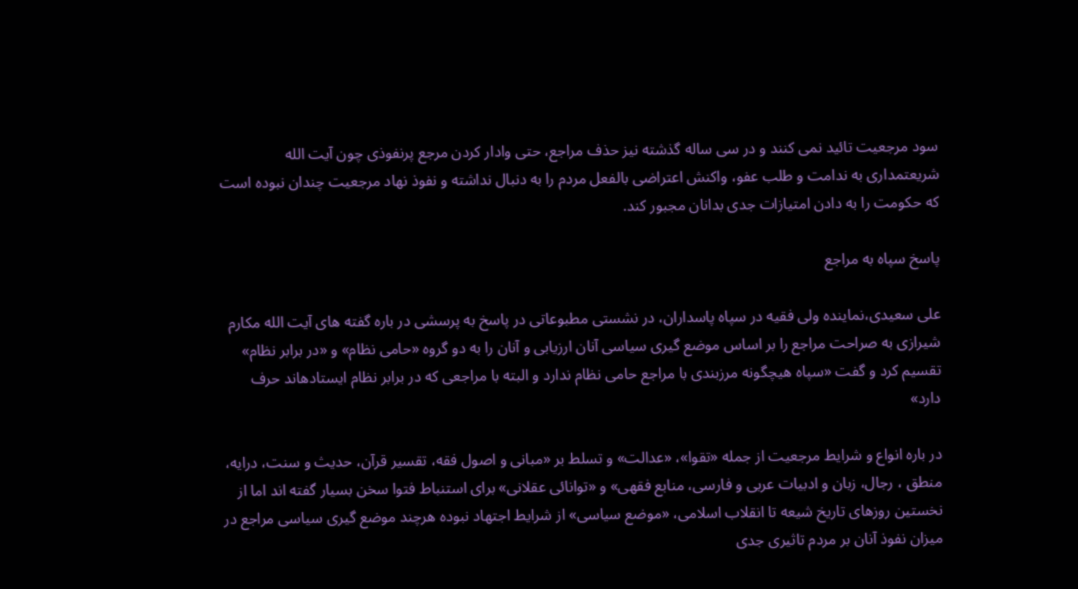سود مرجعیت تائید نمی کنند و در سی ساله گذشته نیز حذف مراجع، حتی وادار کردن مرجع پرنفوذی چون آیت الله شریعتمداری به ندامت و طلب عفو، واکنش اعتراضی بالفعل مردم را به دنبال نداشته و نفوذ نهاد مرجعیت چندان نبوده است که حکومت را به دادن امتیازات جدی بدانان مجبور کند.

پاسخ سپاه به مراجع

علی سعيدی،نماینده ولی فقیه در سپاه پاسداران، در نشستی مطبوعاتی در پاسخ به پرسشی در باره گفته های آیت الله مکارم شیرازی به صراحت مراجع را بر اساس موضع گیری سیاسی آنان ارزیابی و آنان را به دو گروه «حامی نظام» و «در برابر نظام» تقسیم کرد و گفت «سپاه هيچگونه مرزبندی با مراجع حامی نظام ندارد و البته با مراجعی كه در برابر نظام ايستادهاند حرف دارد»

در باره انواع و شرایط مرجعیت از جمله «تقوا»، «عدالت» و تسلط بر «مبانی و اصول فقه، تقسیر قرآن، حدیث و سنت، درایه، منطق ، رجال، زبان و ادبیات عربی و فارسی، منابع فقهی» و «توانائی عقلانی» برای استنباط فتوا سخن بسیار گفته اند اما از نخستین روزهای تاریخ شیعه تا انقلاب اسلامی، «موضع سیاسی» از شرایط اجتهاد نبوده هرچند موضع گیری سیاسی مراجع در میزان نفوذ آنان بر مردم تاثیری جدی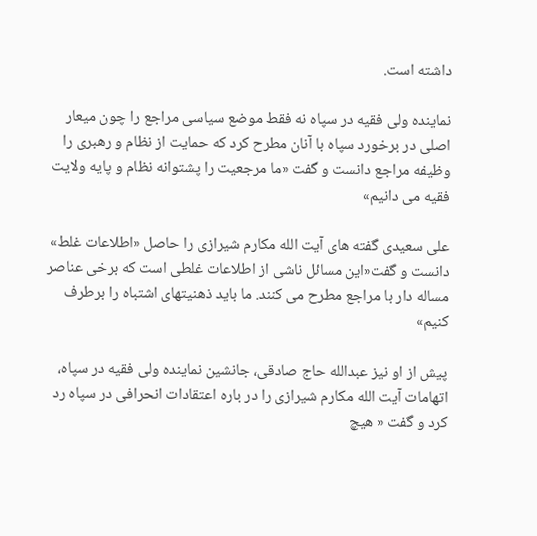داشته است.

نماینده ولی فقیه در سپاه نه فقط موضع سیاسی مراجع را چون میعار اصلی در برخورد سپاه با آنان مطرح کرد که حمایت از نظام و رهبری را وظیفه مراجع دانست و گفت «ما مرجعيت را پشتوانه نظام و پايه ولايت فقيه می دانيم»

علی سعيدی گفته های آیت الله مکارم شیرازی را حاصل «اطلاعات غلط» دانست و گفت«اين مسائل ناشی از اطلاعات غلطی است كه برخی عناصر مساله دار با مراجع مطرح می كنند. ما بايد ذهنيتهای اشتباه را برطرف كنيم»

پیش از او نیز عبدالله حاج صادقی، جانشين نماينده ولی فقيه در سپاه، اتهامات آیت الله مکارم شیرازی را در باره اعتقادات انحرافی در سپاه رد کرد و گفت « هيچ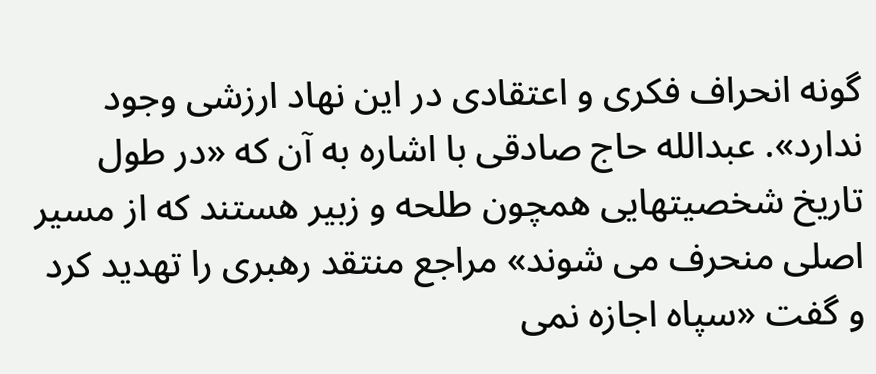گونه انحراف فكری و اعتقادی در اين نهاد ارزشی وجود ندارد». عبدالله حاج صادقی با اشاره به آن که «در طول تاريخ شخصيتهايی همچون طلحه و زبير هستند كه از مسير اصلی منحرف می شوند» مراجع منتقد رهبری را تهدید کرد و گفت «سپاه اجازه نمی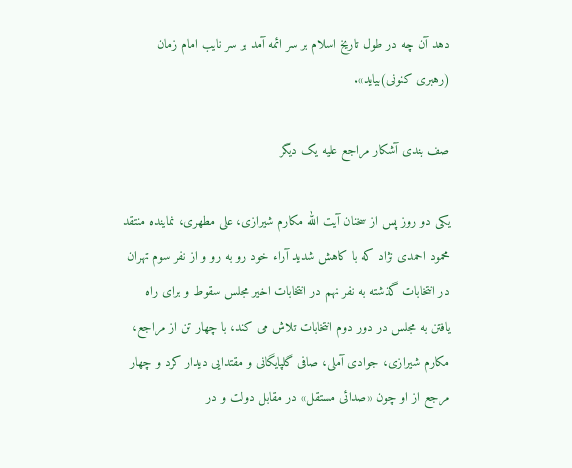دهد آن چه در طول تاريخ اسلام بر سر ائمه آمد بر سر نايب امام زمان (رهبری کنونی)بيايد».

صف بندی آشکار مراجع علیه یک دیگر

یکی دو روز پس از سخنان آیت الله مکارم شیرازی، علی مطهری، نماینده منتقد محمود احمدی نژاد که با کاهش شدید آراء خود رو به رو و از نفر سوم تهران در انتخابات گذشته به نفر نهم در انتخابات اخیر مجلس سقوط و برای راه یافتن به مجلس در دور دوم انتخابات تلاش می کند، با چهار تن از مراجع، مكارم شيرازی، جوادی آملی، صافی گلپايگانی و مقتدايی دیدار کرد و چهار مرجع از او چون «صدائی مستقل» در مقابل دولت و در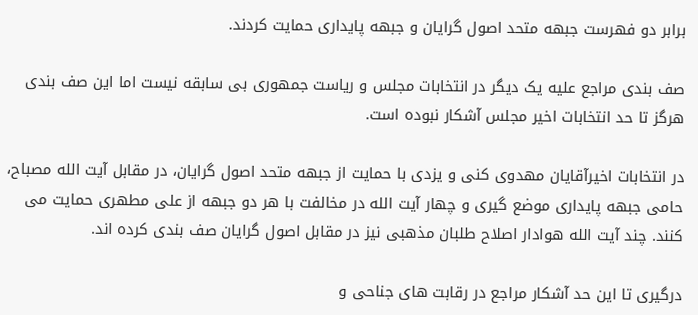برابر دو فهرست جبهه متحد اصول گرایان و جبهه پایداری حمایت کردند.

صف بندی مراجع علیه یک دیگر در انتخابات مجلس و ریاست جمهوری بی سابقه نیست اما این صف بندی هرگز تا حد انتخابات اخیر مجلس آشکار نبوده است.

در انتخابات اخیرآقایان مهدوی کنی و یزدی با حمایت از جبهه متحد اصول گرایان، در مقابل آیت الله مصباح، حامی جبهه پایداری موضع گیری و چهار آیت الله در مخالفت با هر دو جبهه از علی مطهری حمایت می کنند. چند آیت الله هوادار اصلاح طلبان مذهبی نیز در مقابل اصول گرایان صف بندی کرده اند.

درگیری تا این حد آشکار مراجع در رقابت های جناحی و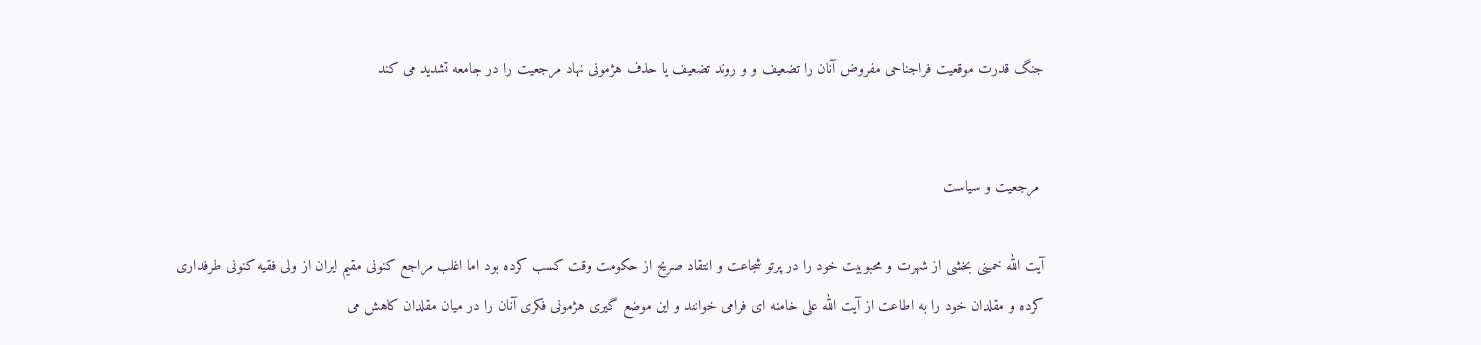جنگ قدرت موقعیت فراجناحی مفروض آنان را تضعیف و و روند تضعیف یا حذف هژمونی نهاد مرجعیت را در جامعه تشدید می کند


 مرجعیت و سیاست

آیت الله خمینی بخشی از شهرت و محبوبیت خود را در پرتو شجاعت و انتقاد صریح از حکومت وقت کسب کرده بود اما اغلب مراجع کنونی مقیم ایران از ولی فقیه کنونی طرفداری کرده و مقلدان خود را به اطاعت از آیت الله علی خامنه ای فرامی خوانند و این موضع گیری هژمونی فکری آنان را در میان مقلدان کاهش می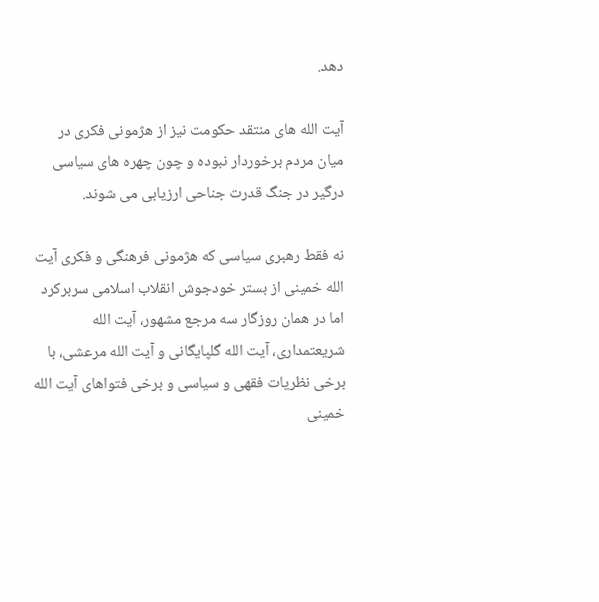دهد.

آیت الله های منتقد حکومت نیز از هژمونی فکری در میان مردم برخوردار نبوده و چون چهره های سیاسی درگیر در جنگ قدرت جناحی ارزیابی می شوند.

نه فقط رهبری سیاسی که هژمونی فرهنگی و فکری آیت الله خمینی از بستر خودجوش انقلاب اسلامی سربرکرد اما در همان روزگار سه مرجع مشهور، آیت الله شریعتمداری، آیت الله گلپایگانی و آیت الله مرعشی، با برخی نظریات فقهی و سیاسی و برخی فتواهای آیت الله خمینی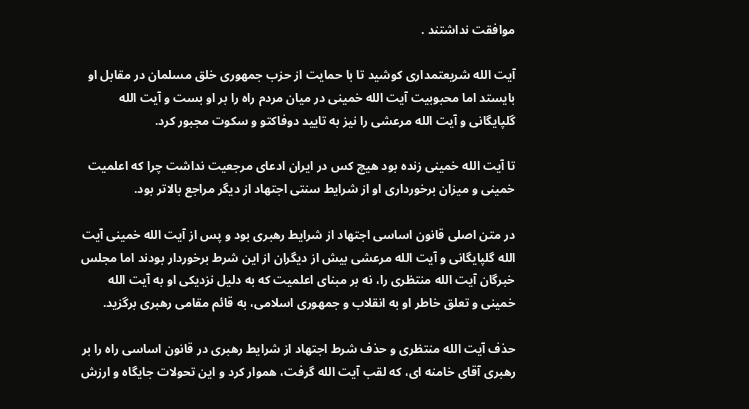موافقت نداشتند .

آیت الله شریعتمداری کوشید تا با حمایت از حزب جمهوری خلق مسلمان در مقابل او بایستد اما محبوبیت آیت الله خمینی در میان مردم راه را بر او بست و آیت الله گلپایگانی و آیت الله مرعشی را نیز به تایید دوفاکتو و سکوت مجبور کرد.

تا آیت الله خمینی زنده بود هیچ کس در ایران ادعای مرجعیت نداشت چرا که اعلمیت خمینی و میزان برخورداری او از شرایط سنتی اجتهاد از دیگر مراجع بالاتر بود.

در متن اصلی قانون اساسی اجتهاد از شرایط رهبری بود و پس از آیت الله خمینی آیت الله گلپایگانی و آیت الله مرعشی بیش از دیگران از این شرط برخوردار بودند اما مجلس خبرگان آیت الله منتظری را، نه بر مبنای اعلمیت که به دلیل نزدیکی او به آیت الله خمینی و تعلق خاطر او به انقلاب و جمهوری اسلامی، به قائم مقامی رهبری برگزید.

حذف آیت الله منتظری و حذف شرط اجتهاد از شرایط رهبری در قانون اساسی راه را بر رهبری آقای خامنه ای، که لقب آیت الله گرفت،‌ هموار کرد و این تحولات جایگاه و ارزش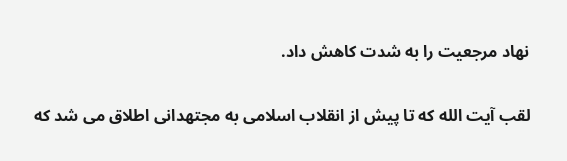نهاد مرجعیت را به شدت کاهش داد.

لقب آیت الله که تا پیش از انقلاب اسلامی به مجتهدانی اطلاق می شد که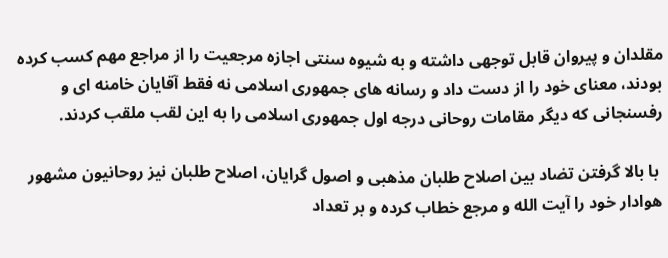مقلدان و پیروان قابل توجهی داشته و به شیوه سنتی اجازه مرجعیت را از مراجع مهم کسب کرده بودند، معنای خود را از دست داد و رسانه های جمهوری اسلامی نه فقط آقایان خامنه ای و رفسنجانی که دیگر مقامات روحانی درجه اول جمهوری اسلامی را به این لقب ملقب کردند.

 با بالا گرفتن تضاد بین اصلاح طلبان مذهبی و اصول گرایان، اصلاح طلبان نیز روحانیون مشهور هوادار خود را آیت الله و مرجع خطاب کرده و بر تعداد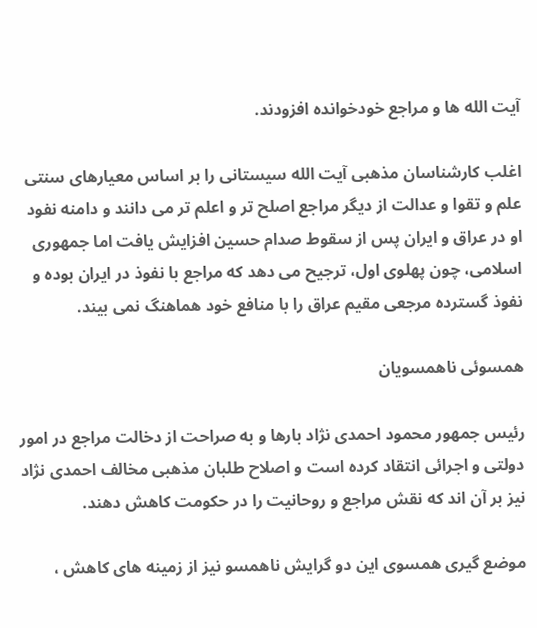آیت الله ها و مراجع خودخوانده افزودند.

اغلب کارشناسان مذهبی آیت الله سیستانی را بر اساس معیارهای سنتی علم و تقوا و عدالت از دیگر مراجع اصلح تر و اعلم تر می دانند و دامنه نفود او در عراق و ایران پس از سقوط صدام حسین افزایش یافت اما جمهوری اسلامی، چون پهلوی اول، ترجیح می دهد که مراجع با نفوذ در ایران بوده و نفوذ گسترده مرجعی مقیم عراق را با منافع خود هماهنگ نمی بیند.

همسوئی ناهمسویان

رئیس جمهور محمود احمدی نژاد بارها و به صراحت از دخالت مراجع در امور دولتی و اجرائی انتقاد کرده است و اصلاح طلبان مذهبی مخالف احمدی نژاد نیز بر آن اند که نقش مراجع و روحانیت را در حکومت کاهش دهند.

موضع گیری همسوی این دو گرایش ناهمسو نیز از زمینه های کاهش ،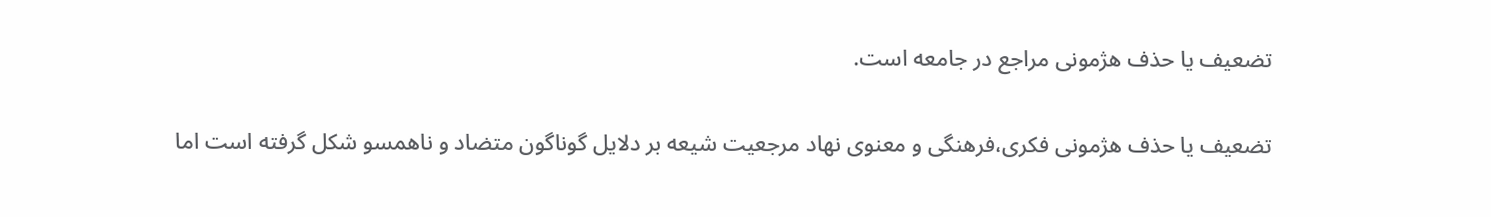تضعیف یا حذف هژمونی مراجع در جامعه است.

تضعیف یا حذف هژمونی فکری،فرهنگی و معنوی نهاد مرجعیت شیعه بر دلایل گوناگون متضاد و ناهمسو شکل گرفته است اما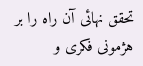تحقق نهائی آن راه را بر هژمونی فکری و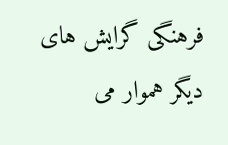فرهنگی گرایش های دیگر هموار می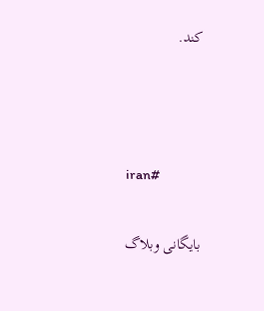کند.



iran#

بايگانی وبلاگ